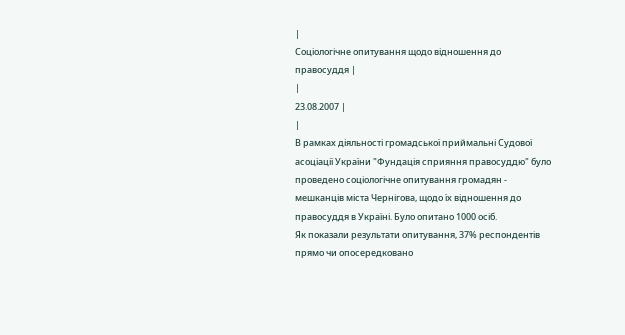|
Cоціологічне опитування щодо відношення до правосуддя |
|
23.08.2007 |
|
В рамках діяльності громадської приймальні Судової асоціації України "Фундація сприяння правосуддю" було проведено соціологічне опитування громадян - мешканців міста Чернігова, щодо їх відношення до правосуддя в Україні. Було опитано 1000 осіб.
Як показали результати опитування, 37% респондентів прямо чи опосередковано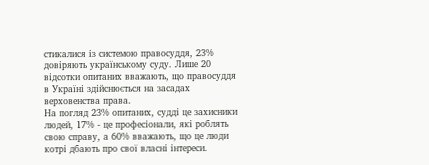стикалися із системою правосуддя, 23% довіряють українському суду. Лише 20 відсотки опитаних вважають, що правосуддя в Україні здійснюється на засадах верховенства права.
На погляд 23% опитаних, судді це захисники людей, 17% - це професіонали, які роблять свою справу, а 60% вважають, що це люди котрі дбають про свої власні інтереси.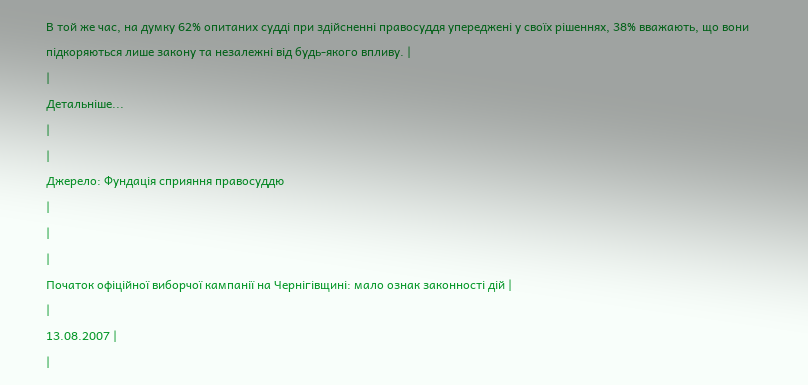В той же час, на думку 62% опитаних судді при здійсненні правосуддя упереджені у своїх рішеннях, 38% вважають, що вони підкоряються лише закону та незалежні від будь-якого впливу. |
|
Детальніше...
|
|
Джерело: Фундація сприяння правосуддю
|
|
|
Початок офіційної виборчої кампанії на Чернігівщині: мало ознак законності дій |
|
13.08.2007 |
|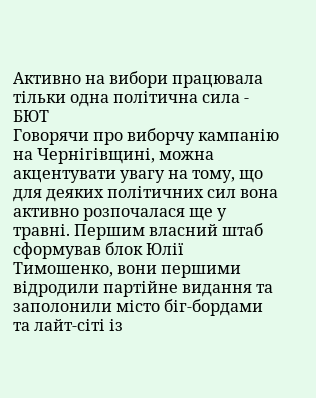Активно на вибори працювала тільки одна політична сила - БЮТ
Говорячи про виборчу кампанію на Чернігівщині, можна акцентувати увагу на тому, що для деяких політичних сил вона активно розпочалася ще у травні. Першим власний штаб сформував блок Юлії Тимошенко, вони першими відродили партійне видання та заполонили місто біг-бордами та лайт-сіті із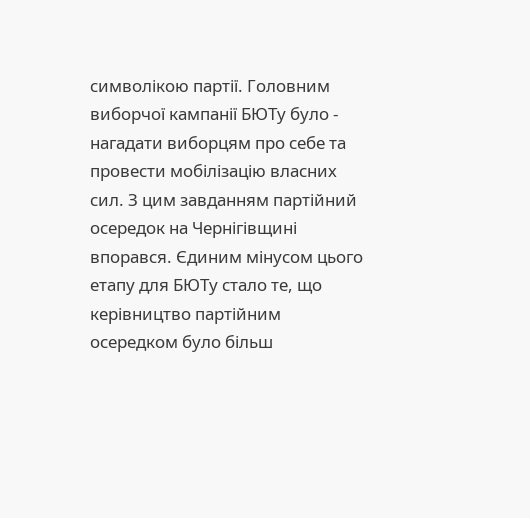символікою партії. Головним виборчої кампанії БЮТу було - нагадати виборцям про себе та провести мобілізацію власних сил. З цим завданням партійний осередок на Чернігівщині впорався. Єдиним мінусом цього етапу для БЮТу стало те, що керівництво партійним осередком було більш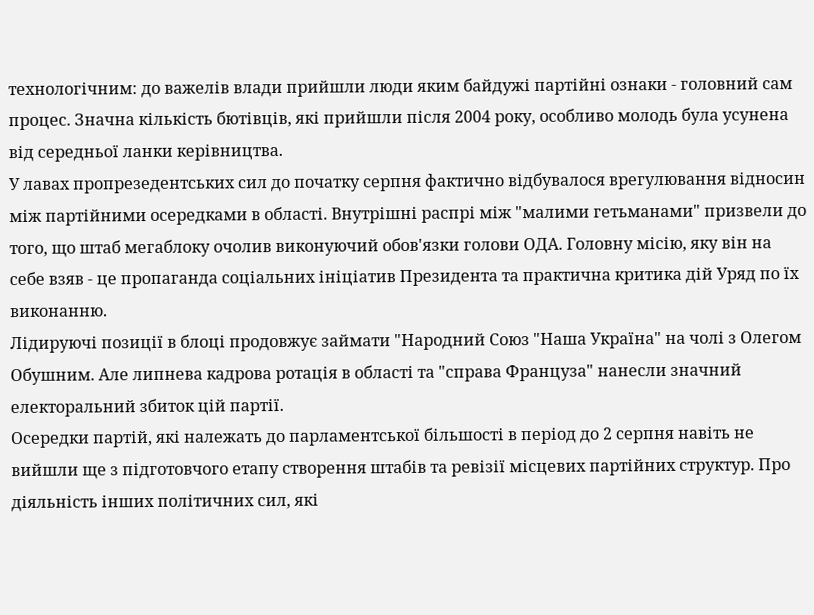технологічним: до важелів влади прийшли люди яким байдужі партійні ознаки - головний сам процес. Значна кількість бютівців, які прийшли після 2004 року, особливо молодь була усунена від середньої ланки керівництва.
У лавах пропрезедентських сил до початку серпня фактично відбувалося врегулювання відносин між партійними осередками в області. Внутрішні распрі між "малими гетьманами" призвели до того, що штаб мегаблоку очолив виконуючий обов'язки голови ОДА. Головну місію, яку він на себе взяв - це пропаганда соціальних ініціатив Президента та практична критика дій Уряд по їх виконанню.
Лідируючі позиції в блоці продовжує займати "Народний Союз "Наша Україна" на чолі з Олегом Обушним. Але липнева кадрова ротація в області та "справа Француза" нанесли значний електоральний збиток цій партії.
Осередки партій, які належать до парламентської більшості в період до 2 серпня навіть не вийшли ще з підготовчого етапу створення штабів та ревізії місцевих партійних структур. Про діяльність інших політичних сил, які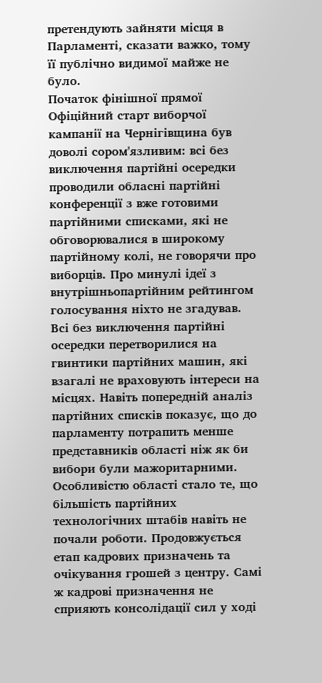претендують зайняти місця в Парламенті, сказати важко, тому її публічно видимої майже не було.
Початок фінішної прямої
Офіційний старт виборчої кампанії на Чернігівщина був доволі сором'язливим: всі без виключення партійні осередки проводили обласні партійні конференції з вже готовими партійними списками, які не обговорювалися в широкому партійному колі, не говорячи про виборців. Про минулі ідеї з внутрішньопартійним рейтингом голосування ніхто не згадував. Всі без виключення партійні осередки перетворилися на гвинтики партійних машин, які взагалі не враховують інтереси на місцях. Навіть попередній аналіз партійних списків показує, що до парламенту потрапить менше представників області ніж як би вибори були мажоритарними.
Особливістю області стало те, що більшість партійних технологічних штабів навіть не почали роботи. Продовжується етап кадрових призначень та очікування грошей з центру. Самі ж кадрові призначення не сприяють консолідації сил у ході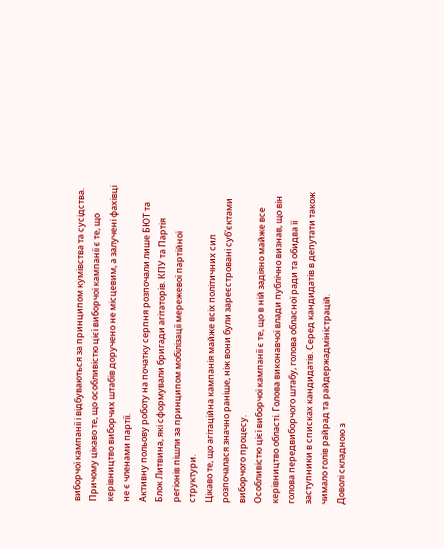виборчої кампанії і відбуваються за принципом кумівства та сусідства. Причому цікаво те, що особливістю цієї виборчої кампанії є те, що керівництво виборчих штабів доручено не місцевим, а залучені фахівці не є членами партії.
Активну польову роботу на початку серпня розпочали лише БЮТ та Блок Литвина, які сформували бригади агітаторів. КПУ та Партія регіонів пішли за принципом мобілізації мережевої партійної структури.
Цікаво те, що агітаційна кампанія майже всіх політичних сил розпочалася значно раніше, ніж вони були зареєстровані суб'єктами виборчого процесу.
Особливістю цієї виборчої кампанії є те, що в ній задіяно майже все керівництво області. Голова виконавчої влади публічно визнав, що він голова передвиборчого штабу, голова обласної ради та обидва її заступники в списках кандидатів. Серед кандидатів в депутати також чимало голів райрад та райдержадміністрацій.
Доволі складною з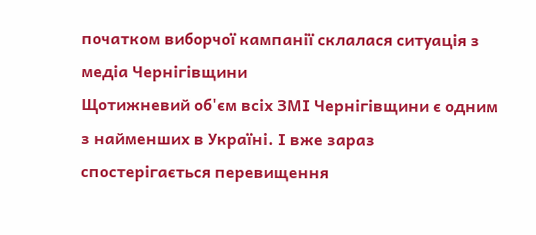початком виборчої кампанії склалася ситуація з медіа Чернігівщини
Щотижневий об'єм всіх ЗМІ Чернігівщини є одним з найменших в Україні. І вже зараз спостерігається перевищення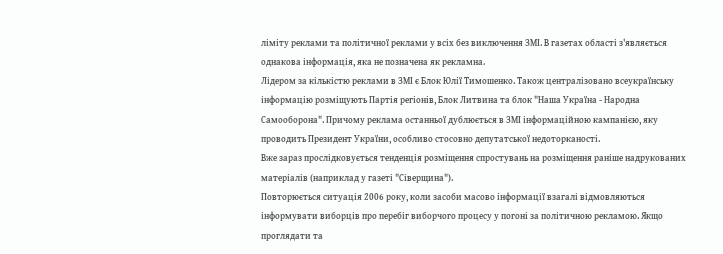ліміту реклами та політичної реклами у всіх без виключення ЗМІ. В газетах області з'являється однакова інформація, яка не позначена як рекламна.
Лідером за кількістю реклами в ЗМІ є Блок Юлії Тимошенко. Також централізовано всеукраїнську інформацію розміщують Партія регіонів, Блок Литвина та блок "Наша Україна - Народна Самооборона". Причому реклама останньої дублюється в ЗМІ інформаційною кампанією, яку проводить Президент України, особливо стосовно депутатської недоторканості.
Вже зараз прослідковується тенденція розміщення спростувань на розміщення раніше надрукованих матеріалів (наприклад у газеті "Сіверщина").
Повторюється ситуація 2006 року, коли засоби масово інформації взагалі відмовляються інформувати виборців про перебіг виборчого процесу у погоні за політичною рекламою. Якщо проглядати та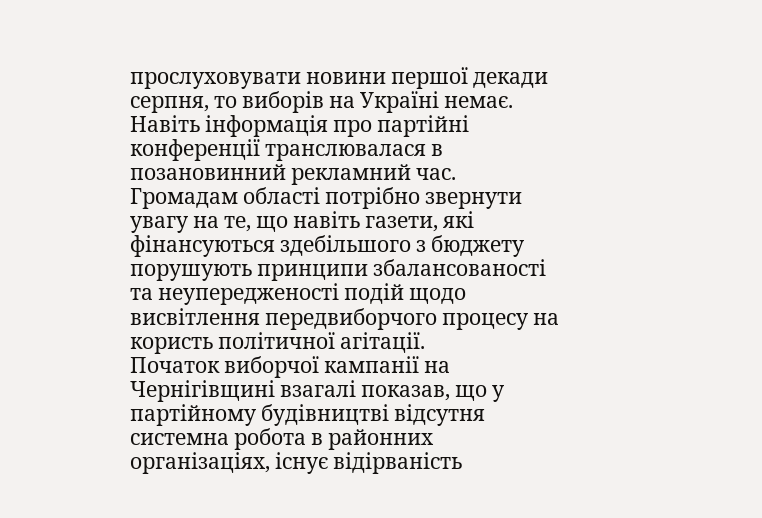прослуховувати новини першої декади серпня, то виборів на Україні немає. Навіть інформація про партійні конференції транслювалася в позановинний рекламний час. Громадам області потрібно звернути увагу на те, що навіть газети, які фінансуються здебільшого з бюджету порушують принципи збалансованості та неупередженості подій щодо висвітлення передвиборчого процесу на користь політичної агітації.
Початок виборчої кампанії на Чернігівщині взагалі показав, що у партійному будівництві відсутня системна робота в районних організаціях, існує відірваність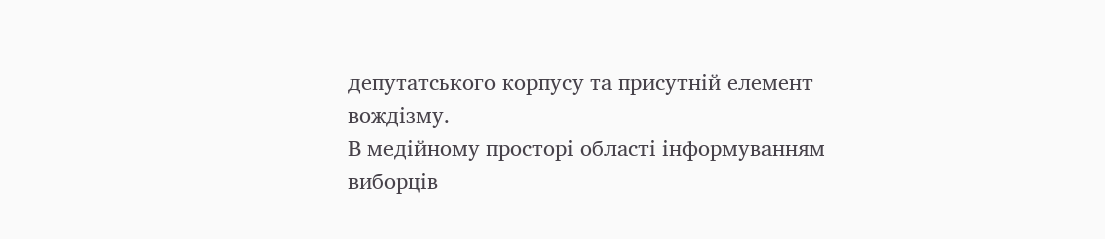депутатського корпусу та присутній елемент вождізму.
В медійному просторі області інформуванням виборців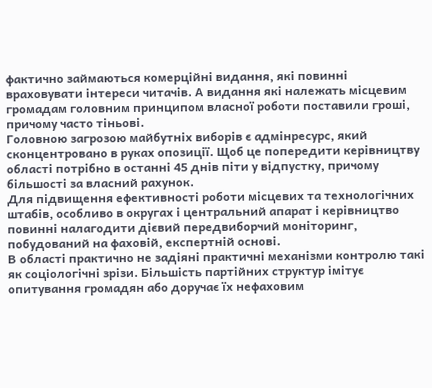фактично займаються комерційні видання, які повинні враховувати інтереси читачів. А видання які належать місцевим громадам головним принципом власної роботи поставили гроші, причому часто тіньові.
Головною загрозою майбутніх виборів є адмінресурс, який сконцентровано в руках опозиції. Щоб це попередити керівництву області потрібно в останні 45 днів піти у відпустку, причому більшості за власний рахунок.
Для підвищення ефективності роботи місцевих та технологічних штабів, особливо в округах і центральний апарат і керівництво повинні налагодити дієвий передвиборчий моніторинг, побудований на фаховій, експертній основі.
В області практично не задіяні практичні механізми контролю такі як соціологічні зрізи. Більшість партійних структур імітує опитування громадян або доручає їх нефаховим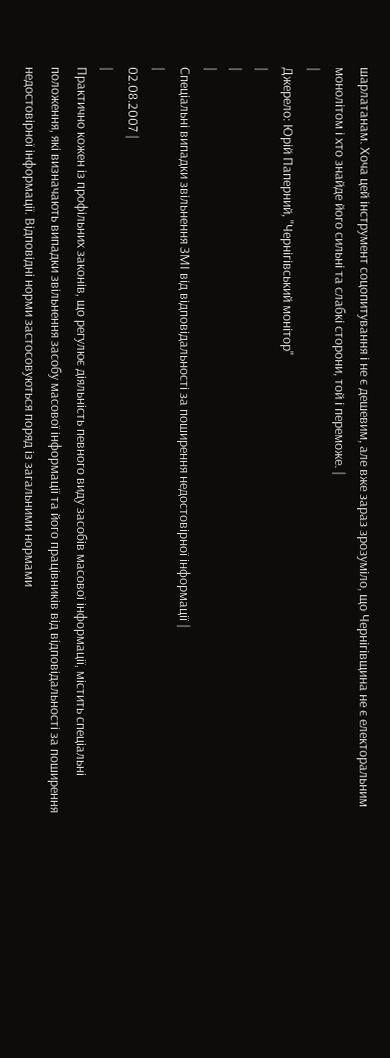шарлатанам. Хоча цей інструмент соцопитування і не є дешевим, але вже зараз зрозуміло, що Чернігівщина не є електоральним монолітом і хто знайде його сильні та слабкі сторони, той і переможе. |
|
Джерело: Юрій Паперний, "Чернігівський монітор"
|
|
|
Спеціальні випадки звільнення ЗМІ від відповідальності за поширення недостовірної інформації |
|
02.08.2007 |
|
Практично кожен із профільних законів, що регулює діяльність певного виду засобів масової інформації, містить спеціальні положення, які визначають випадки звільнення засобу масової інформації та його працівників від відповідальності за поширення недостовірної інформації. Відповідні норми застосовуються поряд із загальними нормами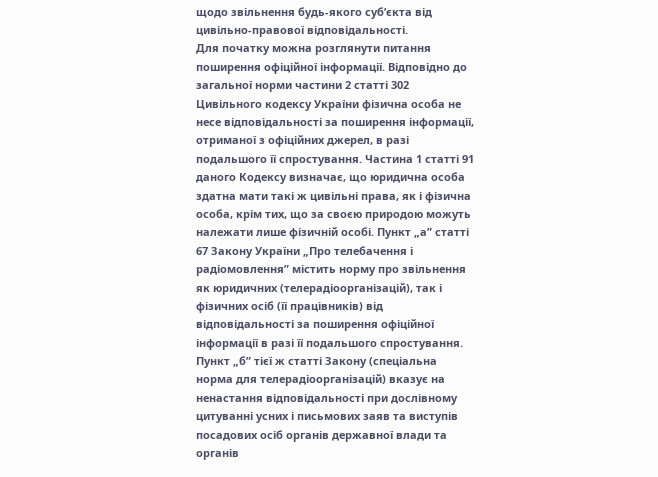щодо звільнення будь-якого суб’єкта від цивільно-правової відповідальності.
Для початку можна розглянути питання поширення офіційної інформації. Відповідно до загальної норми частини 2 статті 302 Цивільного кодексу України фізична особа не несе відповідальності за поширення інформації, отриманої з офіційних джерел, в разі подальшого її спростування. Частина 1 статті 91 даного Кодексу визначає, що юридична особа здатна мати такі ж цивільні права, як і фізична особа, крім тих, що за своєю природою можуть належати лише фізичній особі. Пункт „а” статті 67 Закону України „Про телебачення і радіомовлення” містить норму про звільнення як юридичних (телерадіоорганізацій), так і фізичних осіб (її працівників) від відповідальності за поширення офіційної інформації в разі її подальшого спростування.
Пункт „б” тієї ж статті Закону (спеціальна норма для телерадіоорганізацій) вказує на ненастання відповідальності при дослівному цитуванні усних і письмових заяв та виступів посадових осіб органів державної влади та органів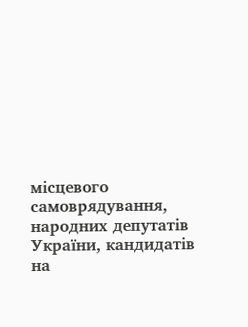місцевого самоврядування, народних депутатів України, кандидатів на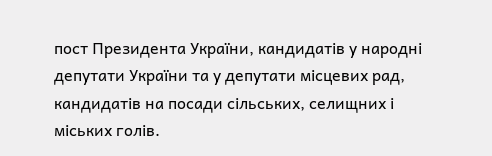пост Президента України, кандидатів у народні депутати України та у депутати місцевих рад, кандидатів на посади сільських, селищних і міських голів.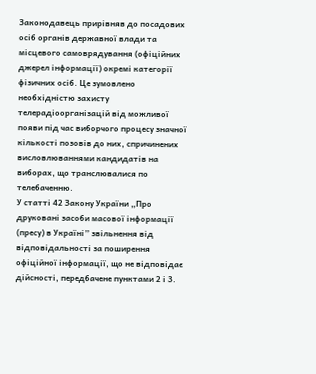Законодавець прирівняв до посадових осіб органів державної влади та місцевого самоврядування (офіційних джерел інформації) окремі категорії фізичних осіб. Це зумовлено необхідністю захисту телерадіоорганізацій від можливої появи під час виборчого процесу значної кількості позовів до них, спричинених висловлюваннями кандидатів на виборах, що транслювалися по телебаченню.
У статті 42 Закону України „Про друковані засоби масової інформації (пресу) в Україні” звільнення від відповідальності за поширення офіційної інформації, що не відповідає дійсності, передбачене пунктами 2 і 3.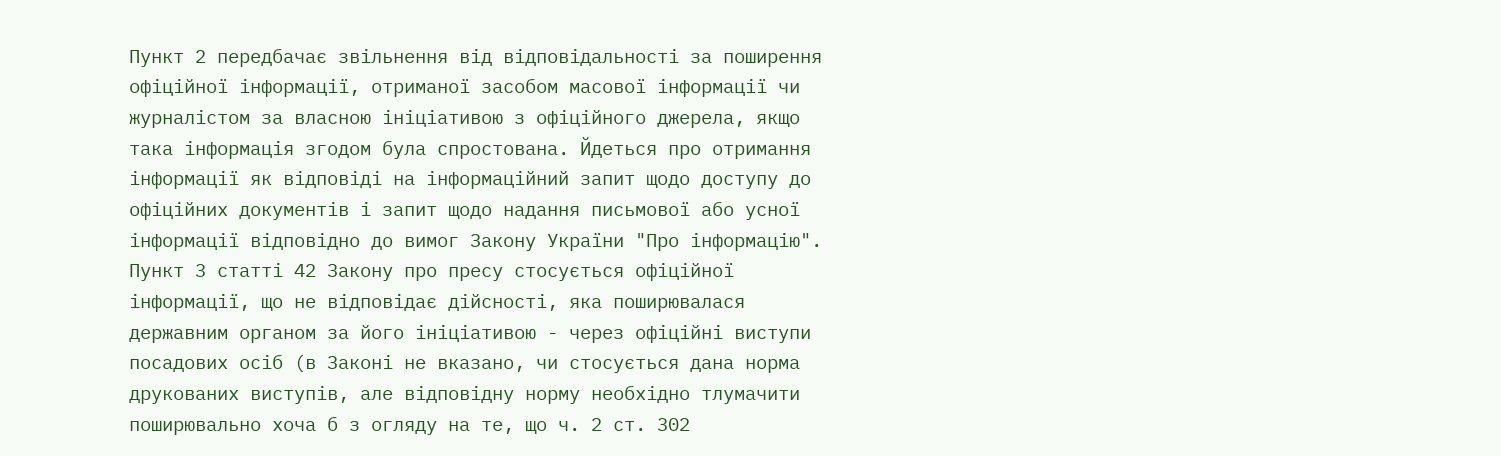Пункт 2 передбачає звільнення від відповідальності за поширення офіційної інформації, отриманої засобом масової інформації чи журналістом за власною ініціативою з офіційного джерела, якщо така інформація згодом була спростована. Йдеться про отримання інформації як відповіді на інформаційний запит щодо доступу до офіційних документів і запит щодо надання письмової або усної інформації відповідно до вимог Закону України "Про інформацію". Пункт 3 статті 42 Закону про пресу стосується офіційної інформації, що не відповідає дійсності, яка поширювалася державним органом за його ініціативою - через офіційні виступи посадових осіб (в Законі не вказано, чи стосується дана норма друкованих виступів, але відповідну норму необхідно тлумачити поширювально хоча б з огляду на те, що ч. 2 ст. 302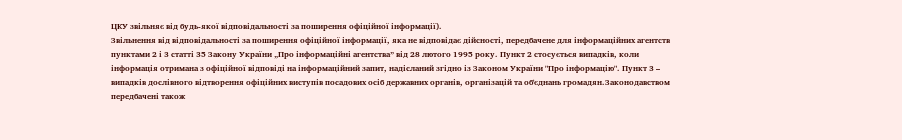ЦКУ звільняє від будь-якої відповідальності за поширення офіційної інформації).
Звільнення від відповідальності за поширення офіційної інформації, яка не відповідає дійсності, передбачене для інформаційних агентств пунктами 2 і 3 статті 35 Закону України „Про інформаційні агентства” від 28 лютого 1995 року. Пункт 2 стосується випадків, коли інформація отримана з офіційної відповіді на інформаційний запит, надісланий згідно із Законом України "Про інформацію". Пункт 3 – випадків дослівного відтворення офіційних виступів посадових осіб державних органів, організацій та об'єднань громадян.Законодавством передбачені також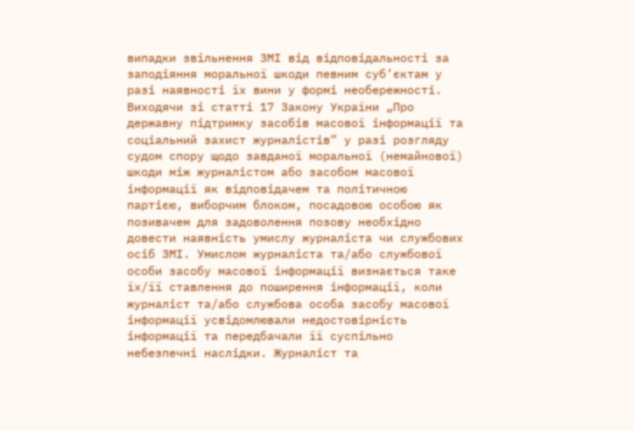випадки звільнення ЗМІ від відповідальності за заподіяння моральної шкоди певним суб’єктам у разі наявності їх вини у формі необережності. Виходячи зі статті 17 Закону України „Про державну підтримку засобів масової інформації та соціальний захист журналістів” у разі розгляду судом спору щодо завданої моральної (немайнової) шкоди між журналістом або засобом масової інформації як відповідачем та політичною партією, виборчим блоком, посадовою особою як позивачем для задоволення позову необхідно довести наявність умислу журналіста чи службових осіб ЗМІ. Умислом журналіста та/або службової особи засобу масової інформації визнається таке їх/її ставлення до поширення інформації, коли журналіст та/або службова особа засобу масової інформації усвідомлювали недостовірність інформації та передбачали її суспільно небезпечні наслідки. Журналіст та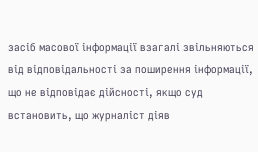засіб масової інформації взагалі звільняються від відповідальності за поширення інформації, що не відповідає дійсності, якщо суд встановить, що журналіст діяв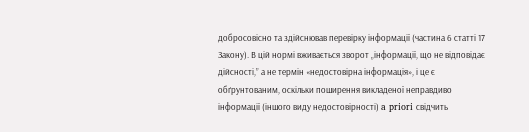добросовісно та здійснював перевірку інформації (частина 6 статті 17 Закону). В цій нормі вживається зворот „інформації, що не відповідає дійсності,” а не термін «недостовірна інформація», і це є обґрунтованим, оскільки поширення викладеної неправдиво інформації (іншого виду недостовірності) a priori свідчить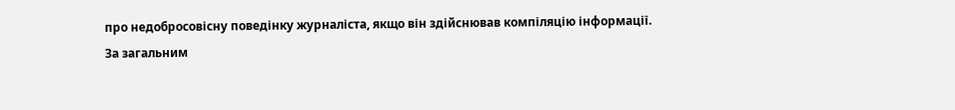про недобросовісну поведінку журналіста, якщо він здійснював компіляцію інформації.
За загальним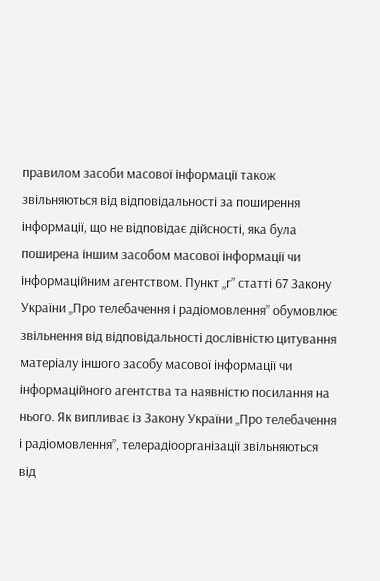правилом засоби масової інформації також звільняються від відповідальності за поширення інформації, що не відповідає дійсності, яка була поширена іншим засобом масової інформації чи інформаційним агентством. Пункт „г” статті 67 Закону України „Про телебачення і радіомовлення” обумовлює звільнення від відповідальності дослівністю цитування матеріалу іншого засобу масової інформації чи інформаційного агентства та наявністю посилання на нього. Як випливає із Закону України „Про телебачення і радіомовлення”, телерадіоорганізації звільняються від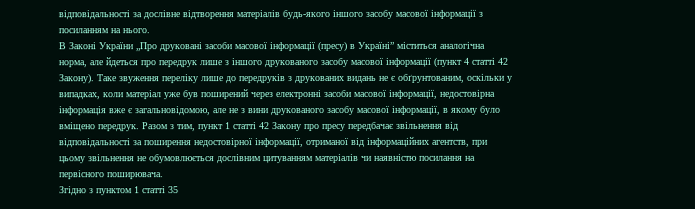відповідальності за дослівне відтворення матеріалів будь-якого іншого засобу масової інформації з посиланням на нього.
В Законі України „Про друковані засоби масової інформації (пресу) в Україні” міститься аналогічна норма, але йдеться про передрук лише з іншого друкованого засобу масової інформації (пункт 4 статті 42 Закону). Таке звуження переліку лише до передруків з друкованих видань не є обґрунтованим, оскільки у випадках, коли матеріал уже був поширений через електронні засоби масової інформації, недостовірна інформація вже є загальновідомою, але не з вини друкованого засобу масової інформації, в якому було вміщено передрук. Разом з тим, пункт 1 статті 42 Закону про пресу передбачає звільнення від відповідальності за поширення недостовірної інформації, отриманої від інформаційних агентств, при цьому звільнення не обумовлюється дослівним цитуванням матеріалів чи наявністю посилання на первісного поширювача.
Згідно з пунктом 1 статті 35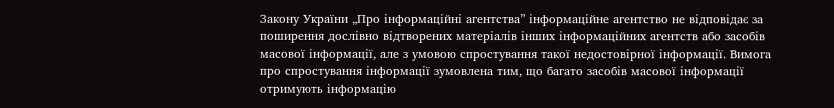Закону України „Про інформаційні агентства” інформаційне агентство не відповідає за поширення дослівно відтворених матеріалів інших інформаційних агентств або засобів масової інформації, але з умовою спростування такої недостовірної інформації. Вимога про спростування інформації зумовлена тим, що багато засобів масової інформації отримують інформацію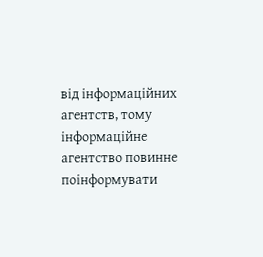від інформаційних агентств, тому інформаційне агентство повинне поінформувати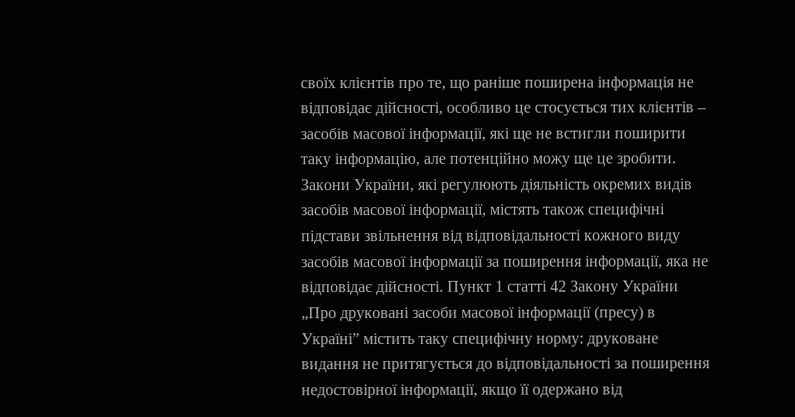своїх клієнтів про те, що раніше поширена інформація не відповідає дійсності, особливо це стосується тих клієнтів – засобів масової інформації, які ще не встигли поширити таку інформацію, але потенційно можу ще це зробити.
Закони України, які регулюють діяльність окремих видів засобів масової інформації, містять також специфічні підстави звільнення від відповідальності кожного виду засобів масової інформації за поширення інформації, яка не відповідає дійсності. Пункт 1 статті 42 Закону України „Про друковані засоби масової інформації (пресу) в Україні” містить таку специфічну норму: друковане видання не притягується до відповідальності за поширення недостовірної інформації, якщо її одержано від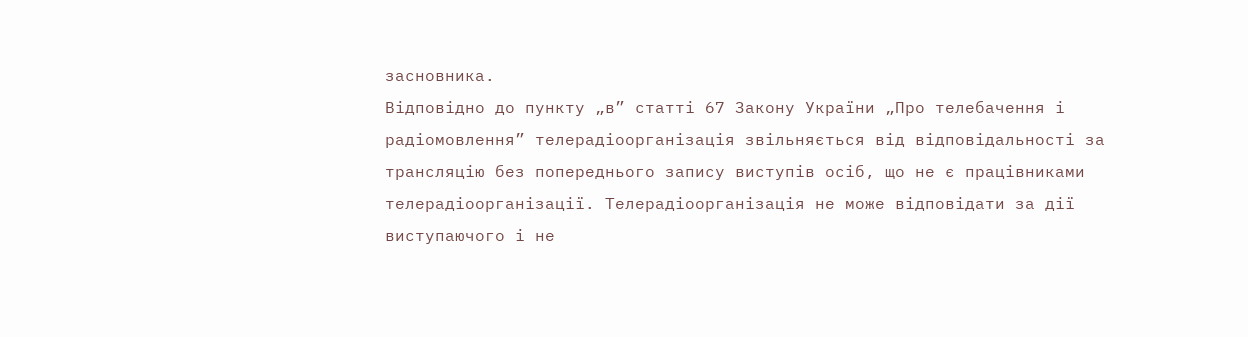засновника.
Відповідно до пункту „в” статті 67 Закону України „Про телебачення і радіомовлення” телерадіоорганізація звільняється від відповідальності за трансляцію без попереднього запису виступів осіб, що не є працівниками телерадіоорганізації. Телерадіоорганізація не може відповідати за дії виступаючого і не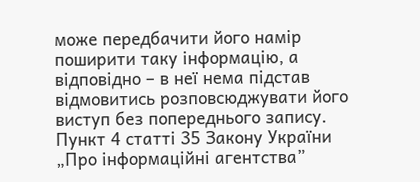може передбачити його намір поширити таку інформацію, а відповідно – в неї нема підстав відмовитись розповсюджувати його виступ без попереднього запису.
Пункт 4 статті 35 Закону України „Про інформаційні агентства”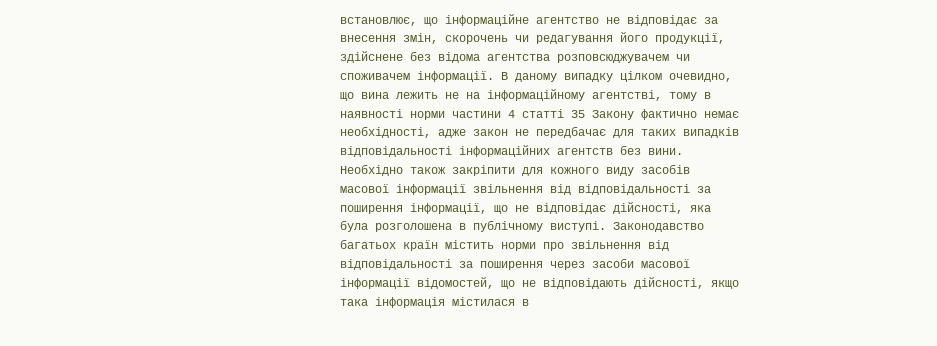встановлює, що інформаційне агентство не відповідає за внесення змін, скорочень чи редагування його продукції, здійснене без відома агентства розповсюджувачем чи споживачем інформації. В даному випадку цілком очевидно, що вина лежить не на інформаційному агентстві, тому в наявності норми частини 4 статті 35 Закону фактично немає необхідності, адже закон не передбачає для таких випадків відповідальності інформаційних агентств без вини. Необхідно також закріпити для кожного виду засобів масової інформації звільнення від відповідальності за поширення інформації, що не відповідає дійсності, яка була розголошена в публічному виступі. Законодавство багатьох країн містить норми про звільнення від відповідальності за поширення через засоби масової інформації відомостей, що не відповідають дійсності, якщо така інформація містилася в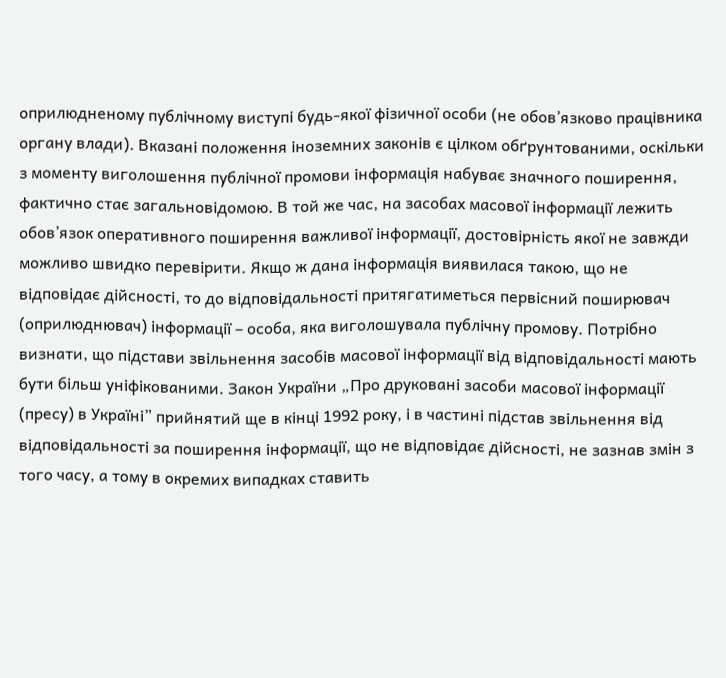оприлюдненому публічному виступі будь-якої фізичної особи (не обов’язково працівника органу влади). Вказані положення іноземних законів є цілком обґрунтованими, оскільки з моменту виголошення публічної промови інформація набуває значного поширення, фактично стає загальновідомою. В той же час, на засобах масової інформації лежить обов’язок оперативного поширення важливої інформації, достовірність якої не завжди можливо швидко перевірити. Якщо ж дана інформація виявилася такою, що не відповідає дійсності, то до відповідальності притягатиметься первісний поширювач (оприлюднювач) інформації – особа, яка виголошувала публічну промову. Потрібно визнати, що підстави звільнення засобів масової інформації від відповідальності мають бути більш уніфікованими. Закон України „Про друковані засоби масової інформації (пресу) в Україні” прийнятий ще в кінці 1992 року, і в частині підстав звільнення від відповідальності за поширення інформації, що не відповідає дійсності, не зазнав змін з того часу, а тому в окремих випадках ставить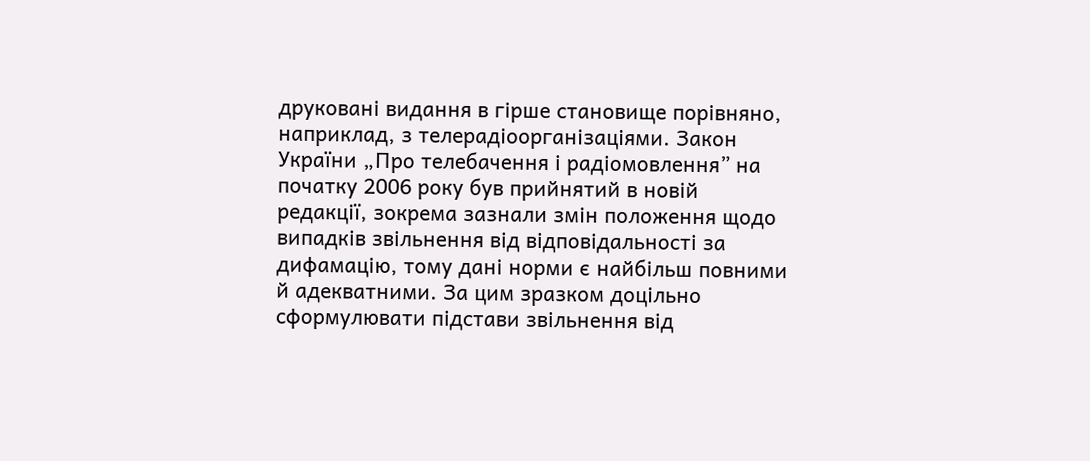друковані видання в гірше становище порівняно, наприклад, з телерадіоорганізаціями. Закон України „Про телебачення і радіомовлення” на початку 2006 року був прийнятий в новій редакції, зокрема зазнали змін положення щодо випадків звільнення від відповідальності за дифамацію, тому дані норми є найбільш повними й адекватними. За цим зразком доцільно сформулювати підстави звільнення від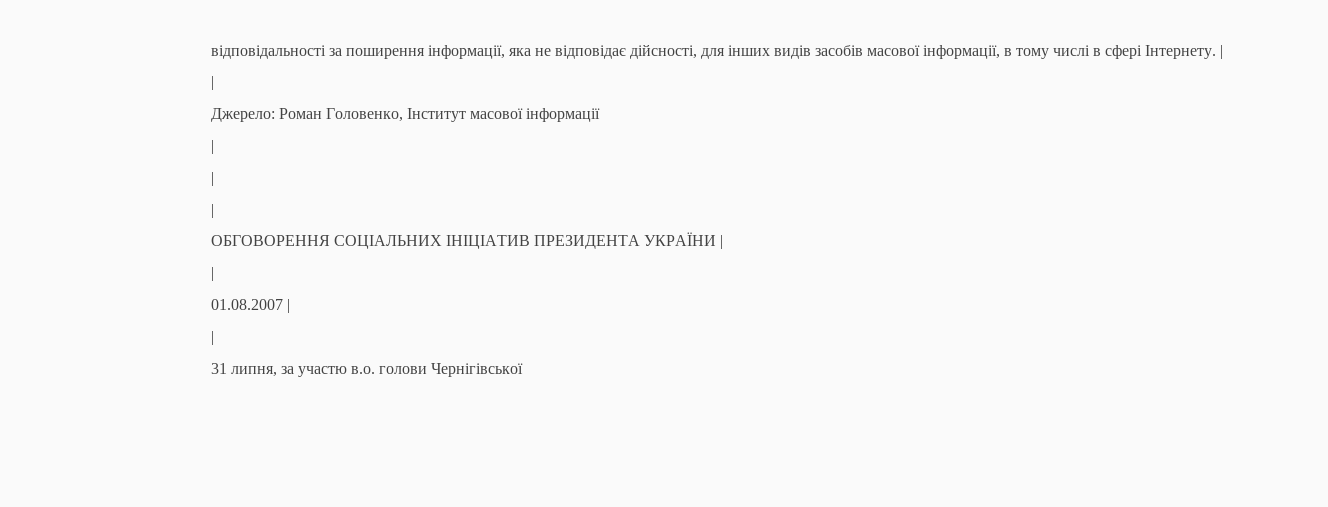відповідальності за поширення інформації, яка не відповідає дійсності, для інших видів засобів масової інформації, в тому числі в сфері Інтернету. |
|
Джерело: Роман Головенко, Інститут масової інформації
|
|
|
ОБГОВОРЕННЯ СОЦІАЛЬНИХ ІНІЦІАТИВ ПРЕЗИДЕНТА УКРАЇНИ |
|
01.08.2007 |
|
31 липня, за участю в.о. голови Чернігівської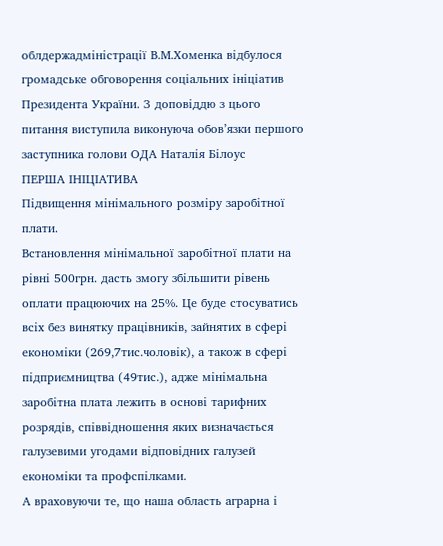облдержадміністрації В.М.Хоменка відбулося громадське обговорення соціальних ініціатив Президента України. З доповіддю з цього питання виступила виконуюча обов’язки першого заступника голови ОДА Наталія Білоус
ПЕРША ІНІЦІАТИВА
Підвищення мінімального розміру заробітної плати.
Встановлення мінімальної заробітної плати на рівні 500грн. дасть змогу збільшити рівень оплати працюючих на 25%. Це буде стосуватись всіх без винятку працівників, зайнятих в сфері економіки (269,7тис.чоловік), а також в сфері підприємництва (49тис.), адже мінімальна заробітна плата лежить в основі тарифних розрядів, співвідношення яких визначається галузевими угодами відповідних галузей економіки та профспілками.
А враховуючи те, що наша область аграрна і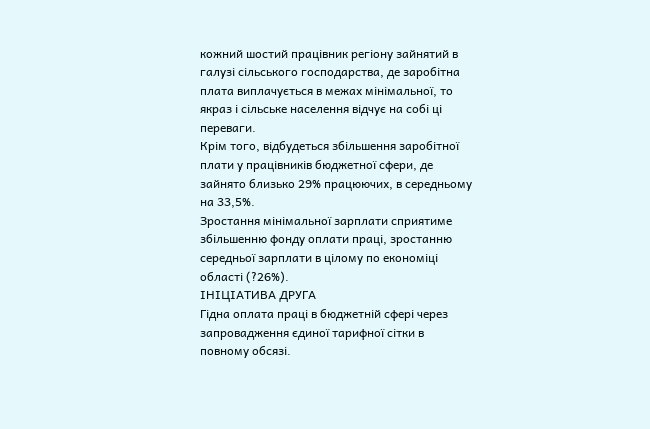кожний шостий працівник регіону зайнятий в галузі сільського господарства, де заробітна плата виплачується в межах мінімальної, то якраз і сільське населення відчує на собі ці переваги.
Крім того, відбудеться збільшення заробітної плати у працівників бюджетної сфери, де зайнято близько 29% працюючих, в середньому на 33,5%.
Зростання мінімальної зарплати сприятиме збільшенню фонду оплати праці, зростанню середньої зарплати в цілому по економіці області (?26%).
ІНІЦІАТИВА ДРУГА
Гідна оплата праці в бюджетній сфері через запровадження єдиної тарифної сітки в повному обсязі.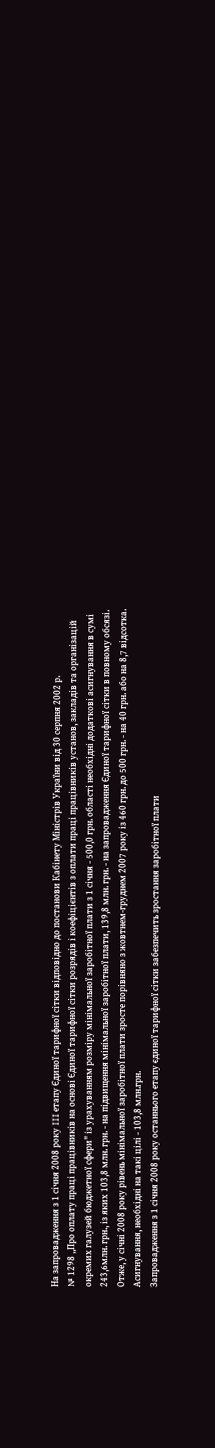На запровадження з 1 січня 2008 року III етапу Єдиної тарифної сітки відповідно до постанови Кабінету Міністрів України від 30 серпня 2002 р.
№ 1298 „Про оплату праці працівників на основі Єдиної тарифної сітки розрядів і коефіцієнтів з оплати праці працівників установ, закладів та організацій окремих галузей бюджетної сфери" із урахуванням розміру мінімальної заробітної плати з 1 січня - 500,0 грн. області необхідні додаткові асигнування в сумі 243,6млн. грн., із яких 103,8 млн. грн. - на підвищення мінімальної заробітної плати, 139,8 млн. грн. - на запровадження Єдиної тарифної сітки в повному обсязі.
Отже, у січні 2008 року рівень мінімальної заробітної плати зросте порівняно з жовтнем-груднем 2007 року із 460 грн. до 500 грн. - на 40 грн. або на 8,7 відсотка. Асигнування, необхідні на такі цілі - 103,8 млн.грн.
Запровадження з 1 січня 2008 року останнього етапу єдиної тарифної сітки забезпечить зростання заробітної плати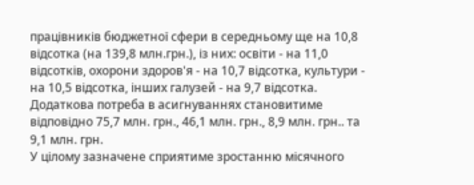працівників бюджетної сфери в середньому ще на 10,8 відсотка (на 139,8 млн.грн.), із них: освіти - на 11,0 відсотків, охорони здоров'я - на 10,7 відсотка, культури - на 10,5 відсотка, інших галузей - на 9,7 відсотка. Додаткова потреба в асигнуваннях становитиме відповідно 75,7 млн. грн., 46,1 млн. грн., 8,9 млн. грн.. та 9,1 млн. грн.
У цілому зазначене сприятиме зростанню місячного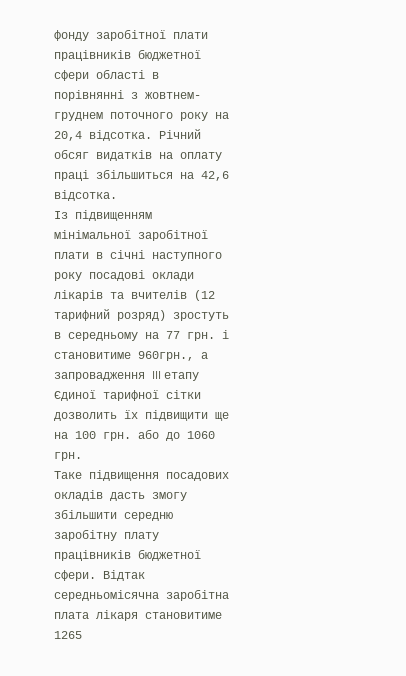фонду заробітної плати працівників бюджетної сфери області в порівнянні з жовтнем-груднем поточного року на 20,4 відсотка. Річний обсяг видатків на оплату праці збільшиться на 42,6 відсотка.
Із підвищенням мінімальної заробітної плати в січні наступного року посадові оклади лікарів та вчителів (12 тарифний розряд) зростуть в середньому на 77 грн. і становитиме 960грн., а запровадження III етапу Єдиної тарифної сітки дозволить їх підвищити ще на 100 грн. або до 1060 грн.
Таке підвищення посадових окладів дасть змогу збільшити середню заробітну плату працівників бюджетної сфери. Відтак середньомісячна заробітна плата лікаря становитиме 1265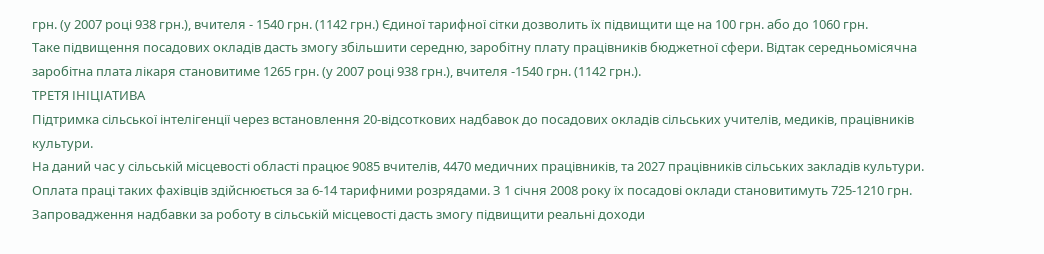грн. (у 2007 році 938 грн.), вчителя - 1540 грн. (1142 грн.) Єдиної тарифної сітки дозволить їх підвищити ще на 100 грн. або до 1060 грн.
Таке підвищення посадових окладів дасть змогу збільшити середню, заробітну плату працівників бюджетної сфери. Відтак середньомісячна заробітна плата лікаря становитиме 1265 грн. (у 2007 році 938 грн.), вчителя -1540 грн. (1142 грн.).
ТРЕТЯ ІНІЦІАТИВА
Підтримка сільської інтелігенції через встановлення 20-відсоткових надбавок до посадових окладів сільських учителів, медиків, працівників культури.
На даний час у сільській місцевості області працює 9085 вчителів, 4470 медичних працівників, та 2027 працівників сільських закладів культури. Оплата праці таких фахівців здійснюється за 6-14 тарифними розрядами. З 1 січня 2008 року їх посадові оклади становитимуть 725-1210 грн. Запровадження надбавки за роботу в сільській місцевості дасть змогу підвищити реальні доходи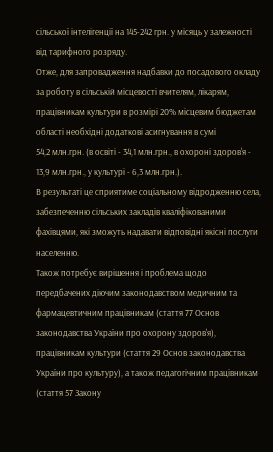сільської інтелігенції на 145-242 грн. у місяць у залежності від тарифного розряду.
Отже, для запровадження надбавки до посадового окладу за роботу в сільській місцевості вчителям, лікарям, працівникам культури в розмірі 20% місцевим бюджетам області необхідні додаткові асигнування в сумі
54,2 млн.грн. (в освіті - 34,1 млн.грн., в охороні здоров'я - 13,9 млн.грн., у культурі - 6,3 млн.грн.).
В результаті це сприятиме соціальному відродженню села, забезпеченню сільських закладів кваліфікованими фахівцями, які зможуть надавати відповідні якісні послуги населенню.
Також потребує вирішення і проблема щодо передбачених діючим законодавством медичним та фармацевтичним працівникам (стаття 77 Основ законодавства України про охорону здоров'я), працівникам культури (стаття 29 Основ законодавства України про культуру), а також педагогічним працівникам (стаття 57 Закону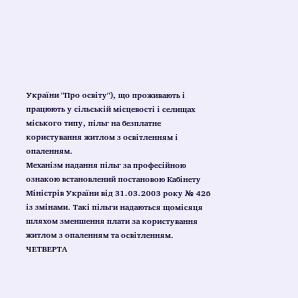України "Про освіту"), що проживають і працюють у сільській місцевості і селищах міського типу, пільг на безплатне користування житлом з освітленням і опаленням.
Механізм надання пільг за професійною ознакою встановлений постановою Кабінету Міністрів України від 31.03.2003 року № 426 із змінами. Такі пільги надаються щомісяця шляхом зменшення плати за користування житлом з опаленням та освітленням.
ЧЕТВЕРТА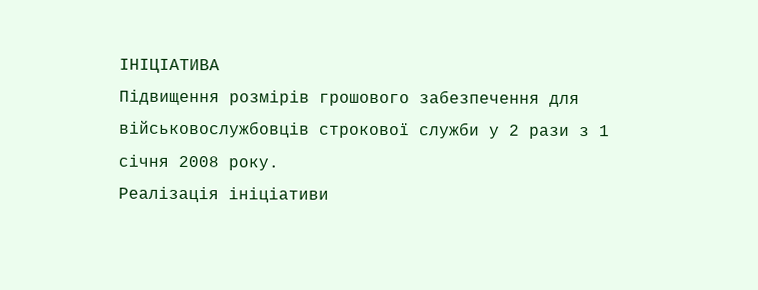ІНІЦІАТИВА
Підвищення розмірів грошового забезпечення для військовослужбовців строкової служби у 2 рази з 1 січня 2008 року.
Реалізація ініціативи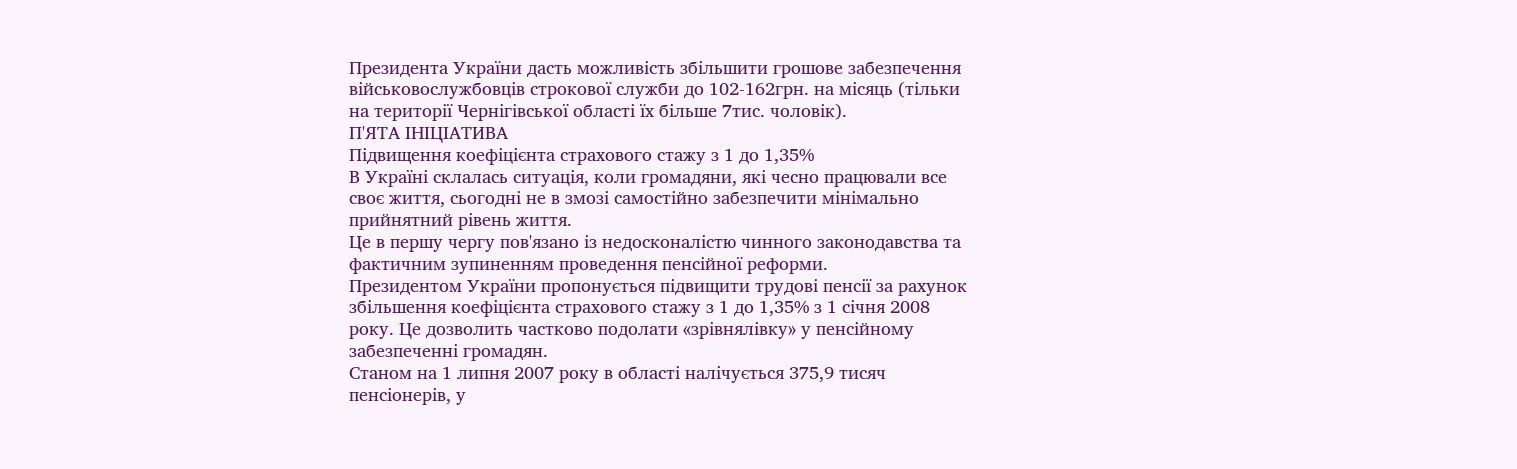Президента України дасть можливість збільшити грошове забезпечення військовослужбовців строкової служби до 102-162грн. на місяць (тільки на території Чернігівської області їх більше 7тис. чоловік).
П'ЯТА ІНІЦІАТИВА
Підвищення коефіцієнта страхового стажу з 1 до 1,35%
В Україні склалась ситуація, коли громадяни, які чесно працювали все своє життя, сьогодні не в змозі самостійно забезпечити мінімально прийнятний рівень життя.
Це в першу чергу пов'язано із недосконалістю чинного законодавства та фактичним зупиненням проведення пенсійної реформи.
Президентом України пропонується підвищити трудові пенсії за рахунок збільшення коефіцієнта страхового стажу з 1 до 1,35% з 1 січня 2008 року. Це дозволить частково подолати «зрівнялівку» у пенсійному забезпеченні громадян.
Станом на 1 липня 2007 року в області налічується 375,9 тисяч пенсіонерів, у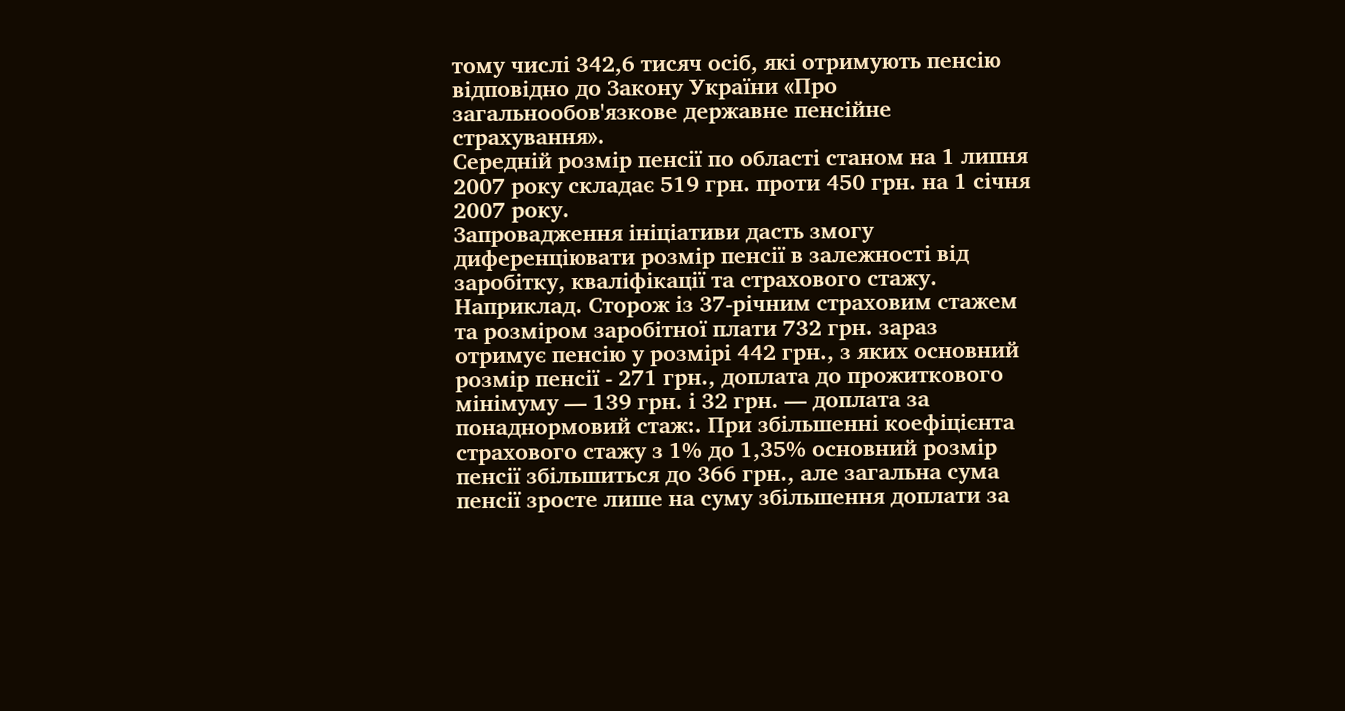тому числі 342,6 тисяч осіб, які отримують пенсію відповідно до Закону України «Про загальнообов'язкове державне пенсійне страхування».
Середній розмір пенсії по області станом на 1 липня 2007 року складає 519 грн. проти 450 грн. на 1 січня 2007 року.
Запровадження ініціативи дасть змогу диференціювати розмір пенсії в залежності від заробітку, кваліфікації та страхового стажу.
Наприклад. Сторож із 37-річним страховим стажем та розміром заробітної плати 732 грн. зараз отримує пенсію у розмірі 442 грн., з яких основний розмір пенсії - 271 грн., доплата до прожиткового мінімуму — 139 грн. і 32 грн. — доплата за понаднормовий стаж:. При збільшенні коефіцієнта страхового стажу з 1% до 1,35% основний розмір пенсії збільшиться до 366 грн., але загальна сума пенсії зросте лише на суму збільшення доплати за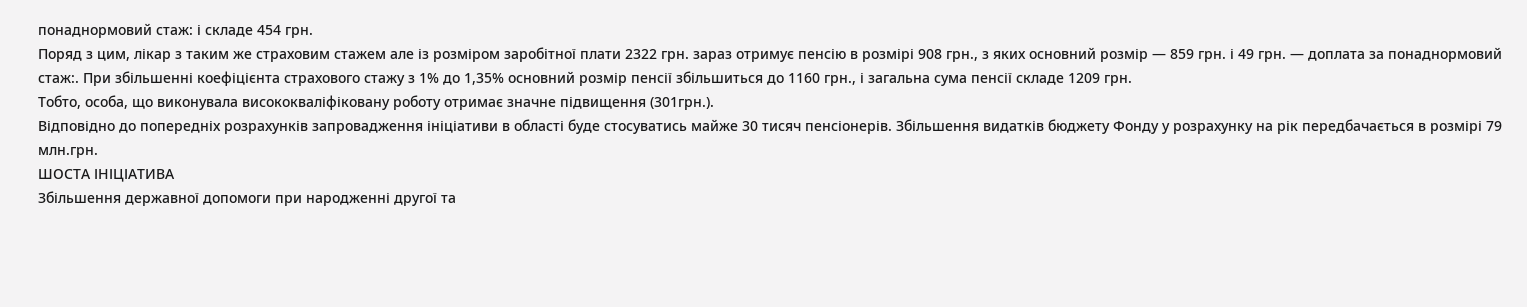понаднормовий стаж: і складе 454 грн.
Поряд з цим, лікар з таким же страховим стажем але із розміром заробітної плати 2322 грн. зараз отримує пенсію в розмірі 908 грн., з яких основний розмір — 859 грн. і 49 грн. — доплата за понаднормовий стаж:. При збільшенні коефіцієнта страхового стажу з 1% до 1,35% основний розмір пенсії збільшиться до 1160 грн., і загальна сума пенсії складе 1209 грн.
Тобто, особа, що виконувала висококваліфіковану роботу отримає значне підвищення (301грн.).
Відповідно до попередніх розрахунків запровадження ініціативи в області буде стосуватись майже 30 тисяч пенсіонерів. Збільшення видатків бюджету Фонду у розрахунку на рік передбачається в розмірі 79 млн.грн.
ШОСТА ІНІЦІАТИВА
Збільшення державної допомоги при народженні другої та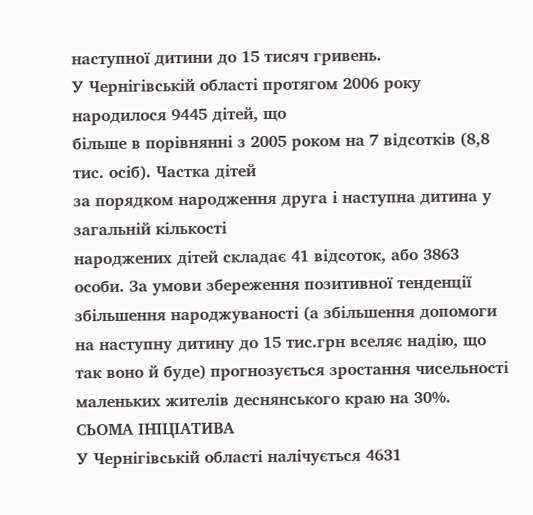наступної дитини до 15 тисяч гривень.
У Чернігівській області протягом 2006 року народилося 9445 дітей, що
більше в порівнянні з 2005 роком на 7 відсотків (8,8 тис. осіб). Частка дітей
за порядком народження друга і наступна дитина у загальній кількості
народжених дітей складає 41 відсоток, або 3863 особи. За умови збереження позитивної тенденції збільшення народжуваності (а збільшення допомоги на наступну дитину до 15 тис.грн вселяє надію, що так воно й буде) прогнозується зростання чисельності маленьких жителів деснянського краю на 30%.
СЬОМА ІНІЦІАТИВА
У Чернігівській області налічується 4631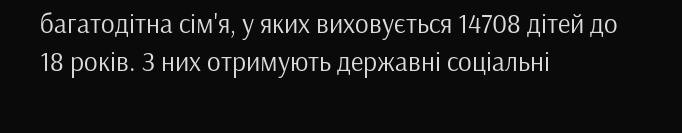багатодітна сім'я, у яких виховується 14708 дітей до 18 років. З них отримують державні соціальні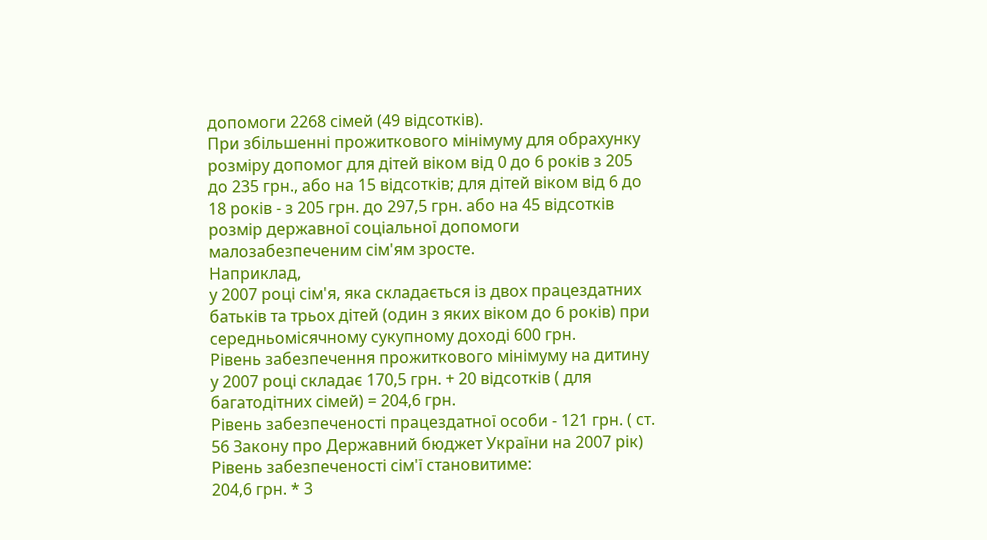допомоги 2268 сімей (49 відсотків).
При збільшенні прожиткового мінімуму для обрахунку розміру допомог для дітей віком від 0 до 6 років з 205 до 235 грн., або на 15 відсотків; для дітей віком від 6 до 18 років - з 205 грн. до 297,5 грн. або на 45 відсотків розмір державної соціальної допомоги малозабезпеченим сім'ям зросте.
Наприклад,
у 2007 році сім'я, яка складається із двох працездатних батьків та трьох дітей (один з яких віком до 6 років) при середньомісячному сукупному доході 600 грн.
Рівень забезпечення прожиткового мінімуму на дитину у 2007 році складає 170,5 грн. + 20 відсотків ( для багатодітних сімей) = 204,6 грн.
Рівень забезпеченості працездатної особи - 121 грн. ( ст. 56 Закону про Державний бюджет України на 2007 рік)
Рівень забезпеченості сім'ї становитиме:
204,6 грн. * 3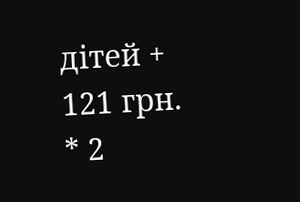дітей + 121 грн. * 2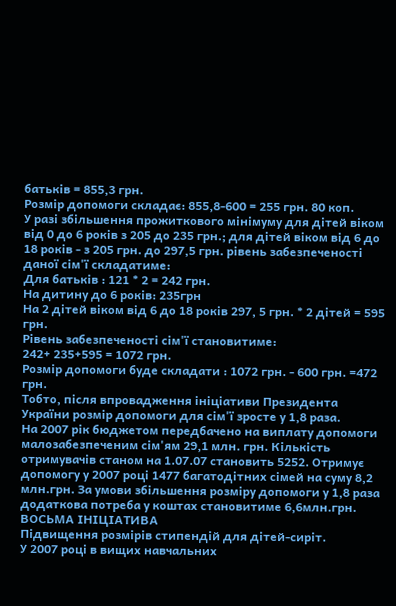батьків = 855,3 грн.
Розмір допомоги складає: 855,8-600 = 255 грн. 80 коп.
У разі збільшення прожиткового мінімуму для дітей віком від 0 до 6 років з 205 до 235 грн.; для дітей віком від 6 до 18 років - з 205 грн. до 297,5 грн. рівень забезпеченості даної сім'ї складатиме:
Для батьків : 121 * 2 = 242 грн.
На дитину до 6 років: 235грн
На 2 дітей віком від 6 до 18 років 297, 5 грн. * 2 дітей = 595 грн.
Рівень забезпеченості сім'ї становитиме:
242+ 235+595 = 1072 грн.
Розмір допомоги буде складати : 1072 грн. - 600 грн. =472 грн.
Тобто, після впровадження ініціативи Президента України розмір допомоги для сім'ї зросте у 1,8 раза.
На 2007 рік бюджетом передбачено на виплату допомоги малозабезпеченим сім'ям 29,1 млн. грн. Кількість отримувачів станом на 1.07.07 становить 5252. Отримує допомогу у 2007 році 1477 багатодітних сімей на суму 8,2 млн.грн. За умови збільшення розміру допомоги у 1,8 раза додаткова потреба у коштах становитиме 6,6млн.грн.
ВОСЬМА ІНІЦІАТИВА
Підвищення розмірів стипендій для дітей-сиріт.
У 2007 році в вищих навчальних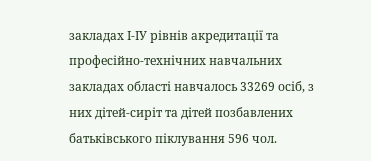закладах І-ІУ рівнів акредитації та професійно-технічних навчальних закладах області навчалось 33269 осіб, з них дітей-сиріт та дітей позбавлених батьківського піклування 596 чол.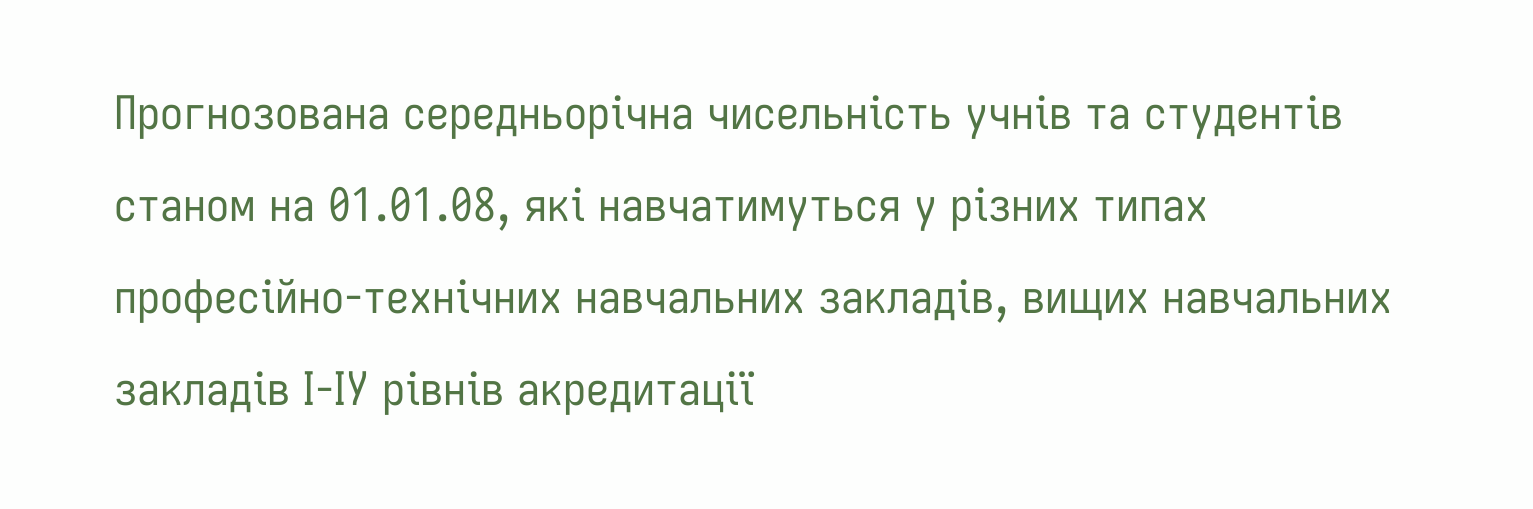Прогнозована середньорічна чисельність учнів та студентів станом на 01.01.08, які навчатимуться у різних типах професійно-технічних навчальних закладів, вищих навчальних закладів І-ІУ рівнів акредитації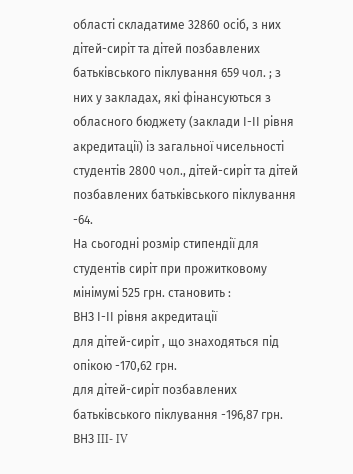області складатиме 32860 осіб, з них дітей-сиріт та дітей позбавлених батьківського піклування 659 чол. ; з них у закладах, які фінансуються з обласного бюджету (заклади І-ІІ рівня акредитації) із загальної чисельності студентів 2800 чол., дітей-сиріт та дітей позбавлених батьківського піклування -64.
На сьогодні розмір стипендії для студентів сиріт при прожитковому мінімумі 525 грн. становить :
ВНЗ І-ІІ рівня акредитації
для дітей-сиріт , що знаходяться під опікою -170,62 грн.
для дітей-сиріт позбавлених батьківського піклування -196,87 грн.
ВНЗ III- IV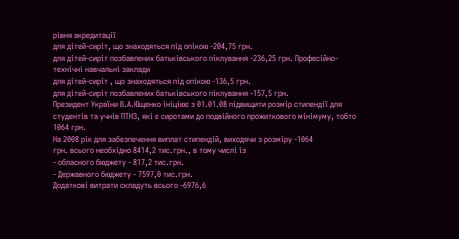рівня акредитації
для дітей-сиріт, що знаходяться під опікою -204,75 грн.
для дітей-сиріт позбавлених батьківського піклування -236,25 грн. Професійно-технічні навчальні заклади
для дітей-сиріт , що знаходяться під опікою -136,5 грн.
для дітей-сиріт позбавлених батьківського піклування -157,5 грн.
Президент України В.А.Ющенко ініціює з 01.01.08 підвищити розмір стипендії для студентів та учнів ПТНЗ, які є сиротами до подвійного прожиткового мінімуму, тобто 1064 грн.
На 2008 рік для забезпечення виплат стипендій, виходячи з розміру -1064
грн. всього необхідно 8414,2 тис.грн., в тому числі із
- обласного бюджету - 817,2 тис.грн.
- Державного бюджету - 7597,0 тис.грн.
Додаткові витрати складуть всього -6976,6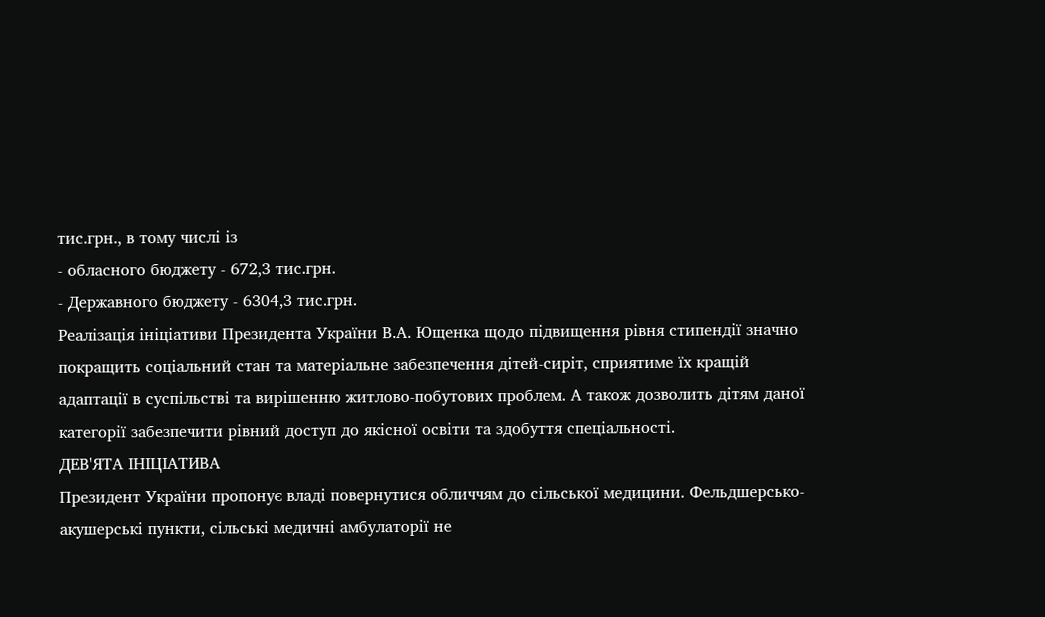тис.грн., в тому числі із
- обласного бюджету - 672,3 тис.грн.
- Державного бюджету - 6304,3 тис.грн.
Реалізація ініціативи Президента України В.А. Ющенка щодо підвищення рівня стипендії значно покращить соціальний стан та матеріальне забезпечення дітей-сиріт, сприятиме їх кращій адаптації в суспільстві та вирішенню житлово-побутових проблем. А також дозволить дітям даної категорії забезпечити рівний доступ до якісної освіти та здобуття спеціальності.
ДЕВ'ЯТА ІНІЦІАТИВА
Президент України пропонує владі повернутися обличчям до сільської медицини. Фельдшерсько-акушерські пункти, сільські медичні амбулаторії не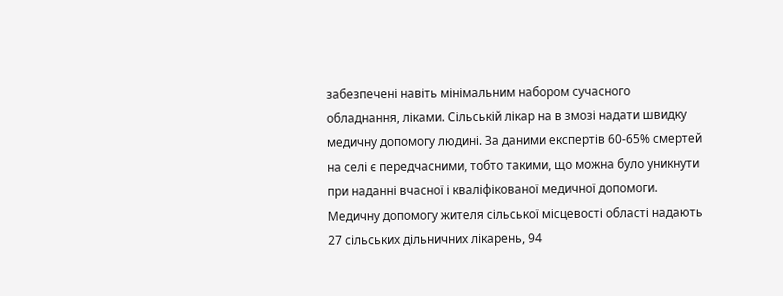забезпечені навіть мінімальним набором сучасного обладнання, ліками. Сільській лікар на в змозі надати швидку медичну допомогу людині. За даними експертів 60-65% смертей на селі є передчасними, тобто такими, що можна було уникнути при наданні вчасної і кваліфікованої медичної допомоги.
Медичну допомогу жителя сільської місцевості області надають 27 сільських дільничних лікарень, 94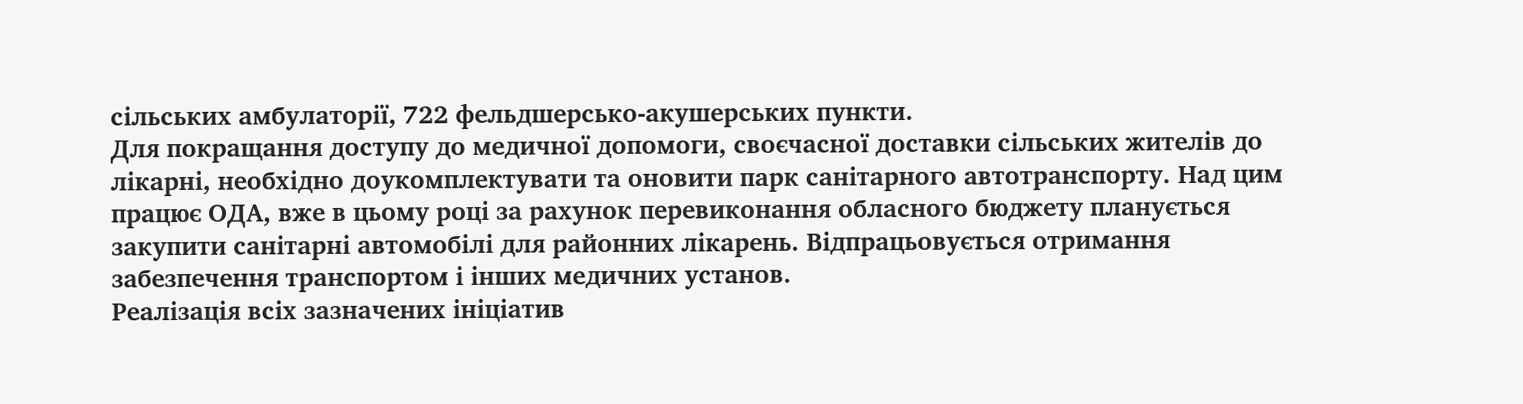сільських амбулаторії, 722 фельдшерсько-акушерських пункти.
Для покращання доступу до медичної допомоги, своєчасної доставки сільських жителів до лікарні, необхідно доукомплектувати та оновити парк санітарного автотранспорту. Над цим працює ОДА, вже в цьому році за рахунок перевиконання обласного бюджету планується закупити санітарні автомобілі для районних лікарень. Відпрацьовується отримання забезпечення транспортом і інших медичних установ.
Реалізація всіх зазначених ініціатив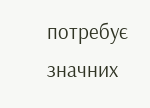потребує значних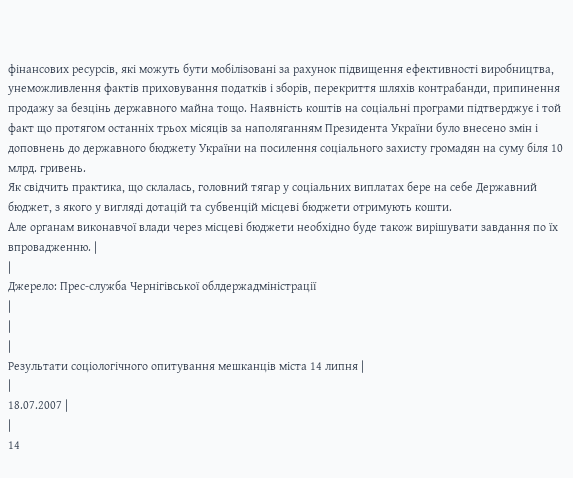фінансових ресурсів, які можуть бути мобілізовані за рахунок підвищення ефективності виробництва, унеможливлення фактів приховування податків і зборів, перекриття шляхів контрабанди, припинення продажу за безцінь державного майна тощо. Наявність коштів на соціальні програми підтверджує і той факт що протягом останніх трьох місяців за наполяганням Президента України було внесено змін і доповнень до державного бюджету України на посилення соціального захисту громадян на суму біля 10 млрд. гривень.
Як свідчить практика, що склалась, головний тягар у соціальних виплатах бере на себе Державний бюджет, з якого у вигляді дотацій та субвенцій місцеві бюджети отримують кошти.
Але органам виконавчої влади через місцеві бюджети необхідно буде також вирішувати завдання по їх впровадженню. |
|
Джерело: Прес-служба Чернігівської облдержадміністрації
|
|
|
Результати соціологічного опитування мешканців міста 14 липня |
|
18.07.2007 |
|
14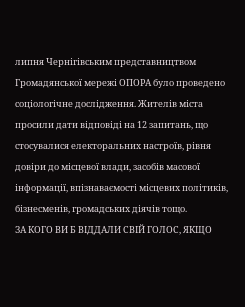липня Чернігівським представництвом Громадянської мережі ОПОРА було проведено соціологічне дослідження. Жителів міста просили дати відповіді на 12 запитань, що стосувалися електоральних настроїв, рівня довіри до місцевої влади, засобів масової інформації, впізнаваємості місцевих політиків, бізнесменів, громадських діячів тощо.
ЗА КОГО ВИ Б ВІДДАЛИ СВІЙ ГОЛОС, ЯКЩО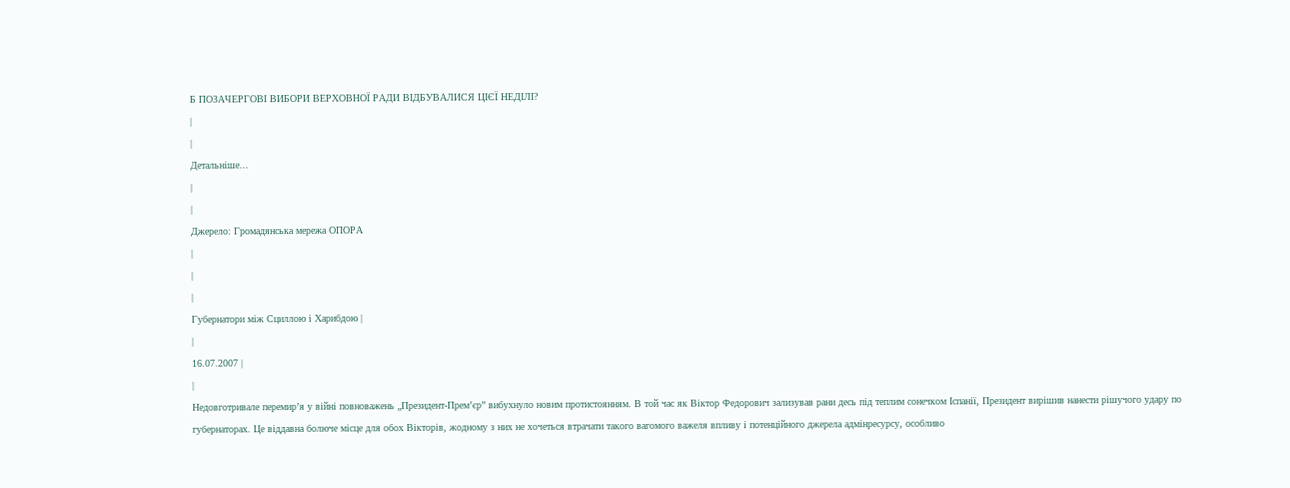Б ПОЗАЧЕРГОВІ ВИБОРИ ВЕРХОВНОЇ РАДИ ВІДБУВАЛИСЯ ЦІЄЇ НЕДІЛІ?
|
|
Детальніше...
|
|
Джерело: Громадянська мережа ОПОРА
|
|
|
Губернатори між Сциллою і Харибдою |
|
16.07.2007 |
|
Недовготривале перемир’я у війні повноважень „Президент-Прем’єр” вибухнуло новим протистоянням. В той час як Віктор Федорович зализував рани десь під теплим сонечком Іспанії, Президент вирішив нанести рішучого удару по губернаторах. Це віддавна болюче місце для обох Вікторів, жодному з них не хочеться втрачати такого вагомого важеля впливу і потенційного джерела адмінресурсу, особливо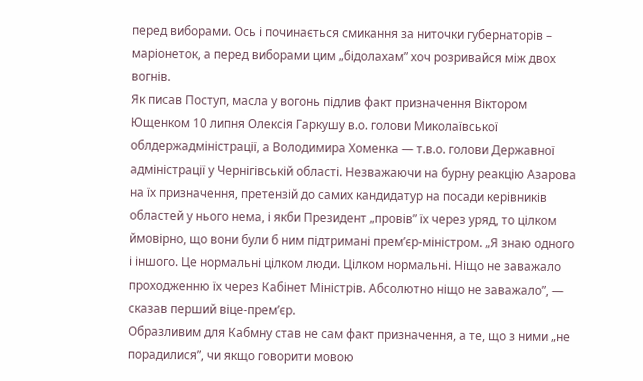перед виборами. Ось і починається смикання за ниточки губернаторів – маріонеток, а перед виборами цим „бідолахам” хоч розривайся між двох вогнів.
Як писав Поступ, масла у вогонь підлив факт призначення Віктором Ющенком 10 липня Олексія Гаркушу в.о. голови Миколаївської облдержадміністрації, а Володимира Хоменка — т.в.о. голови Державної адміністрації у Чернігівській області. Незважаючи на бурну реакцію Азарова на їх призначення, претензій до самих кандидатур на посади керівників областей у нього нема, і якби Президент „провів” їх через уряд, то цілком ймовірно, що вони були б ним підтримані прем’єр-міністром. „Я знаю одного і іншого. Це нормальні цілком люди. Цілком нормальні. Ніщо не заважало проходженню їх через Кабінет Міністрів. Абсолютно ніщо не заважало”, — сказав перший віце-прем’єр.
Образливим для Кабмну став не сам факт призначення, а те, що з ними „не порадилися”, чи якщо говорити мовою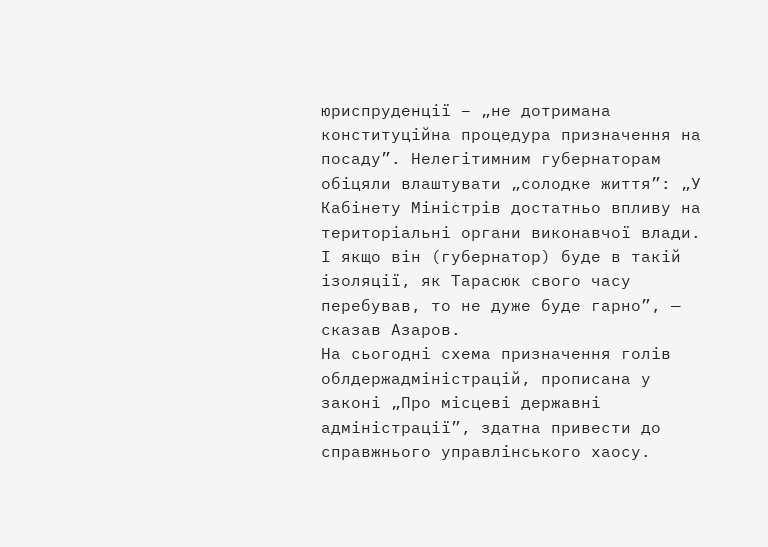юриспруденції – „не дотримана конституційна процедура призначення на посаду”. Нелегітимним губернаторам обіцяли влаштувати „солодке життя”: „У Кабінету Міністрів достатньо впливу на територіальні органи виконавчої влади. І якщо він (губернатор) буде в такій ізоляції, як Тарасюк свого часу перебував, то не дуже буде гарно”, — сказав Азаров.
На сьогодні схема призначення голів облдержадміністрацій, прописана у законі „Про місцеві державні адміністрації”, здатна привести до справжнього управлінського хаосу.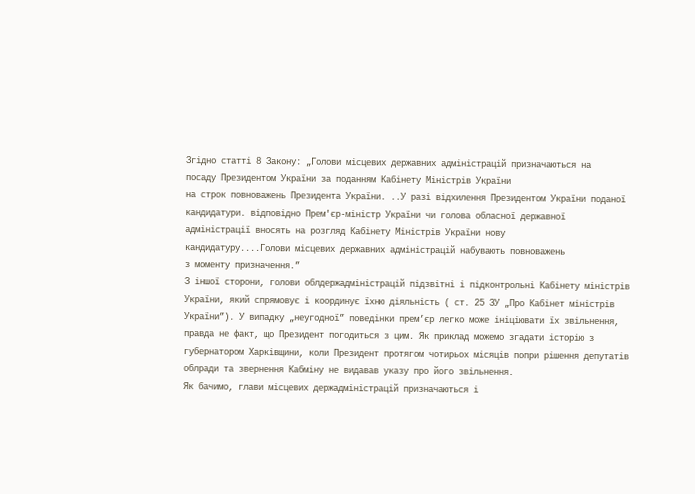Згідно статті 8 Закону: „Голови місцевих державних адміністрацій призначаються на
посаду Президентом України за поданням Кабінету Міністрів України
на строк повноважень Президента України. ..У разі відхилення Президентом України поданої кандидатури. відповідно Прем'єр-міністр України чи голова обласної державної
адміністрації вносять на розгляд Кабінету Міністрів України нову
кандидатуру....Голови місцевих державних адміністрацій набувають повноважень
з моменту призначення.”
З іншої сторони, голови облдержадміністрацій підзвітні і підконтрольні Кабінету міністрів України, який спрямовує і координує їхню діяльність ( ст. 25 ЗУ „Про Кабінет міністрів України”). У випадку „неугодної” поведінки прем’єр легко може ініціювати їх звільнення, правда не факт, що Президент погодиться з цим. Як приклад можемо згадати історію з губернатором Харківщини, коли Президент протягом чотирьох місяців попри рішення депутатів облради та звернення Кабміну не видавав указу про його звільнення.
Як бачимо, глави місцевих держадміністрацій призначаються і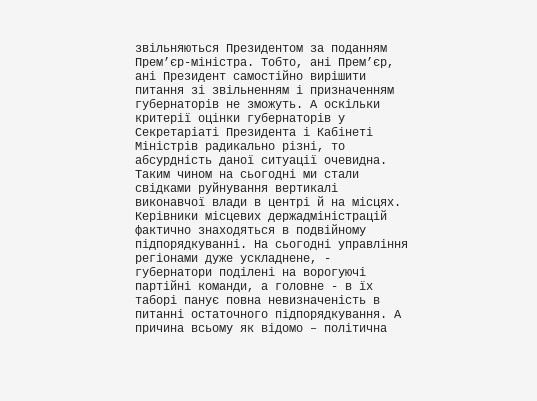звільняються Президентом за поданням Прем’єр-міністра. Тобто, ані Прем’єр, ані Президент самостійно вирішити питання зі звільненням і призначенням губернаторів не зможуть. А оскільки критерії оцінки губернаторів у Секретаріаті Президента і Кабінеті Міністрів радикально різні, то абсурдність даної ситуації очевидна.
Таким чином на сьогодні ми стали свідками руйнування вертикалі виконавчої влади в центрі й на місцях. Керівники місцевих держадміністрацій фактично знаходяться в подвійному підпорядкуванні. На сьогодні управління регіонами дуже ускладнене, - губернатори поділені на ворогуючі партійні команди, а головне - в їх таборі панує повна невизначеність в питанні остаточного підпорядкування. А причина всьому як відомо – політична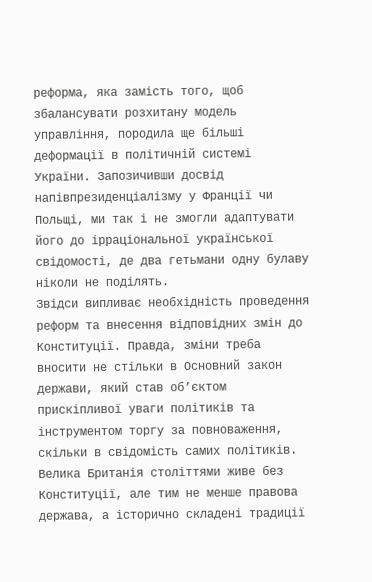реформа, яка замість того, щоб збалансувати розхитану модель управління, породила ще більші деформації в політичній системі України. Запозичивши досвід напівпрезиденціалізму у Франції чи Польщі, ми так і не змогли адаптувати його до ірраціональної української свідомості, де два гетьмани одну булаву ніколи не поділять.
Звідси випливає необхідність проведення реформ та внесення відповідних змін до Конституції. Правда, зміни треба вносити не стільки в Основний закон держави, який став об’єктом прискіпливої уваги політиків та інструментом торгу за повноваження, скільки в свідомість самих політиків. Велика Британія століттями живе без Конституції, але тим не менше правова держава, а історично складені традиції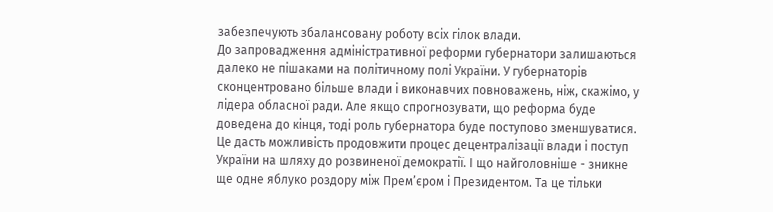забезпечують збалансовану роботу всіх гілок влади.
До запровадження адміністративної реформи губернатори залишаються далеко не пішаками на політичному полі України. У губернаторів сконцентровано більше влади і виконавчих повноважень, ніж, скажімо, у лідера обласної ради. Але якщо спрогнозувати, що реформа буде доведена до кінця, тоді роль губернатора буде поступово зменшуватися. Це дасть можливість продовжити процес децентралізації влади і поступ України на шляху до розвиненої демократії. І що найголовніше - зникне ще одне яблуко роздору між Прем’єром і Президентом. Та це тільки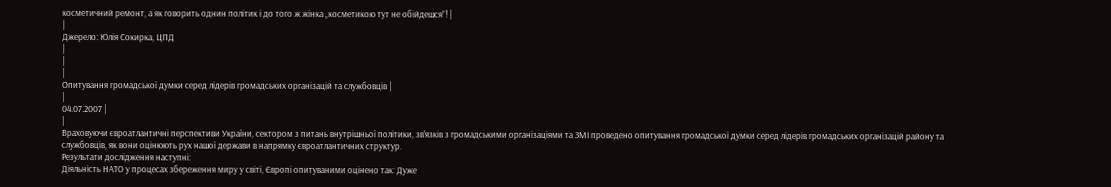косметичний ремонт, а як говорить однин політик і до того ж жінка „косметикою тут не обійдешся”! |
|
Джерело: Юлія Сокирка, ЦПД
|
|
|
Опитування громадської думки серед лідерів громадських організацій та службовців |
|
04.07.2007 |
|
Враховуючи євроатлантичні перспективи України, сектором з питань внутрішньої політики, зв’язків з громадськими організаціями та ЗМІ проведено опитування громадської думки серед лідерів громадських організацій району та службовців, як вони оцінюють рух нашої держави в напрямку євроатлантичних структур.
Результати дослідження наступні:
Діяльність НАТО у процесах збереження миру у світі, Європі опитуваними оцінено так: Дуже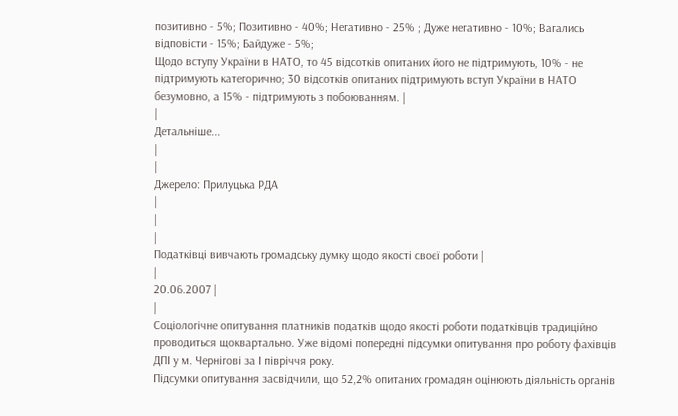позитивно - 5%; Позитивно - 40%; Негативно - 25% ; Дуже негативно - 10%; Вагались відповісти - 15%; Байдуже - 5%;
Щодо вступу України в НАТО, то 45 відсотків опитаних його не підтримують, 10% - не підтримують категорично; 30 відсотків опитаних підтримують вступ України в НАТО безумовно, а 15% - підтримують з побоюванням. |
|
Детальніше...
|
|
Джерело: Прилуцька РДА
|
|
|
Податківці вивчають громадську думку щодо якості своєї роботи |
|
20.06.2007 |
|
Соціологічне опитування платників податків щодо якості роботи податківців традиційно проводиться щоквартально. Уже відомі попередні підсумки опитування про роботу фахівців ДПІ у м. Чернігові за І півріччя року.
Підсумки опитування засвідчили, що 52,2% опитаних громадян оцінюють діяльність органів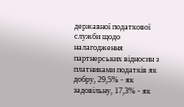державної податкової служби щодо налагодження партнерських відносин з платниками податків як добру, 29,5% - як задовільну, 17,3% - як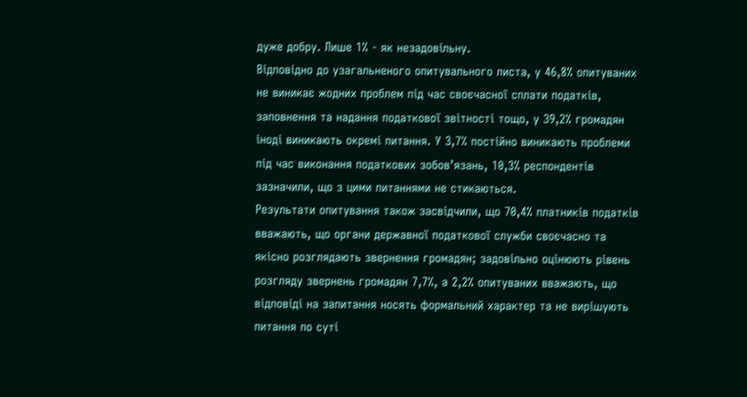дуже добру. Лише 1% - як незадовільну.
Відповідно до узагальненого опитувального листа, у 46,8% опитуваних не виникає жодних проблем під час своєчасної сплати податків, заповнення та надання податкової звітності тощо, у 39,2% громадян іноді виникають окремі питання. У 3,7% постійно виникають проблеми під час виконання податкових зобов’язань, 10,3% респондентів зазначили, що з цими питаннями не стикаються.
Результати опитування також засвідчили, що 70,4% платників податків вважають, що органи державної податкової служби своєчасно та якісно розглядають звернення громадян; задовільно оцінюють рівень розгляду звернень громадян 7,7%, а 2,2% опитуваних вважають, що відповіді на запитання носять формальний характер та не вирішують питання по суті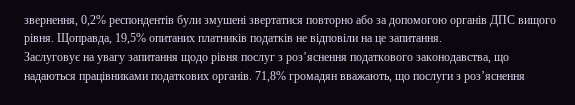звернення, 0,2% респондентів були змушені звертатися повторно або за допомогою органів ДПС вищого рівня. Щоправда, 19,5% опитаних платників податків не відповіли на це запитання.
Заслуговує на увагу запитання щодо рівня послуг з роз’яснення податкового законодавства, що надаються працівниками податкових органів. 71,8% громадян вважають, що послуги з роз’яснення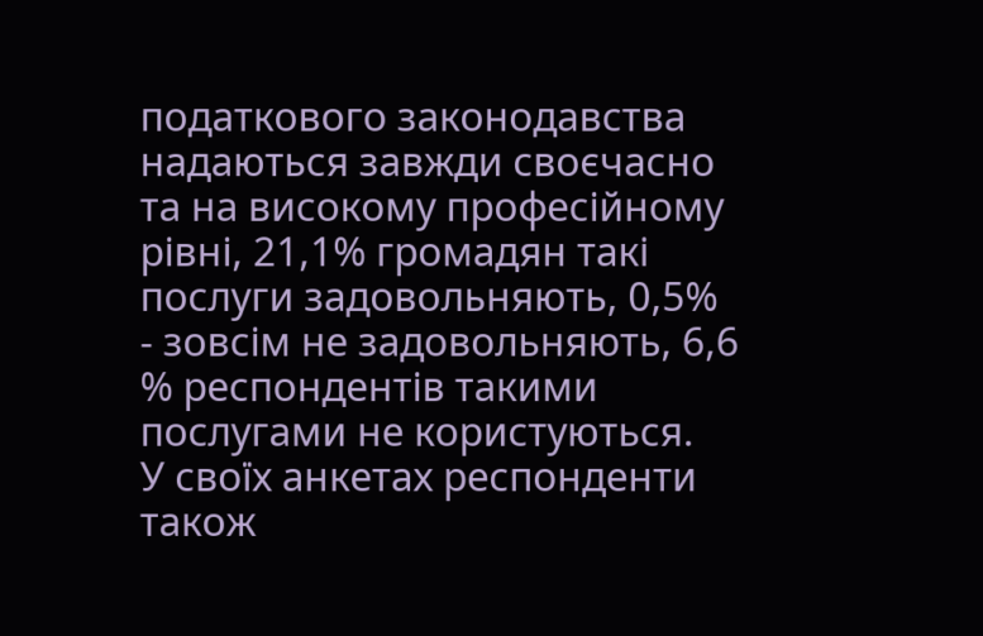податкового законодавства надаються завжди своєчасно та на високому професійному рівні, 21,1% громадян такі послуги задовольняють, 0,5% - зовсім не задовольняють, 6,6 % респондентів такими послугами не користуються.
У своїх анкетах респонденти також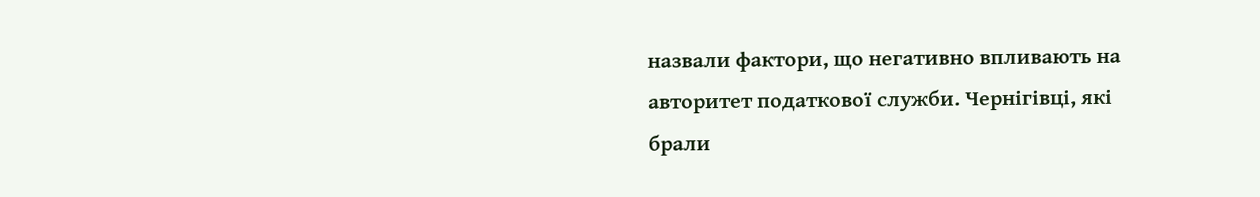назвали фактори, що негативно впливають на авторитет податкової служби. Чернігівці, які брали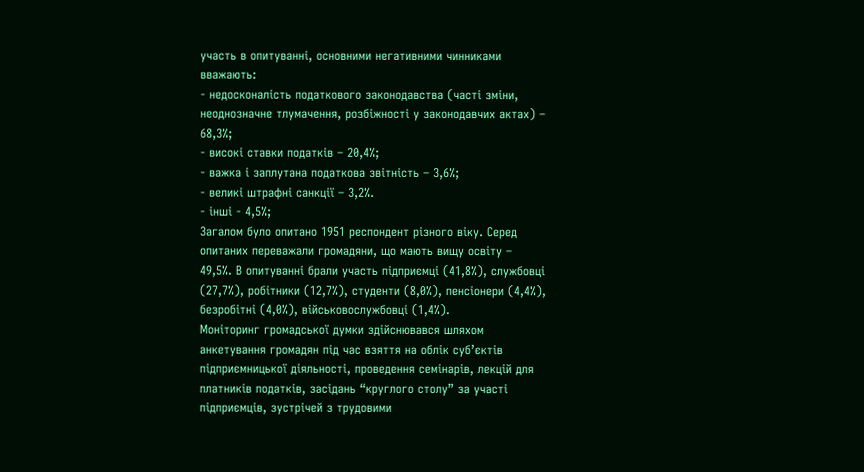участь в опитуванні, основними негативними чинниками вважають:
- недосконалість податкового законодавства (часті зміни, неоднозначне тлумачення, розбіжності у законодавчих актах) – 68,3%;
- високі ставки податків – 20,4%;
- важка і заплутана податкова звітність – 3,6%;
- великі штрафні санкції – 3,2%.
- інші - 4,5%;
Загалом було опитано 1951 респондент різного віку. Серед опитаних переважали громадяни, що мають вищу освіту – 49,5%. В опитуванні брали участь підприємці (41,8%), службовці (27,7%), робітники (12,7%), студенти (8,0%), пенсіонери (4,4%), безробітні (4,0%), військовослужбовці (1,4%).
Моніторинг громадської думки здійснювався шляхом анкетування громадян під час взяття на облік суб’єктів підприємницької діяльності, проведення семінарів, лекцій для платників податків, засідань “круглого столу” за участі підприємців, зустрічей з трудовими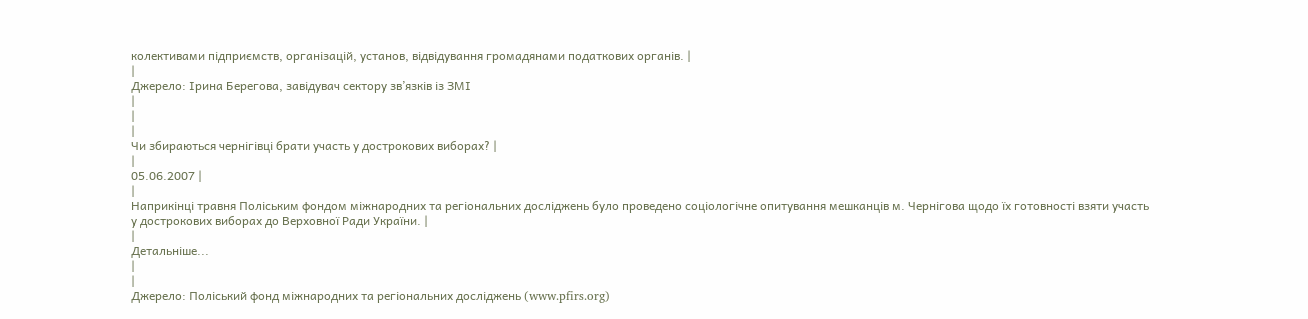колективами підприємств, організацій, установ, відвідування громадянами податкових органів. |
|
Джерело: Ірина Берегова, завідувач сектору зв’язків із ЗМІ
|
|
|
Чи збираються чернігівці брати участь у дострокових виборах? |
|
05.06.2007 |
|
Наприкінці травня Поліським фондом міжнародних та регіональних досліджень було проведено соціологічне опитування мешканців м. Чернігова щодо їх готовності взяти участь у дострокових виборах до Верховної Ради України. |
|
Детальніше...
|
|
Джерело: Поліський фонд міжнародних та регіональних досліджень (www.pfirs.org)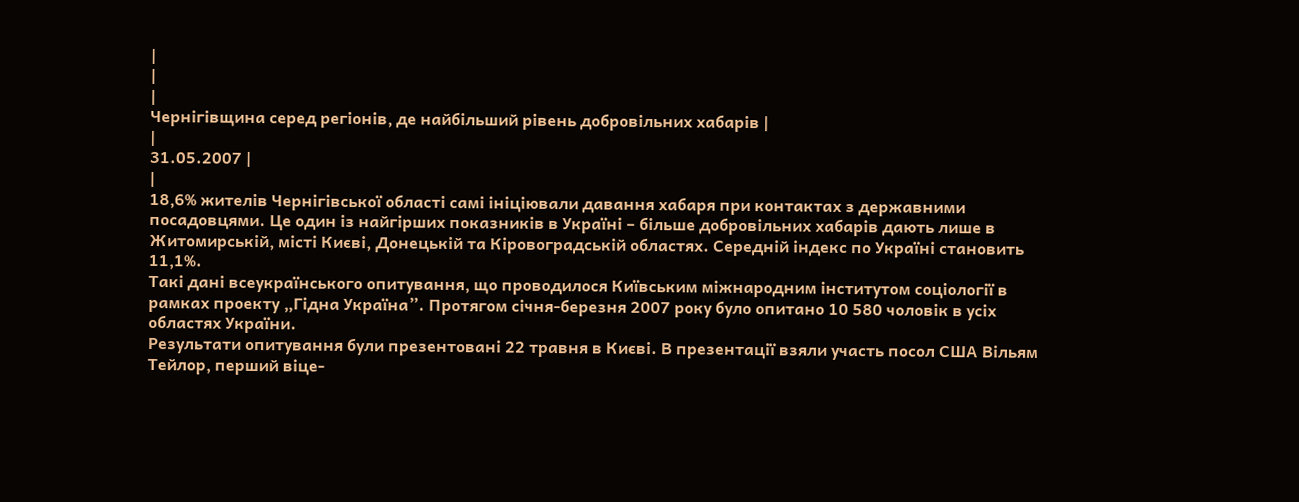|
|
|
Чернігівщина серед регіонів, де найбільший рівень добровільних хабарів |
|
31.05.2007 |
|
18,6% жителів Чернігівської області самі ініціювали давання хабаря при контактах з державними посадовцями. Це один із найгірших показників в Україні – більше добровільних хабарів дають лише в Житомирській, місті Києві, Донецькій та Кіровоградській областях. Середній індекс по Україні становить 11,1%.
Такі дані всеукраїнського опитування, що проводилося Київським міжнародним інститутом соціології в рамках проекту „Гідна Україна”. Протягом січня-березня 2007 року було опитано 10 580 чоловік в усіх областях України.
Результати опитування були презентовані 22 травня в Києві. В презентації взяли участь посол США Вільям Тейлор, перший віце-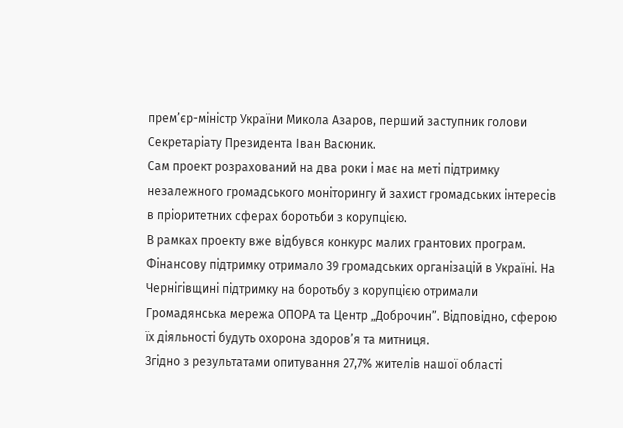прем’єр-міністр України Микола Азаров, перший заступник голови Секретаріату Президента Іван Васюник.
Сам проект розрахований на два роки і має на меті підтримку незалежного громадського моніторингу й захист громадських інтересів в пріоритетних сферах боротьби з корупцією.
В рамках проекту вже відбувся конкурс малих грантових програм. Фінансову підтримку отримало 39 громадських організацій в Україні. На Чернігівщині підтримку на боротьбу з корупцією отримали Громадянська мережа ОПОРА та Центр „Доброчин”. Відповідно, сферою їх діяльності будуть охорона здоров’я та митниця.
Згідно з результатами опитування 27,7% жителів нашої області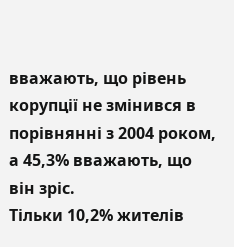вважають, що рівень корупції не змінився в порівнянні з 2004 роком, а 45,3% вважають, що він зріс.
Тільки 10,2% жителів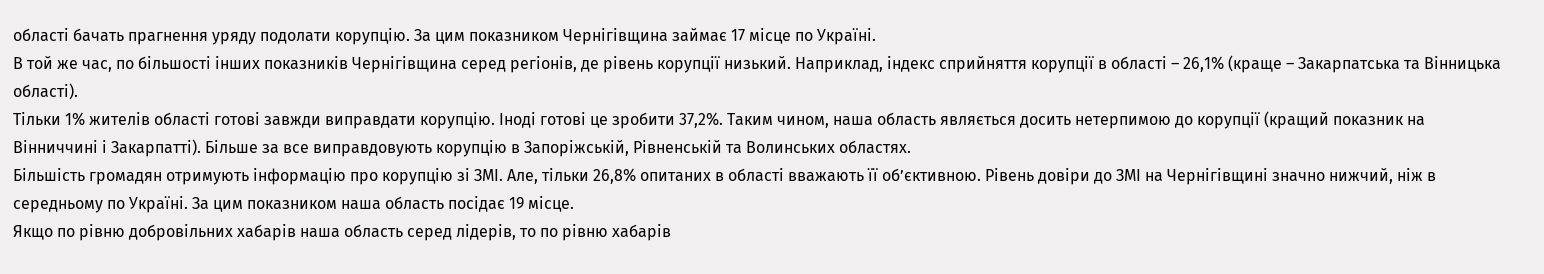області бачать прагнення уряду подолати корупцію. За цим показником Чернігівщина займає 17 місце по Україні.
В той же час, по більшості інших показників Чернігівщина серед регіонів, де рівень корупції низький. Наприклад, індекс сприйняття корупції в області – 26,1% (краще – Закарпатська та Вінницька області).
Тільки 1% жителів області готові завжди виправдати корупцію. Іноді готові це зробити 37,2%. Таким чином, наша область являється досить нетерпимою до корупції (кращий показник на Вінниччині і Закарпатті). Більше за все виправдовують корупцію в Запоріжській, Рівненській та Волинських областях.
Більшість громадян отримують інформацію про корупцію зі ЗМІ. Але, тільки 26,8% опитаних в області вважають її об’єктивною. Рівень довіри до ЗМІ на Чернігівщині значно нижчий, ніж в середньому по Україні. За цим показником наша область посідає 19 місце.
Якщо по рівню добровільних хабарів наша область серед лідерів, то по рівню хабарів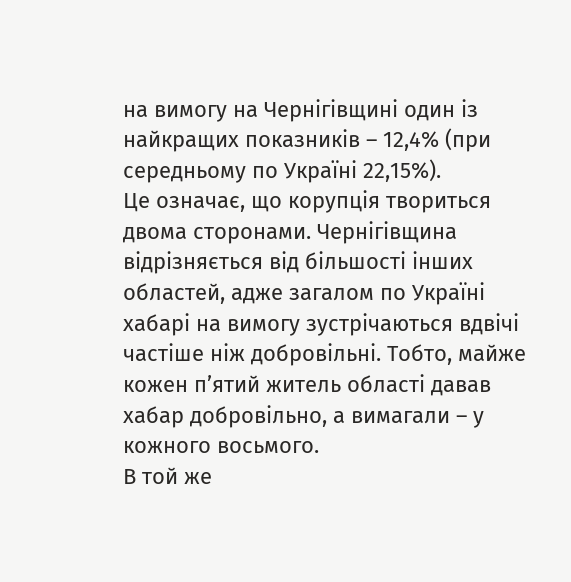на вимогу на Чернігівщині один із найкращих показників – 12,4% (при середньому по Україні 22,15%).
Це означає, що корупція твориться двома сторонами. Чернігівщина відрізняється від більшості інших областей, адже загалом по Україні хабарі на вимогу зустрічаються вдвічі частіше ніж добровільні. Тобто, майже кожен п’ятий житель області давав хабар добровільно, а вимагали – у кожного восьмого.
В той же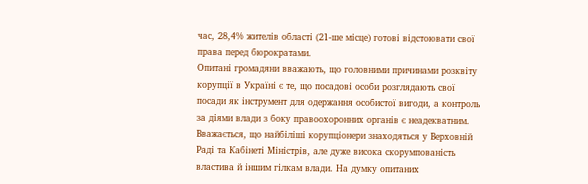час, 28,4% жителів області (21-ше місце) готові відстоювати свої права перед бюрократами.
Опитані громадяни вважають, що головними причинами розквіту корупції в Україні є те, що посадові особи розглядають свої посади як інструмент для одержання особистої вигоди, а контроль за діями влади з боку правоохоронних органів є неадекватним.
Вважається, що найбіліші корупціонери знаходяться у Верховній Раді та Кабінеті Міністрів, але дуже висока скорумпованість властива й іншим гілкам влади. На думку опитаних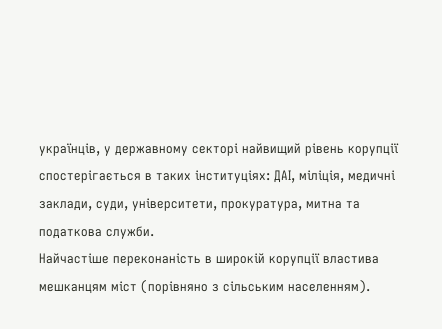українців, у державному секторі найвищий рівень корупції спостерігається в таких інституціях: ДАІ, міліція, медичні заклади, суди, університети, прокуратура, митна та податкова служби.
Найчастіше переконаність в широкій корупції властива мешканцям міст (порівняно з сільським населенням).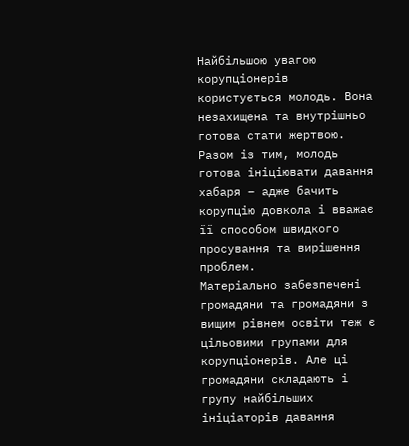Найбільшою увагою корупціонерів користується молодь. Вона незахищена та внутрішньо готова стати жертвою. Разом із тим, молодь готова ініціювати давання хабаря – адже бачить корупцію довкола і вважає її способом швидкого просування та вирішення проблем.
Матеріально забезпечені громадяни та громадяни з вищим рівнем освіти теж є цільовими групами для корупціонерів. Але ці громадяни складають і групу найбільших ініціаторів давання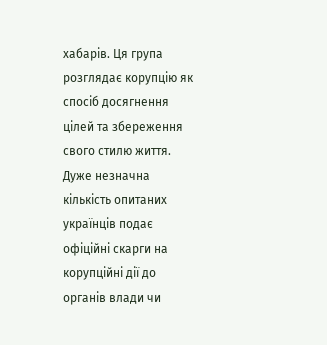хабарів. Ця група розглядає корупцію як спосіб досягнення цілей та збереження свого стилю життя.
Дуже незначна кількість опитаних українців подає офіційні скарги на корупційні дії до органів влади чи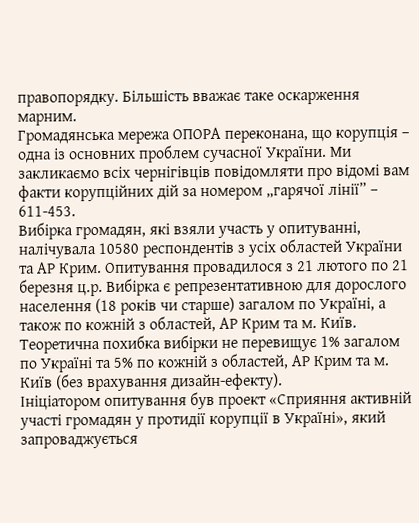правопорядку. Більшість вважає таке оскарження марним.
Громадянська мережа ОПОРА переконана, що корупція – одна із основних проблем сучасної України. Ми закликаємо всіх чернігівців повідомляти про відомі вам факти корупційних дій за номером „гарячої лінії” – 611-453.
Вибірка громадян, які взяли участь у опитуванні, налічувала 10580 респондентів з усіх областей України та АР Крим. Опитування провадилося з 21 лютого по 21 березня ц.р. Вибірка є репрезентативною для дорослого населення (18 років чи старше) загалом по Україні, а також по кожній з областей, АР Крим та м. Київ. Теоретична похибка вибірки не перевищує 1% загалом по Україні та 5% по кожній з областей, АР Крим та м. Київ (без врахування дизайн-ефекту).
Ініціатором опитування був проект «Сприяння активній участі громадян у протидії корупції в Україні», який запроваджується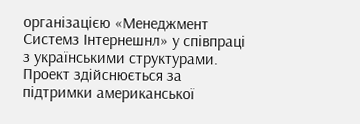організацією «Менеджмент Системз Інтернешнл» у співпраці з українськими структурами. Проект здійснюється за підтримки американської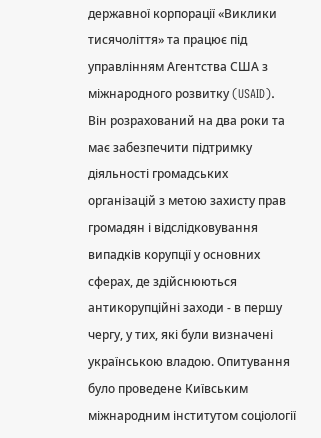державної корпорації «Виклики тисячоліття» та працює під управлінням Агентства США з міжнародного розвитку (USAID). Він розрахований на два роки та має забезпечити підтримку діяльності громадських організацій з метою захисту прав громадян і відслідковування випадків корупції у основних сферах, де здійснюються антикорупційні заходи - в першу чергу, у тих, які були визначені українською владою. Опитування було проведене Київським міжнародним інститутом соціології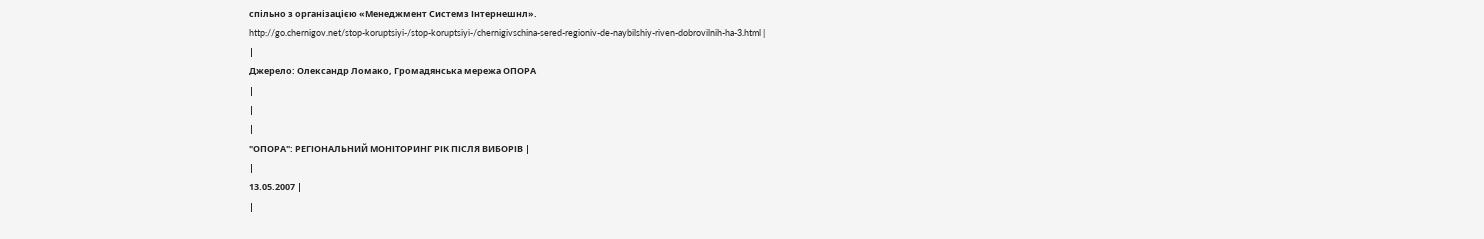спільно з організацією «Менеджмент Системз Інтернешнл».
http://go.chernigov.net/stop-koruptsiyi-/stop-koruptsiyi-/chernigivschina-sered-regioniv-de-naybilshiy-riven-dobrovilnih-ha-3.html |
|
Джерело: Олександр Ломако, Громадянська мережа ОПОРА
|
|
|
"ОПОРА": РЕГІОНАЛЬНИЙ МОНІТОРИНГ РІК ПІСЛЯ ВИБОРІВ |
|
13.05.2007 |
|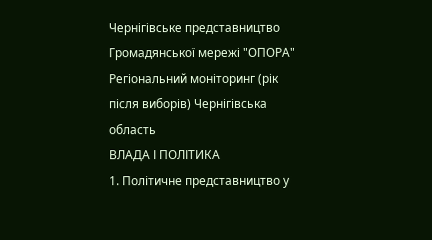Чернігівське представництво Громадянської мережі "ОПОРА"
Регіональний моніторинг (рік після виборів) Чернігівська область
ВЛАДА І ПОЛІТИКА
1. Політичне представництво у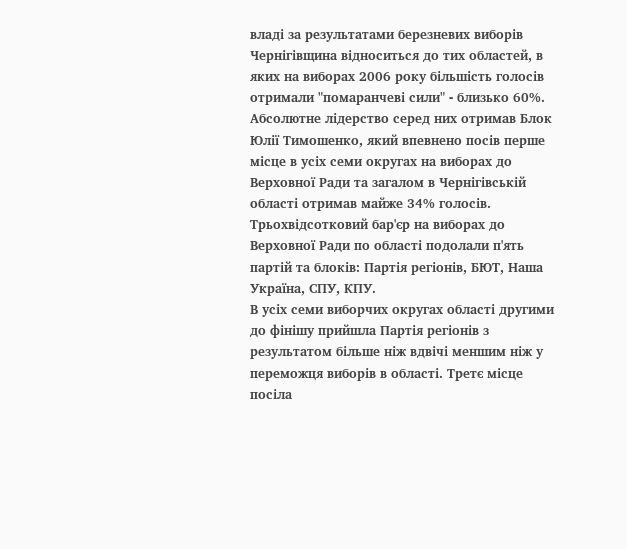владі за результатами березневих виборів
Чернігівщина відноситься до тих областей, в яких на виборах 2006 року більшість голосів отримали "помаранчеві сили" - близько 60%. Абсолютне лідерство серед них отримав Блок Юлії Тимошенко, який впевнено посів перше місце в усіх семи округах на виборах до Верховної Ради та загалом в Чернігівській області отримав майже 34% голосів.
Трьохвідсотковий бар'єр на виборах до Верховної Ради по області подолали п'ять партій та блоків: Партія регіонів, БЮТ, Наша Україна, СПУ, КПУ.
В усіх семи виборчих округах області другими до фінішу прийшла Партія регіонів з результатом більше ніж вдвічі меншим ніж у переможця виборів в області. Третє місце посіла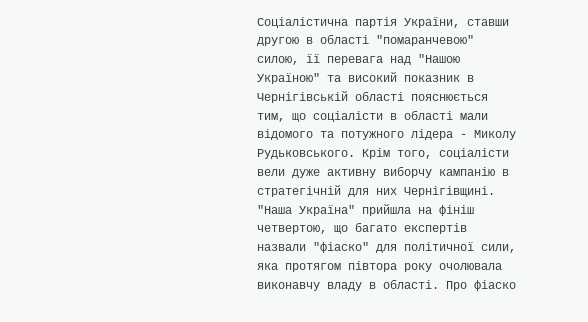Соціалістична партія України, ставши другою в області "помаранчевою" силою, її перевага над "Нашою Україною" та високий показник в Чернігівській області пояснюється тим, що соціалісти в області мали відомого та потужного лідера - Миколу Рудьковського. Крім того, соціалісти вели дуже активну виборчу кампанію в стратегічній для них Чернігівщині. "Наша Україна" прийшла на фініш четвертою, що багато експертів назвали "фіаско" для політичної сили, яка протягом півтора року очолювала виконавчу владу в області. Про фіаско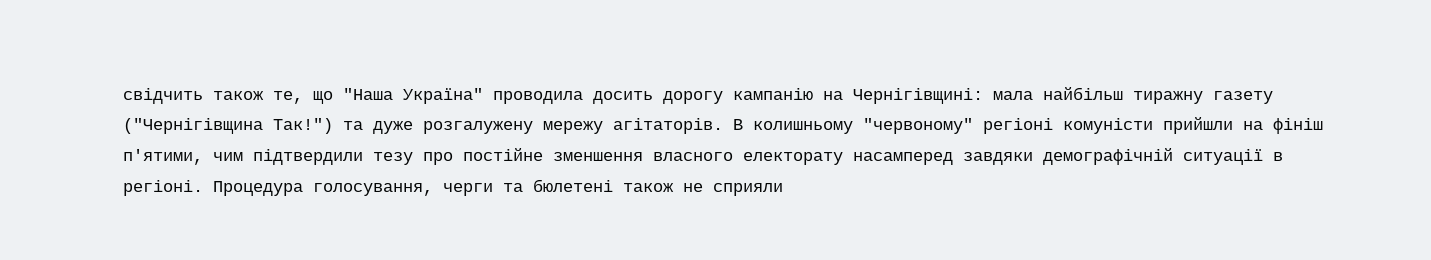свідчить також те, що "Наша Україна" проводила досить дорогу кампанію на Чернігівщині: мала найбільш тиражну газету ("Чернігівщина Так!") та дуже розгалужену мережу агітаторів. В колишньому "червоному" регіоні комуністи прийшли на фініш п'ятими, чим підтвердили тезу про постійне зменшення власного електорату насамперед завдяки демографічній ситуації в регіоні. Процедура голосування, черги та бюлетені також не сприяли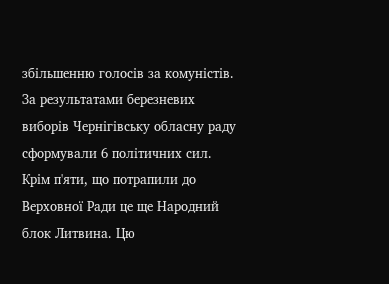збільшенню голосів за комуністів.
За результатами березневих виборів Чернігівську обласну раду сформували 6 політичних сил. Крім п'яти, що потрапили до Верховної Ради це ще Народний блок Литвина. Цю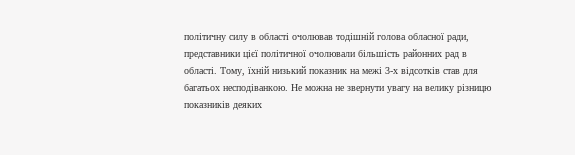політичну силу в області очолював тодішній голова обласної ради, представники цієї політичної очолювали більшість районних рад в області. Тому, їхній низький показник на межі 3-х відсотків став для багатьох несподіванкою. Не можна не звернути увагу на велику різницю показників деяких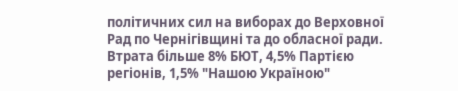політичних сил на виборах до Верховної Рад по Чернігівщині та до обласної ради.
Втрата більше 8% БЮТ, 4,5% Партією регіонів, 1,5% "Нашою Україною"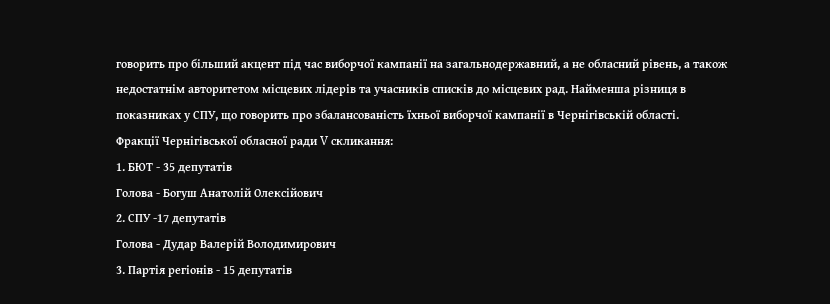говорить про більший акцент під час виборчої кампанії на загальнодержавний, а не обласний рівень, а також недостатнім авторитетом місцевих лідерів та учасників списків до місцевих рад. Найменша різниця в показниках у СПУ, що говорить про збалансованість їхньої виборчої кампанії в Чернігівській області.
Фракції Чернігівської обласної ради V скликання:
1. БЮТ - 35 депутатів
Голова - Богуш Анатолій Олексійович
2. СПУ -17 депутатів
Голова - Дудар Валерій Володимирович
3. Партія регіонів - 15 депутатів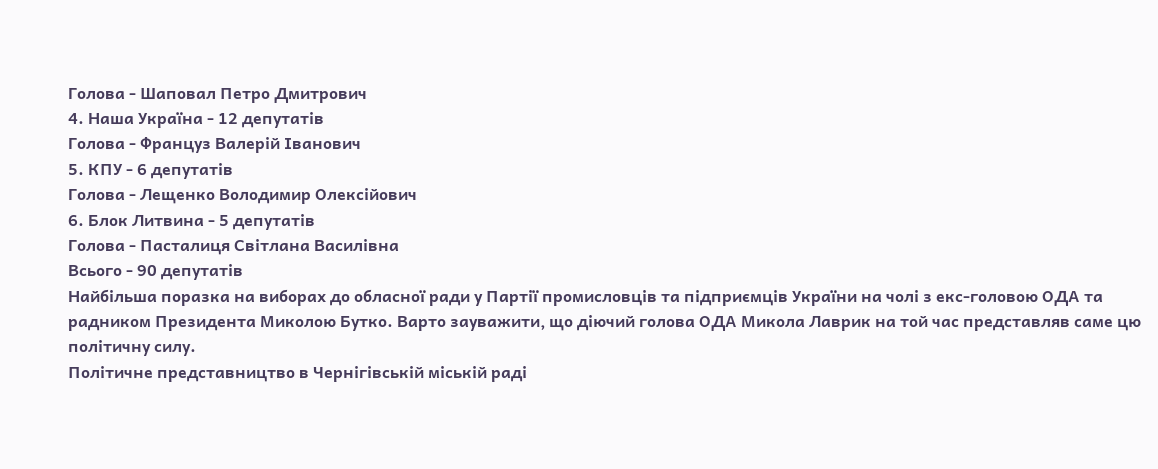Голова - Шаповал Петро Дмитрович
4. Наша Україна - 12 депутатів
Голова - Француз Валерій Іванович
5. КПУ - 6 депутатів
Голова - Лещенко Володимир Олексійович
6. Блок Литвина - 5 депутатів
Голова - Пасталиця Світлана Василівна
Всього - 90 депутатів
Найбільша поразка на виборах до обласної ради у Партії промисловців та підприємців України на чолі з екс-головою ОДА та радником Президента Миколою Бутко. Варто зауважити, що діючий голова ОДА Микола Лаврик на той час представляв саме цю політичну силу.
Політичне представництво в Чернігівській міській раді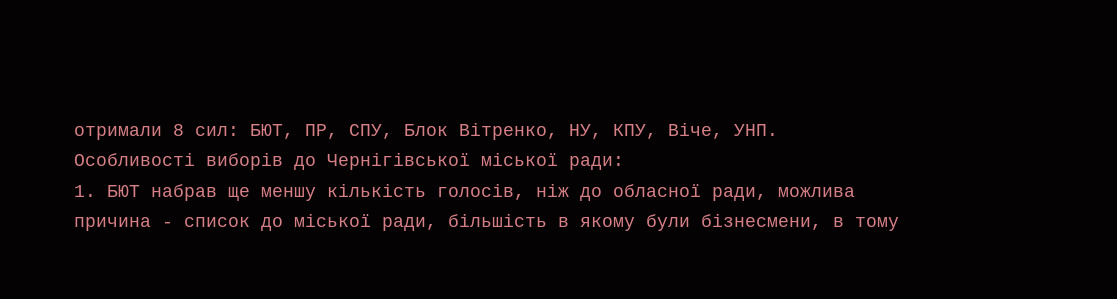отримали 8 сил: БЮТ, ПР, СПУ, Блок Вітренко, НУ, КПУ, Віче, УНП.
Особливості виборів до Чернігівської міської ради:
1. БЮТ набрав ще меншу кількість голосів, ніж до обласної ради, можлива причина - список до міської ради, більшість в якому були бізнесмени, в тому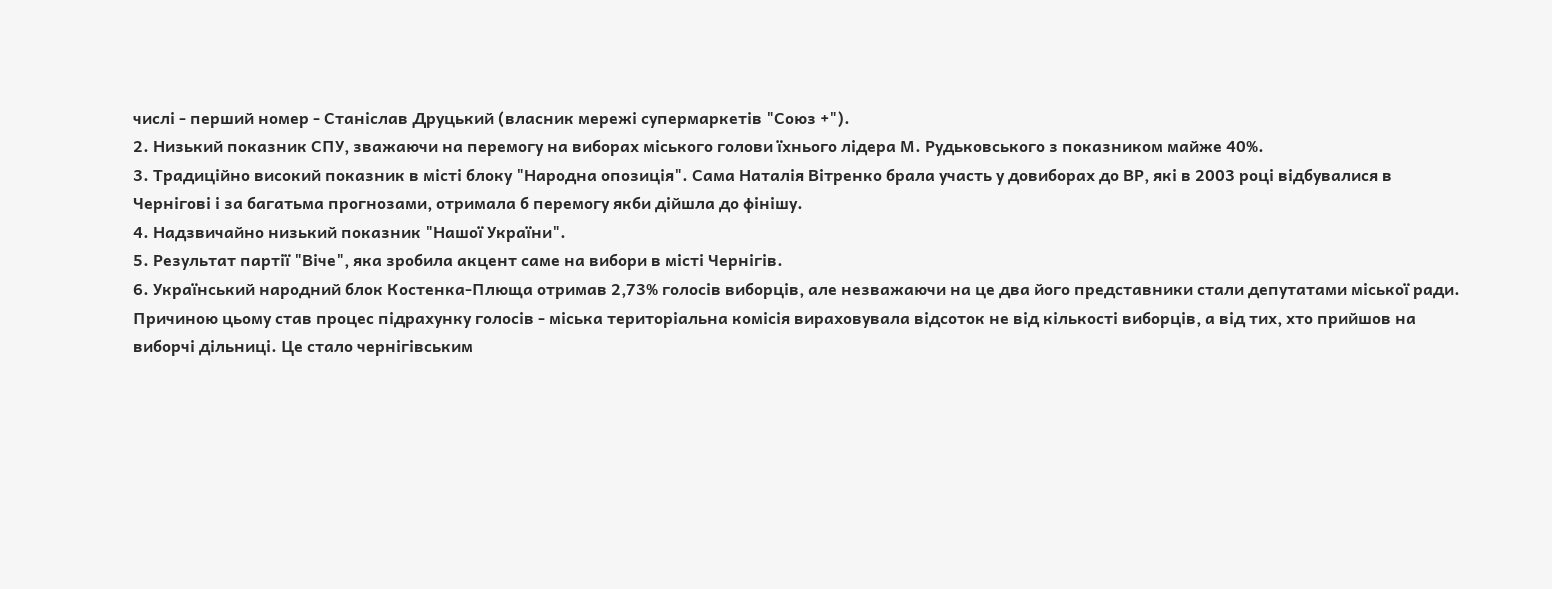числі - перший номер - Станіслав Друцький (власник мережі супермаркетів "Союз +").
2. Низький показник СПУ, зважаючи на перемогу на виборах міського голови їхнього лідера М. Рудьковського з показником майже 40%.
3. Традиційно високий показник в місті блоку "Народна опозиція". Сама Наталія Вітренко брала участь у довиборах до ВР, які в 2003 році відбувалися в Чернігові і за багатьма прогнозами, отримала б перемогу якби дійшла до фінішу.
4. Надзвичайно низький показник "Нашої України".
5. Результат партії "Віче", яка зробила акцент саме на вибори в місті Чернігів.
6. Український народний блок Костенка-Плюща отримав 2,73% голосів виборців, але незважаючи на це два його представники стали депутатами міської ради. Причиною цьому став процес підрахунку голосів - міська територіальна комісія вираховувала відсоток не від кількості виборців, а від тих, хто прийшов на виборчі дільниці. Це стало чернігівським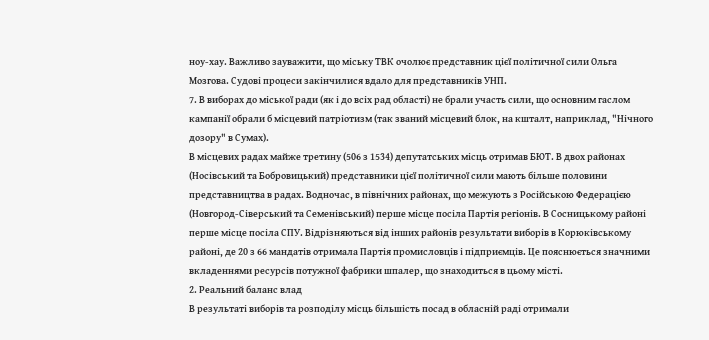ноу-хау. Важливо зауважити, що міську ТВК очолює представник цієї політичної сили Ольга Мозгова. Судові процеси закінчилися вдало для представників УНП.
7. В виборах до міської ради (як і до всіх рад області) не брали участь сили, що основним гаслом кампанії обрали б місцевий патріотизм (так званий місцевий блок, на кшталт, наприклад, "Нічного дозору" в Сумах).
В місцевих радах майже третину (506 з 1534) депутатських місць отримав БЮТ. В двох районах (Носівський та Бобровицький) представники цієї політичної сили мають більше половини представництва в радах. Водночас, в північних районах, що межують з Російською Федерацією (Новгород-Сіверський та Семенівський) перше місце посіла Партія регіонів. В Сосницькому районі перше місце посіла СПУ. Відрізняються від інших районів результати виборів в Корюківському районі, де 20 з 66 мандатів отримала Партія промисловців і підприємців. Це пояснюється значними вкладеннями ресурсів потужної фабрики шпалер, що знаходиться в цьому місті.
2. Реальний баланс влад
В результаті виборів та розподілу місць більшість посад в обласній раді отримали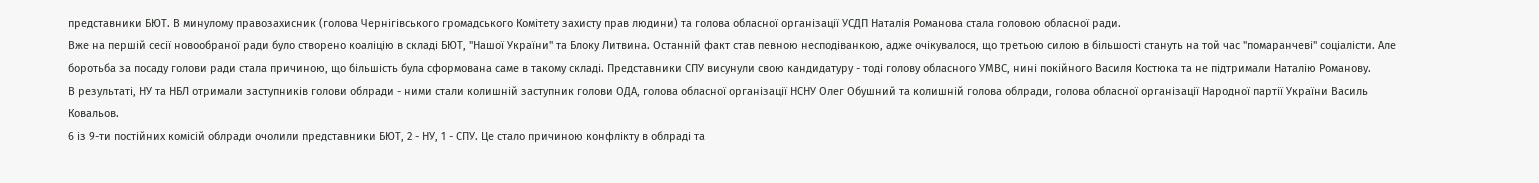представники БЮТ. В минулому правозахисник (голова Чернігівського громадського Комітету захисту прав людини) та голова обласної організації УСДП Наталія Романова стала головою обласної ради.
Вже на першій сесії новообраної ради було створено коаліцію в складі БЮТ, "Нашої України" та Блоку Литвина. Останній факт став певною несподіванкою, адже очікувалося, що третьою силою в більшості стануть на той час "помаранчеві" соціалісти. Але боротьба за посаду голови ради стала причиною, що більшість була сформована саме в такому складі. Представники СПУ висунули свою кандидатуру - тоді голову обласного УМВС, нині покійного Василя Костюка та не підтримали Наталію Романову.
В результаті, НУ та НБЛ отримали заступників голови облради - ними стали колишній заступник голови ОДА, голова обласної організації НСНУ Олег Обушний та колишній голова облради, голова обласної організації Народної партії України Василь Ковальов.
6 із 9-ти постійних комісій облради очолили представники БЮТ, 2 - НУ, 1 - СПУ. Це стало причиною конфлікту в облраді та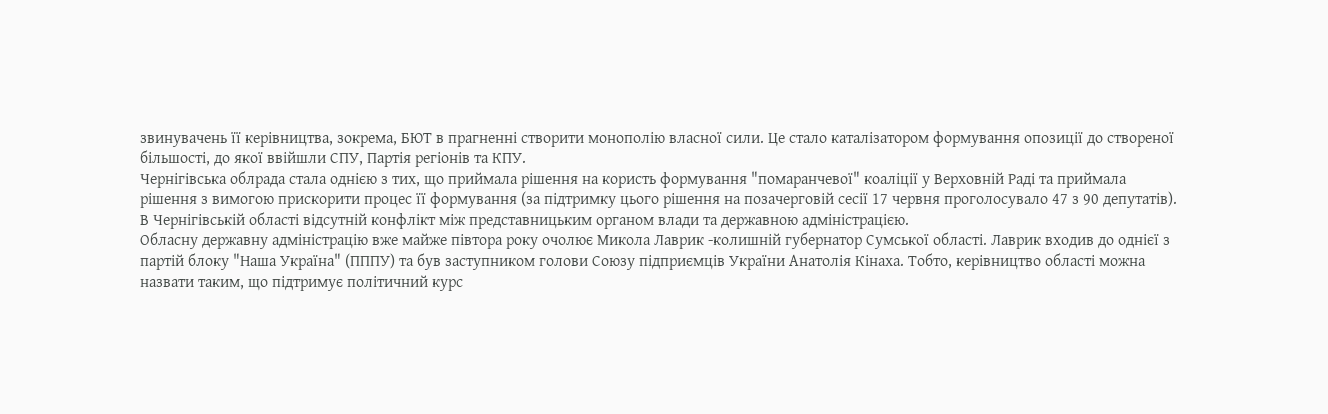звинувачень її керівництва, зокрема, БЮТ в прагненні створити монополію власної сили. Це стало каталізатором формування опозиції до створеної більшості, до якої ввійшли СПУ, Партія регіонів та КПУ.
Чернігівська облрада стала однією з тих, що приймала рішення на користь формування "помаранчевої" коаліції у Верховній Раді та приймала рішення з вимогою прискорити процес її формування (за підтримку цього рішення на позачерговій сесії 17 червня проголосувало 47 з 90 депутатів).
В Чернігівській області відсутній конфлікт між представницьким органом влади та державною адміністрацією.
Обласну державну адміністрацію вже майже півтора року очолює Микола Лаврик -колишній губернатор Сумської області. Лаврик входив до однієї з партій блоку "Наша Україна" (ПППУ) та був заступником голови Союзу підприємців України Анатолія Кінаха. Тобто, керівництво області можна назвати таким, що підтримує політичний курс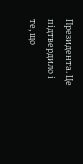Президента. Це підтвердило і те, що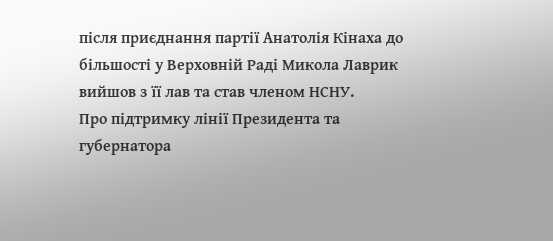після приєднання партії Анатолія Кінаха до більшості у Верховній Раді Микола Лаврик вийшов з її лав та став членом НСНУ.
Про підтримку лінії Президента та губернатора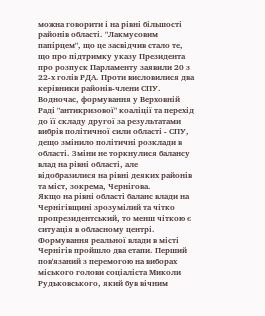можна говорити і на рівні більшості районів області. "Лакмусовим папірцем", що це засвідчив стало те, що про підтримку указу Президента про розпуск Парламенту заявили 20 з 22-х голів РДА. Проти висловилися два керівники районів-члени СПУ.
Водночас, формування у Верховній Раді "антикризової" коаліції та перехід до її складу другої за результатами вибрів політичної сили області - СПУ, дещо змінило політичні розклади в області. Зміни не торкнулися балансу влад на рівні області, але відобразилися на рівні деяких районів та міст, зокрема, Чернігова.
Якщо на рівні області баланс влади на Чернігівщині зрозумілий та чітко пропрезидентський, то менш чіткою є ситуація в обласному центрі. Формування реальної влади в місті Чернігів пройшло два етапи. Перший пов'язаний з перемогою на виборах міського голови соціаліста Миколи Рудьковського, який був вічним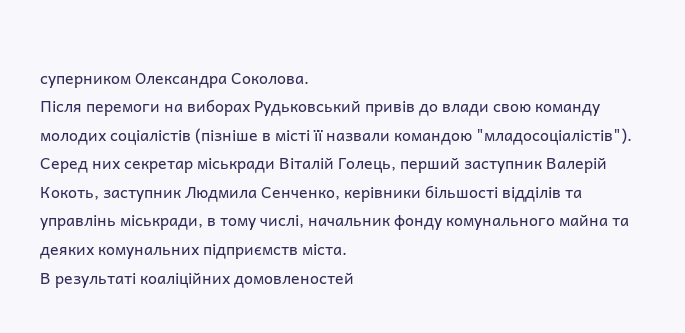суперником Олександра Соколова.
Після перемоги на виборах Рудьковський привів до влади свою команду молодих соціалістів (пізніше в місті її назвали командою "младосоціалістів"). Серед них секретар міськради Віталій Голець, перший заступник Валерій Кокоть, заступник Людмила Сенченко, керівники більшості відділів та управлінь міськради, в тому числі, начальник фонду комунального майна та деяких комунальних підприємств міста.
В результаті коаліційних домовленостей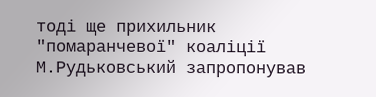тоді ще прихильник "помаранчевої" коаліції М.Рудьковський запропонував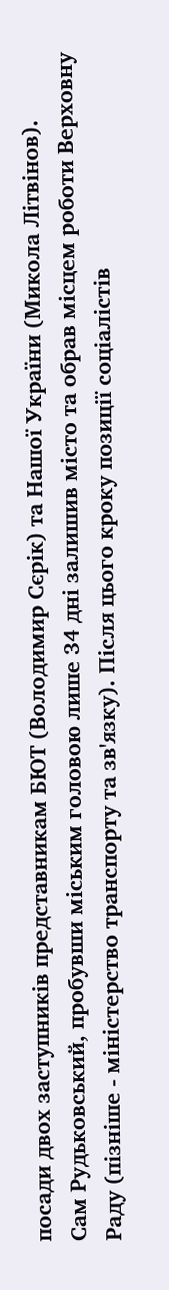посади двох заступників представникам БЮТ (Володимир Сєрік) та Нашої України (Микола Літвінов).
Сам Рудьковський, пробувши міським головою лише 34 дні залишив місто та обрав місцем роботи Верховну Раду (пізніше - міністерство транспорту та зв'язку). Після цього кроку позиції соціалістів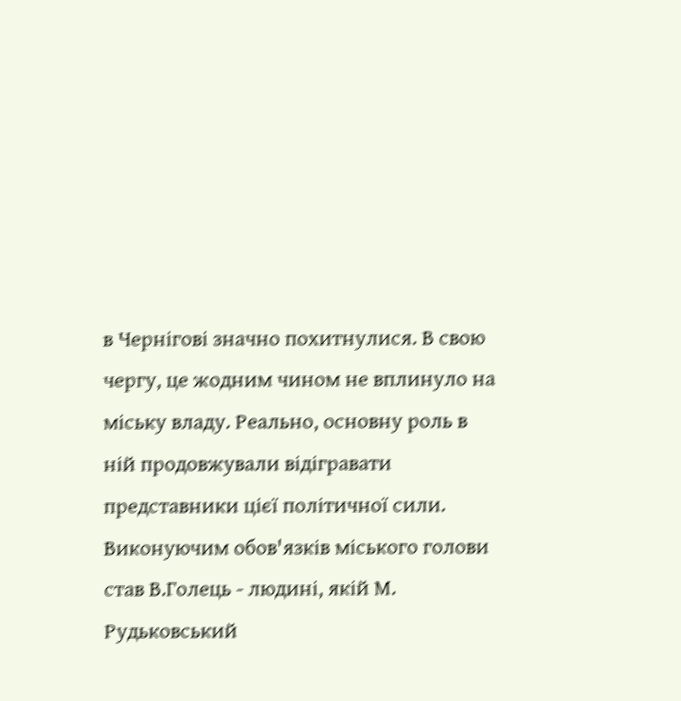в Чернігові значно похитнулися. В свою чергу, це жодним чином не вплинуло на міську владу. Реально, основну роль в ній продовжували відігравати представники цієї політичної сили. Виконуючим обов'язків міського голови став В.Голець - людині, якій М. Рудьковський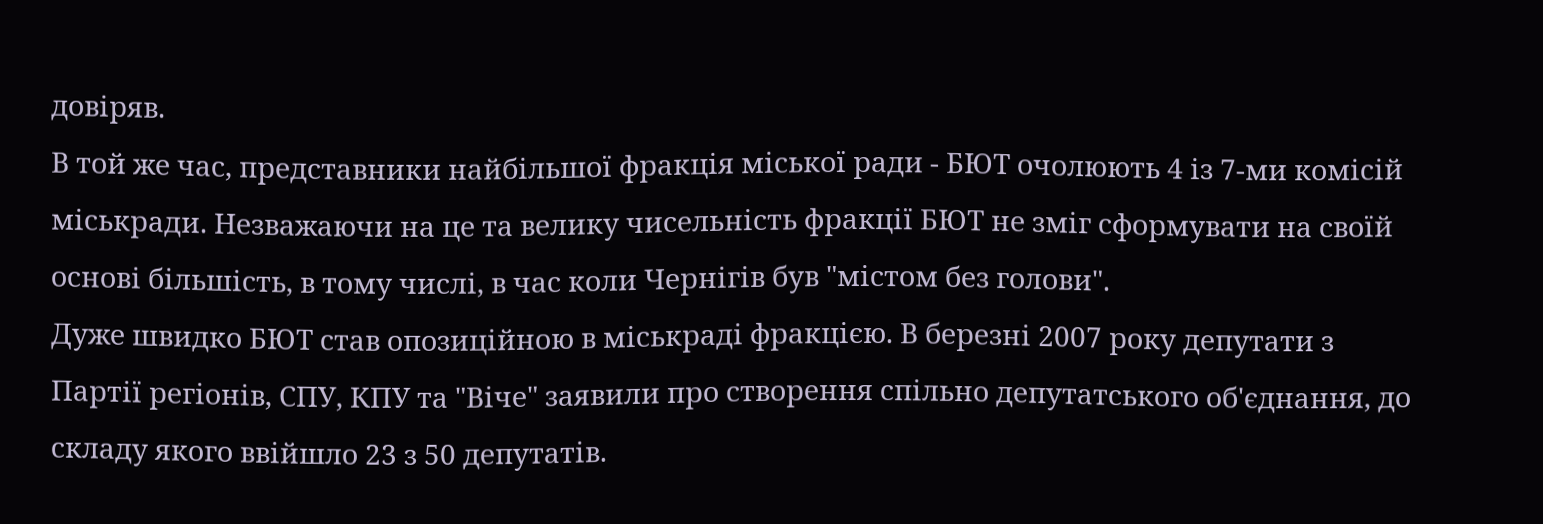довіряв.
В той же час, представники найбільшої фракція міської ради - БЮТ очолюють 4 із 7-ми комісій міськради. Незважаючи на це та велику чисельність фракції БЮТ не зміг сформувати на своїй основі більшість, в тому числі, в час коли Чернігів був "містом без голови".
Дуже швидко БЮТ став опозиційною в міськраді фракцією. В березні 2007 року депутати з Партії регіонів, СПУ, КПУ та "Віче" заявили про створення спільно депутатського об'єднання, до складу якого ввійшло 23 з 50 депутатів.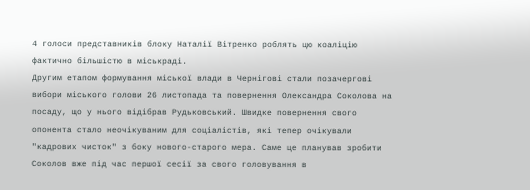4 голоси представників блоку Наталії Вітренко роблять цю коаліцію фактично більшістю в міськраді.
Другим етапом формування міської влади в Чернігові стали позачергові вибори міського голови 26 листопада та повернення Олександра Соколова на посаду, що у нього відібрав Рудьковський. Швидке повернення свого опонента стало неочікуваним для соціалістів, які тепер очікували "кадрових чисток" з боку нового-старого мера. Саме це планував зробити Соколов вже під час першої сесії за свого головування в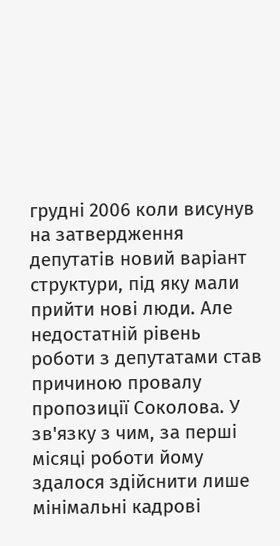грудні 2006 коли висунув на затвердження депутатів новий варіант структури, під яку мали прийти нові люди. Але недостатній рівень роботи з депутатами став причиною провалу пропозиції Соколова. У зв'язку з чим, за перші місяці роботи йому здалося здійснити лише мінімальні кадрові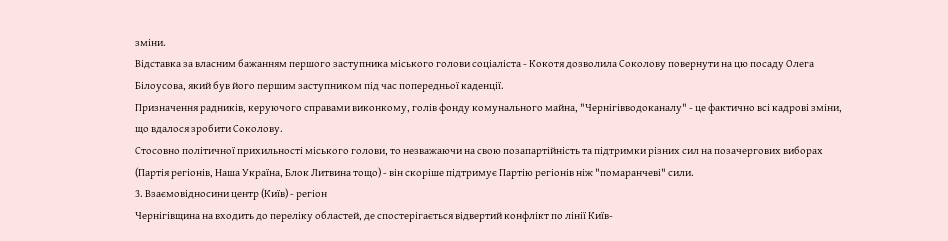зміни.
Відставка за власним бажанням першого заступника міського голови соціаліста - Кокотя дозволила Соколову повернути на цю посаду Олега Білоусова, який був його першим заступником під час попередньої каденції.
Призначення радників, керуючого справами виконкому, голів фонду комунального майна, "Чернігівводоканалу" - це фактично всі кадрові зміни, що вдалося зробити Соколову.
Стосовно політичної прихильності міського голови, то незважаючи на свою позапартійність та підтримки різних сил на позачергових виборах (Партія регіонів, Наша Україна, Блок Литвина тощо) - він скоріше підтримує Партію регіонів ніж "помаранчеві" сили.
3. Взаємовідносини центр (Київ) - регіон
Чернігівщина на входить до переліку областей, де спостерігається відвертий конфлікт по лінії Київ-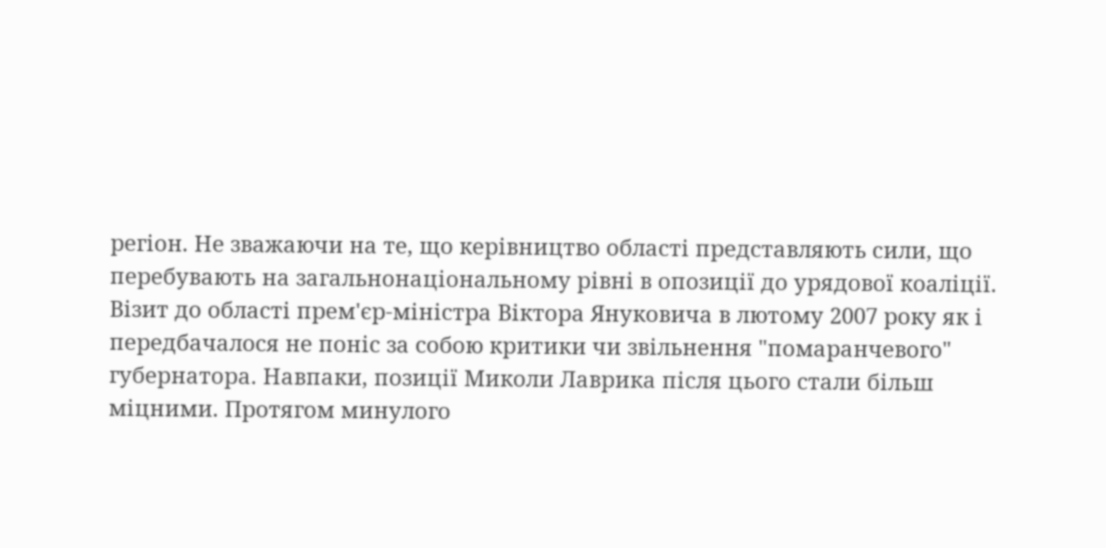регіон. Не зважаючи на те, що керівництво області представляють сили, що перебувають на загальнонаціональному рівні в опозиції до урядової коаліції.
Візит до області прем'єр-міністра Віктора Януковича в лютому 2007 року як і передбачалося не поніс за собою критики чи звільнення "помаранчевого" губернатора. Навпаки, позиції Миколи Лаврика після цього стали більш міцними. Протягом минулого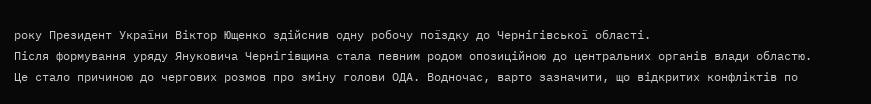року Президент України Віктор Ющенко здійснив одну робочу поїздку до Чернігівської області.
Після формування уряду Януковича Чернігівщина стала певним родом опозиційною до центральних органів влади областю. Це стало причиною до чергових розмов про зміну голови ОДА. Водночас, варто зазначити, що відкритих конфліктів по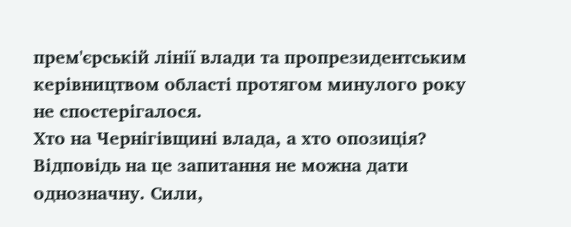прем'єрській лінії влади та пропрезидентським керівництвом області протягом минулого року не спостерігалося.
Хто на Чернігівщині влада, а хто опозиція? Відповідь на це запитання не можна дати однозначну. Сили,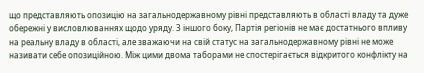що представляють опозицію на загальнодержавному рівні представляють в області владу та дуже обережні у висловлюваннях щодо уряду. З іншого боку, Партія регіонів не має достатнього впливу на реальну владу в області, але зважаючи на свій статус на загальнодержавному рівні не може називати себе опозиційною. Між цими двома таборами не спостерігається відкритого конфлікту на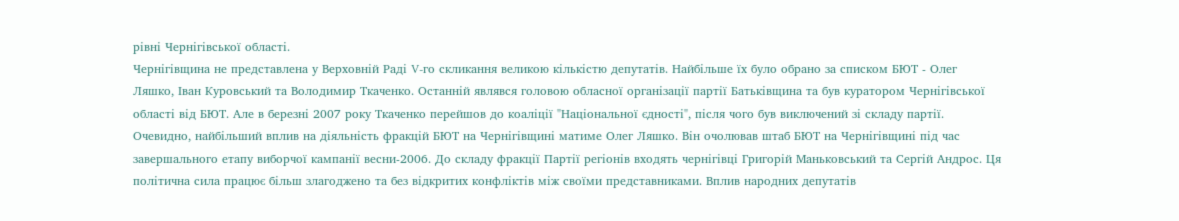рівні Чернігівської області.
Чернігівщина не представлена у Верховній Раді V-го скликання великою кількістю депутатів. Найбільше їх було обрано за списком БЮТ - Олег Ляшко, Іван Куровський та Володимир Ткаченко. Останній являвся головою обласної організації партії Батьківщина та був куратором Чернігівської області від БЮТ. Але в березні 2007 року Ткаченко перейшов до коаліції "Національної єдності", після чого був виключений зі складу партії. Очевидно, найбільший вплив на діяльність фракцій БЮТ на Чернігівщині матиме Олег Ляшко. Він очолював штаб БЮТ на Чернігівщині під час завершального етапу виборчої кампанії весни-2006. До складу фракції Партії регіонів входять чернігівці Григорій Маньковський та Сергій Андрос. Ця політична сила працює більш злагоджено та без відкритих конфліктів між своїми представниками. Вплив народних депутатів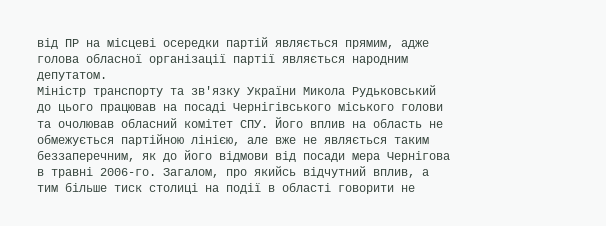від ПР на місцеві осередки партій являється прямим, адже голова обласної організації партії являється народним депутатом.
Міністр транспорту та зв'язку України Микола Рудьковський до цього працював на посаді Чернігівського міського голови та очолював обласний комітет СПУ. Його вплив на область не обмежується партійною лінією, але вже не являється таким беззаперечним, як до його відмови від посади мера Чернігова в травні 2006-го. Загалом, про якийсь відчутний вплив, а тим більше тиск столиці на події в області говорити не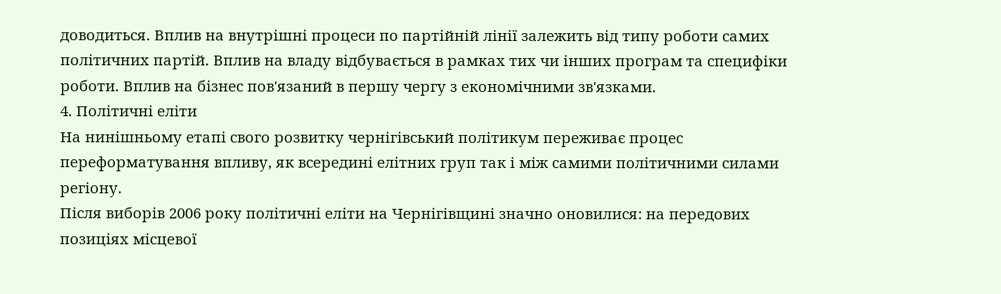доводиться. Вплив на внутрішні процеси по партійній лінії залежить від типу роботи самих політичних партій. Вплив на владу відбувається в рамках тих чи інших програм та специфіки роботи. Вплив на бізнес пов'язаний в першу чергу з економічними зв'язками.
4. Політичні еліти
На нинішньому етапі свого розвитку чернігівський політикум переживає процес переформатування впливу, як всередині елітних груп так і між самими політичними силами регіону.
Після виборів 2006 року політичні еліти на Чернігівщині значно оновилися: на передових позиціях місцевої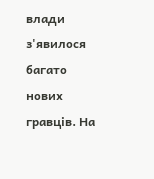влади з'явилося багато нових гравців. На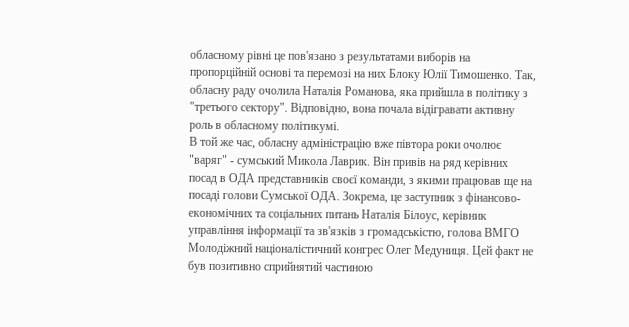обласному рівні це пов'язано з результатами виборів на пропорційній основі та перемозі на них Блоку Юлії Тимошенко. Так, обласну раду очолила Наталія Романова, яка прийшла в політику з "третього сектору". Відповідно, вона почала відігравати активну роль в обласному політикумі.
В той же час, обласну адміністрацію вже півтора роки очолює "варяг" - сумський Микола Лаврик. Він привів на ряд керівних посад в ОДА представників своєї команди, з якими працював ще на посаді голови Сумської ОДА. Зокрема, це заступник з фінансово-економічних та соціальних питань Наталія Білоус, керівник управління інформації та зв'язків з громадськістю, голова ВМГО Молодіжний націоналістичний конгрес Олег Медуниця. Цей факт не був позитивно сприйнятий частиною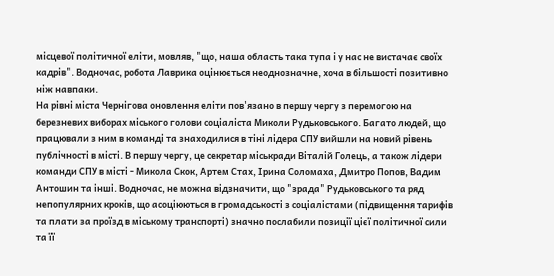місцевої політичної еліти, мовляв, "що, наша область така тупа і у нас не вистачає своїх кадрів". Водночас, робота Лаврика оцінюється неоднозначне, хоча в більшості позитивно ніж навпаки.
На рівні міста Чернігова оновлення еліти пов'язано в першу чергу з перемогою на березневих виборах міського голови соціаліста Миколи Рудьковського. Багато людей, що працювали з ним в команді та знаходилися в тіні лідера СПУ вийшли на новий рівень публічності в місті. В першу чергу, це секретар міськради Віталій Голець, а також лідери команди СПУ в місті - Микола Скок, Артем Стах, Ірина Соломаха, Дмитро Попов, Вадим Антошин та інші. Водночас, не можна відзначити, що "зрада" Рудьковського та ряд непопулярних кроків, що асоціюються в громадськості з соціалістами (підвищення тарифів та плати за проїзд в міському транспорті) значно послабили позиції цієї політичної сили та її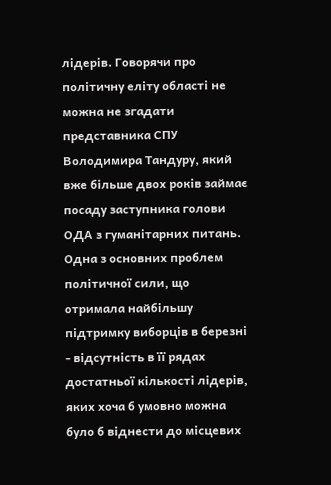лідерів. Говорячи про політичну еліту області не можна не згадати представника СПУ Володимира Тандуру, який вже більше двох років займає посаду заступника голови ОДА з гуманітарних питань.
Одна з основних проблем політичної сили, що отримала найбільшу підтримку виборців в березні - відсутність в її рядах достатньої кількості лідерів, яких хоча б умовно можна було б віднести до місцевих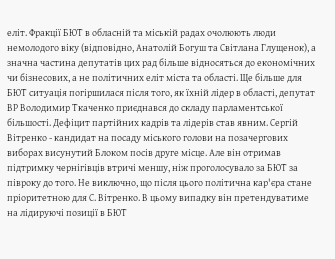еліт. Фракції БЮТ в обласній та міській радах очолюють люди немолодого віку (відповідно, Анатолій Богуш та Світлана Глущенок), а значна частина депутатів цих рад більше відносяться до економічних чи бізнесових, а не політичних еліт міста та області. Ще більше для БЮТ ситуація погіршилася після того, як їхній лідер в області, депутат ВР Володимир Ткаченко приєднався до складу парламентської більшості. Дефіцит партійних кадрів та лідерів став явним. Сергій Вітренко - кандидат на посаду міського голови на позачергових виборах висунутий Блоком посів друге місце. Але він отримав підтримку чернігівців втричі меншу, ніж проголосувало за БЮТ за півроку до того. Не виключно, що після цього політична кар'єра стане пріоритетною для С. Вітренко. В цьому випадку він претендуватиме на лідируючі позиції в БЮТ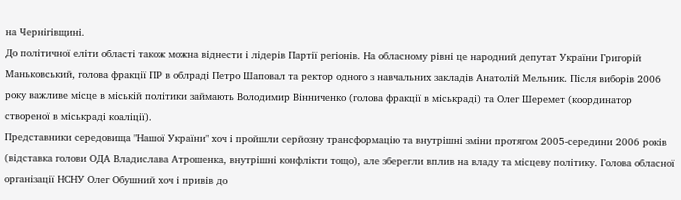на Чернігівщині.
До політичної еліти області також можна віднести і лідерів Партії регіонів. На обласному рівні це народний депутат України Григорій Маньковський, голова фракції ПР в облраді Петро Шаповал та ректор одного з навчальних закладів Анатолій Мельник. Після виборів 2006 року важливе місце в міській політики займають Володимир Вінниченко (голова фракції в міськраді) та Олег Шеремет (координатор створеної в міськраді коаліції).
Представники середовища "Нашої України" хоч і пройшли серйозну трансформацію та внутрішні зміни протягом 2005-середини 2006 років (відставка голови ОДА Владислава Атрошенка, внутрішні конфлікти тощо), але зберегли вплив на владу та місцеву політику. Голова обласної організації НСНУ Олег Обушний хоч і привів до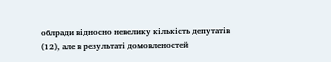облради відносно невелику кількість депутатів (12), але в результаті домовленостей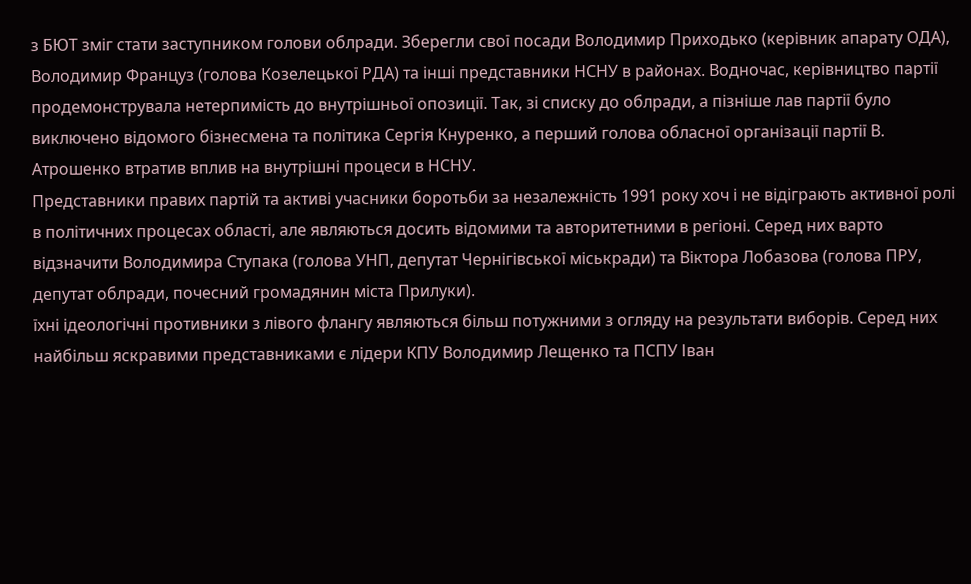з БЮТ зміг стати заступником голови облради. Зберегли свої посади Володимир Приходько (керівник апарату ОДА), Володимир Француз (голова Козелецької РДА) та інші представники НСНУ в районах. Водночас, керівництво партії продемонструвала нетерпимість до внутрішньої опозиції. Так, зі списку до облради, а пізніше лав партії було виключено відомого бізнесмена та політика Сергія Кнуренко, а перший голова обласної організації партії В. Атрошенко втратив вплив на внутрішні процеси в НСНУ.
Представники правих партій та активі учасники боротьби за незалежність 1991 року хоч і не відіграють активної ролі в політичних процесах області, але являються досить відомими та авторитетними в регіоні. Серед них варто відзначити Володимира Ступака (голова УНП, депутат Чернігівської міськради) та Віктора Лобазова (голова ПРУ, депутат облради, почесний громадянин міста Прилуки).
їхні ідеологічні противники з лівого флангу являються більш потужними з огляду на результати виборів. Серед них найбільш яскравими представниками є лідери КПУ Володимир Лещенко та ПСПУ Іван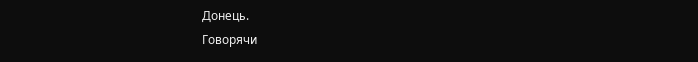Донець.
Говорячи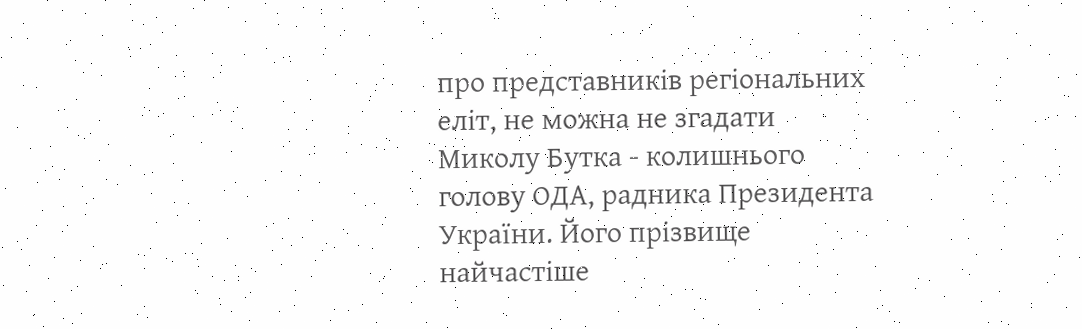про представників регіональних еліт, не можна не згадати Миколу Бутка - колишнього голову ОДА, радника Президента України. Його прізвище найчастіше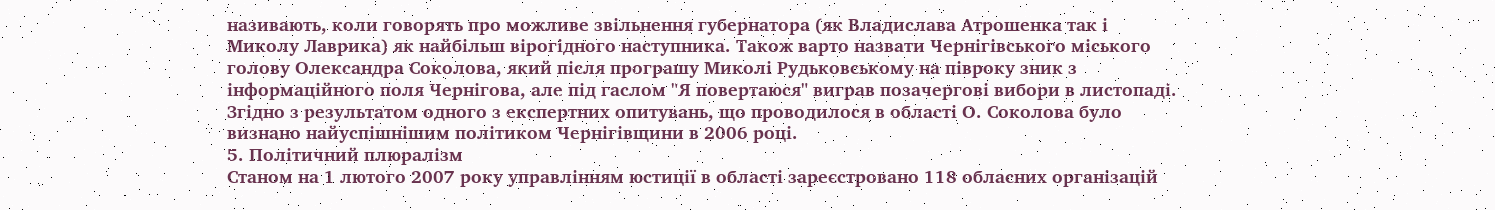називають, коли говорять про можливе звільнення губернатора (як Владислава Атрошенка так і Миколу Лаврика) як найбільш вірогідного наступника. Також варто назвати Чернігівського міського голову Олександра Соколова, який після програшу Миколі Рудьковському на півроку зник з інформаційного поля Чернігова, але під гаслом "Я повертаюся" виграв позачергові вибори в листопаді. Згідно з результатом одного з експертних опитувань, що проводилося в області О. Соколова було визнано найуспішнішим політиком Чернігівщини в 2006 році.
5. Політичний плюралізм
Станом на 1 лютого 2007 року управлінням юстиції в області зареєстровано 118 обласних організацій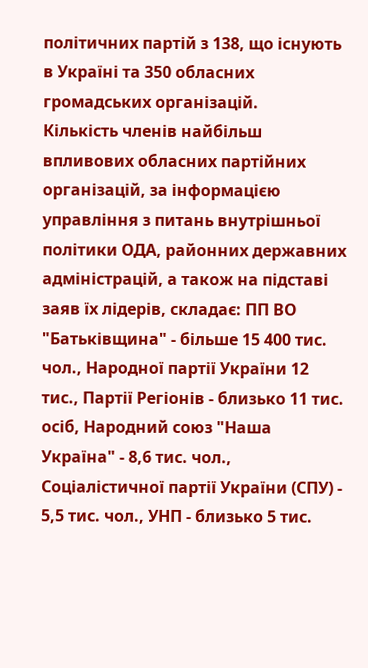політичних партій з 138, що існують в Україні та 350 обласних громадських організацій.
Кількість членів найбільш впливових обласних партійних організацій, за інформацією управління з питань внутрішньої політики ОДА, районних державних адміністрацій, а також на підставі заяв їх лідерів, складає: ПП ВО "Батьківщина" - більше 15 400 тис. чол., Народної партії України 12 тис., Партії Регіонів - близько 11 тис. осіб, Народний союз "Наша Україна" - 8,6 тис. чол., Соціалістичної партії України (СПУ) - 5,5 тис. чол., УНП - близько 5 тис.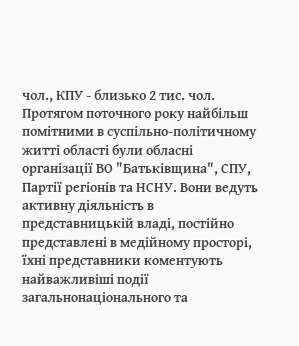чол., КПУ - близько 2 тис. чол. Протягом поточного року найбільш помітними в суспільно-політичному житті області були обласні організації ВО "Батьківщина", СПУ, Партії регіонів та НСНУ. Вони ведуть активну діяльність в представницькій владі, постійно представлені в медійному просторі, їхні представники коментують найважливіші події загальнонаціонального та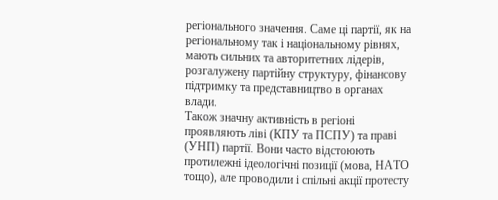регіонального значення. Саме ці партії, як на регіональному так і національному рівнях, мають сильних та авторитетних лідерів, розгалужену партійну структуру, фінансову підтримку та представництво в органах влади.
Також значну активність в регіоні проявляють ліві (КПУ та ПСПУ) та праві (УНП) партії. Вони часто відстоюють протилежні ідеологічні позиції (мова, НАТО тощо), але проводили і спільні акції протесту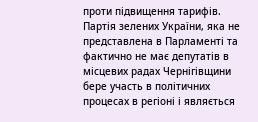проти підвищення тарифів. Партія зелених України, яка не представлена в Парламенті та фактично не має депутатів в місцевих радах Чернігівщини бере участь в політичних процесах в регіоні і являється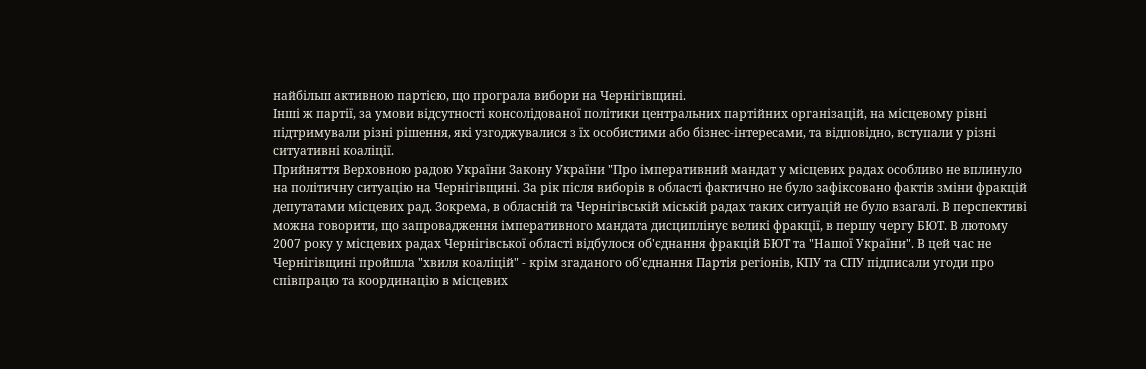найбільш активною партією, що програла вибори на Чернігівщині.
Інші ж партії, за умови відсутності консолідованої політики центральних партійних організацій, на місцевому рівні підтримували різні рішення, які узгоджувалися з їх особистими або бізнес-інтересами, та відповідно, вступали у різні ситуативні коаліції.
Прийняття Верховною радою України Закону України "Про імперативний мандат у місцевих радах особливо не вплинуло на політичну ситуацію на Чернігівщині. За рік після виборів в області фактично не було зафіксовано фактів зміни фракцій депутатами місцевих рад. Зокрема, в обласній та Чернігівській міській радах таких ситуацій не було взагалі. В перспективі можна говорити, що запровадження імперативного мандата дисциплінує великі фракції, в першу чергу БЮТ. В лютому 2007 року у місцевих радах Чернігівської області відбулося об'єднання фракцій БЮТ та "Нашої України". В цей час не Чернігівщині пройшла "хвиля коаліцій" - крім згаданого об'єднання Партія регіонів, КПУ та СПУ підписали угоди про співпрацю та координацію в місцевих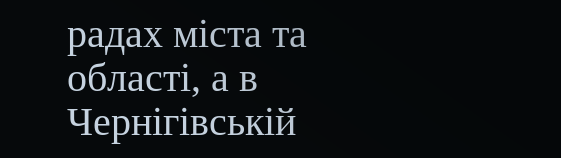радах міста та області, а в Чернігівській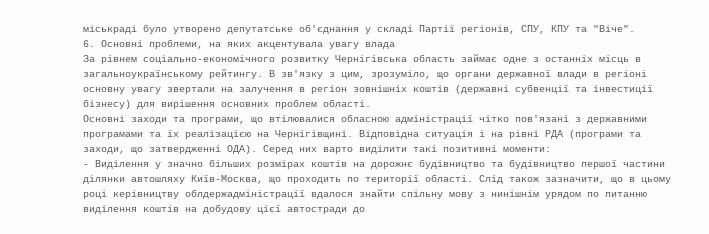міськраді було утворено депутатське об'єднання у складі Партії регіонів, СПУ, КПУ та "Віче".
6. Основні проблеми, на яких акцентувала увагу влада
За рівнем соціально-економічного розвитку Чернігівська область займає одне з останніх місць в загальноукраїнському рейтингу. В зв'язку з цим, зрозуміло, що органи державної влади в регіоні основну увагу звертали на залучення в регіон зовнішніх коштів (державні субвенції та інвестиції бізнесу) для вирішення основних проблем області.
Основні заходи та програми, що втілювалися обласною адміністрації чітко пов'язані з державними програмами та їх реалізацією на Чернігівщині. Відповідна ситуація і на рівні РДА (програми та заходи, що затвердженні ОДА). Серед них варто виділити такі позитивні моменти:
- Виділення у значно більших розмірах коштів на дорожнє будівництво та будівництво першої частини ділянки автошляху Київ-Москва, що проходить по території області. Слід також зазначити, що в цьому році керівництву облдержадміністрації вдалося знайти спільну мову з нинішнім урядом по питанню виділення коштів на добудову цієї автостради до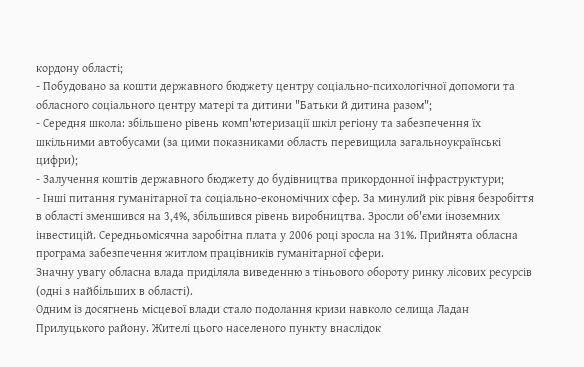кордону області;
- Побудовано за кошти державного бюджету центру соціально-психологічної допомоги та обласного соціального центру матері та дитини "Батьки й дитина разом";
- Середня школа: збільшено рівень комп'ютеризації шкіл регіону та забезпечення їх шкільними автобусами (за цими показниками область перевищила загальноукраїнські цифри);
- Залучення коштів державного бюджету до будівництва прикордонної інфраструктури;
- Інші питання гуманітарної та соціально-економічних сфер. За минулий рік рівня безробіття в області зменшився на 3,4%, збільшився рівень виробництва. Зросли об'єми іноземних інвестицій. Середньомісячна заробітна плата у 2006 році зросла на 31%. Прийнята обласна програма забезпечення житлом працівників гуманітарної сфери.
Значну увагу обласна влада приділяла виведенню з тіньового обороту ринку лісових ресурсів (одні з найбільших в області).
Одним із досягнень місцевої влади стало подолання кризи навколо селища Ладан Прилуцького району. Жителі цього населеного пункту внаслідок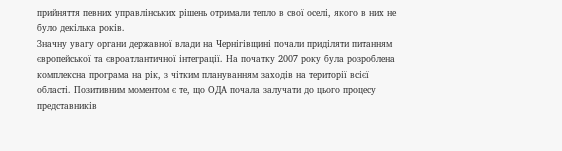прийняття певних управлінських рішень отримали тепло в свої оселі, якого в них не було декілька років.
Значну увагу органи державної влади на Чернігівщині почали приділяти питанням європейської та євроатлантичної інтеграції. На початку 2007 року була розроблена комплексна програма на рік, з чітким плануванням заходів на території всієї області. Позитивним моментом є те, що ОДА почала залучати до цього процесу представників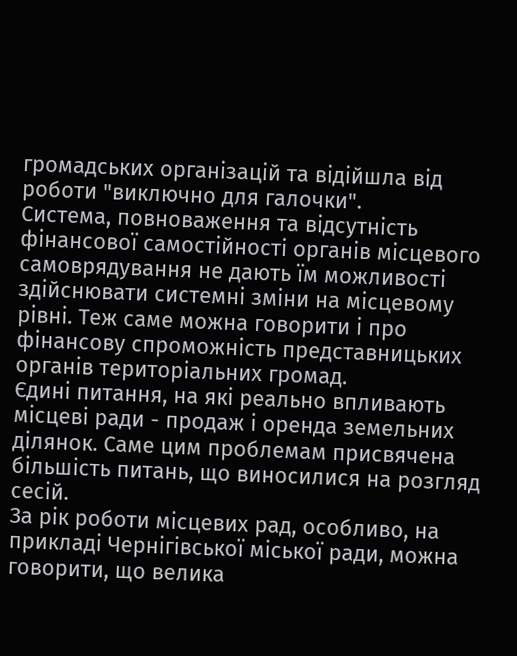громадських організацій та відійшла від роботи "виключно для галочки".
Система, повноваження та відсутність фінансової самостійності органів місцевого самоврядування не дають їм можливості здійснювати системні зміни на місцевому рівні. Теж саме можна говорити і про фінансову спроможність представницьких органів територіальних громад.
Єдині питання, на які реально впливають місцеві ради - продаж і оренда земельних ділянок. Саме цим проблемам присвячена більшість питань, що виносилися на розгляд сесій.
За рік роботи місцевих рад, особливо, на прикладі Чернігівської міської ради, можна говорити, що велика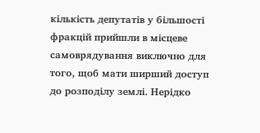кількість депутатів у більшості фракцій прийшли в місцеве самоврядування виключно для того, щоб мати ширший доступ до розподілу землі. Нерідко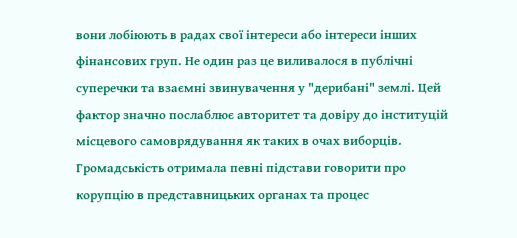вони лобіюють в радах свої інтереси або інтереси інших фінансових груп. Не один раз це виливалося в публічні суперечки та взаємні звинувачення у "дерибані" землі. Цей фактор значно послаблює авторитет та довіру до інституцій місцевого самоврядування як таких в очах виборців. Громадськість отримала певні підстави говорити про корупцію в представницьких органах та процес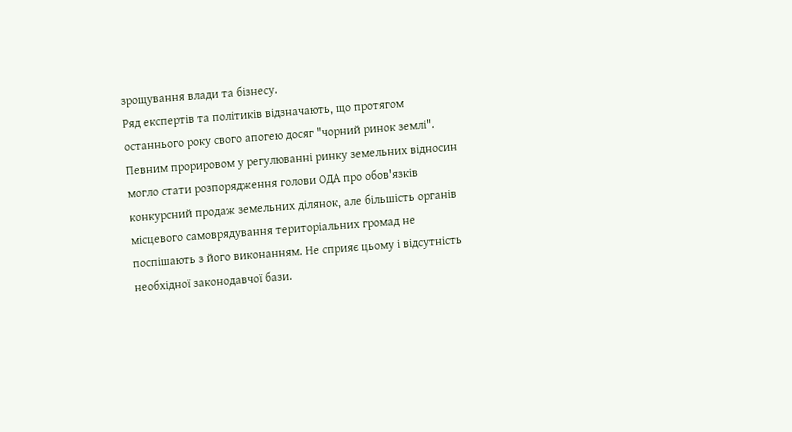зрощування влади та бізнесу.
Ряд експертів та політиків відзначають, що протягом останнього року свого апогею досяг "чорний ринок землі".
Певним прорировом у регулюванні ринку земельних відносин могло стати розпорядження голови ОДА про обов'язків конкурсний продаж земельних ділянок, але більшість органів місцевого самоврядування територіальних громад не поспішають з його виконанням. Не сприяє цьому і відсутність необхідної законодавчої бази.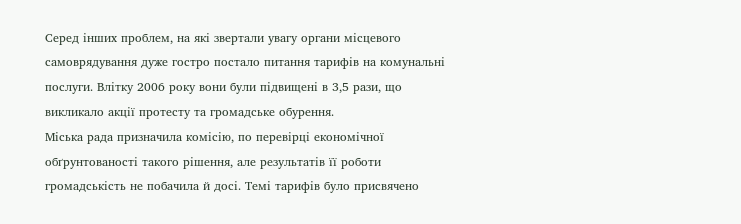Серед інших проблем, на які звертали увагу органи місцевого самоврядування дуже гостро постало питання тарифів на комунальні послуги. Влітку 2006 року вони були підвищені в 3,5 рази, що викликало акції протесту та громадське обурення.
Міська рада призначила комісію, по перевірці економічної обґрунтованості такого рішення, але результатів її роботи громадськість не побачила й досі. Темі тарифів було присвячено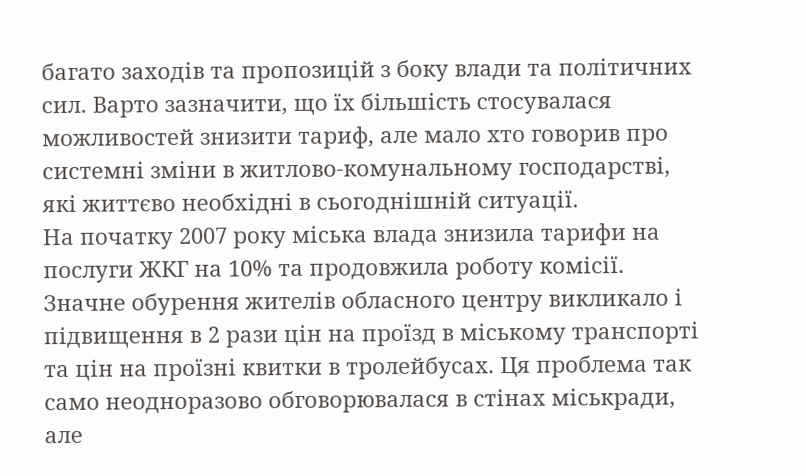багато заходів та пропозицій з боку влади та політичних сил. Варто зазначити, що їх більшість стосувалася можливостей знизити тариф, але мало хто говорив про системні зміни в житлово-комунальному господарстві, які життєво необхідні в сьогоднішній ситуації.
На початку 2007 року міська влада знизила тарифи на послуги ЖКГ на 10% та продовжила роботу комісії.
Значне обурення жителів обласного центру викликало і підвищення в 2 рази цін на проїзд в міському транспорті та цін на проїзні квитки в тролейбусах. Ця проблема так само неодноразово обговорювалася в стінах міськради, але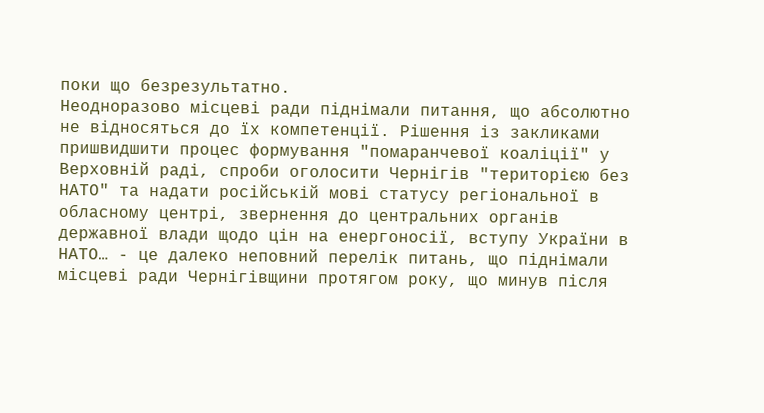поки що безрезультатно.
Неодноразово місцеві ради піднімали питання, що абсолютно не відносяться до їх компетенції. Рішення із закликами пришвидшити процес формування "помаранчевої коаліції" у Верховній раді, спроби оголосити Чернігів "територією без НАТО" та надати російській мові статусу регіональної в обласному центрі, звернення до центральних органів державної влади щодо цін на енергоносії, вступу України в НАТО… - це далеко неповний перелік питань, що піднімали місцеві ради Чернігівщини протягом року, що минув після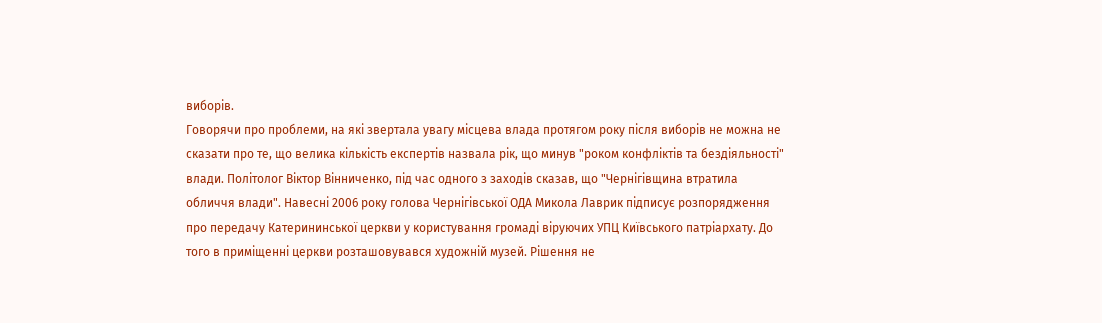виборів.
Говорячи про проблеми, на які звертала увагу місцева влада протягом року після виборів не можна не сказати про те, що велика кількість експертів назвала рік, що минув "роком конфліктів та бездіяльності" влади. Політолог Віктор Вінниченко, під час одного з заходів сказав, що "Чернігівщина втратила обличчя влади". Навесні 2006 року голова Чернігівської ОДА Микола Лаврик підписує розпорядження про передачу Катерининської церкви у користування громаді віруючих УПЦ Київського патріархату. До того в приміщенні церкви розташовувався художній музей. Рішення не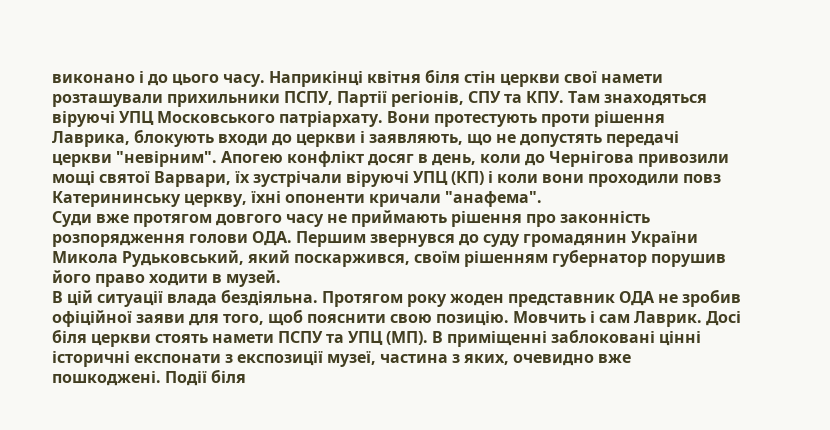виконано і до цього часу. Наприкінці квітня біля стін церкви свої намети розташували прихильники ПСПУ, Партії регіонів, СПУ та КПУ. Там знаходяться віруючі УПЦ Московського патріархату. Вони протестують проти рішення Лаврика, блокують входи до церкви і заявляють, що не допустять передачі церкви "невірним". Апогею конфлікт досяг в день, коли до Чернігова привозили мощі святої Варвари, їх зустрічали віруючі УПЦ (КП) і коли вони проходили повз Катерининську церкву, їхні опоненти кричали "анафема".
Суди вже протягом довгого часу не приймають рішення про законність розпорядження голови ОДА. Першим звернувся до суду громадянин України Микола Рудьковський, який поскаржився, своїм рішенням губернатор порушив його право ходити в музей.
В цій ситуації влада бездіяльна. Протягом року жоден представник ОДА не зробив офіційної заяви для того, щоб пояснити свою позицію. Мовчить і сам Лаврик. Досі біля церкви стоять намети ПСПУ та УПЦ (МП). В приміщенні заблоковані цінні історичні експонати з експозиції музеї, частина з яких, очевидно вже пошкоджені. Події біля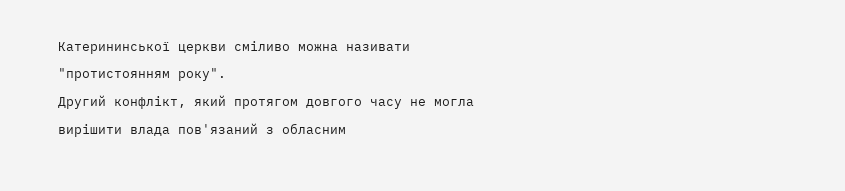Катерининської церкви сміливо можна називати "протистоянням року".
Другий конфлікт, який протягом довгого часу не могла вирішити влада пов'язаний з обласним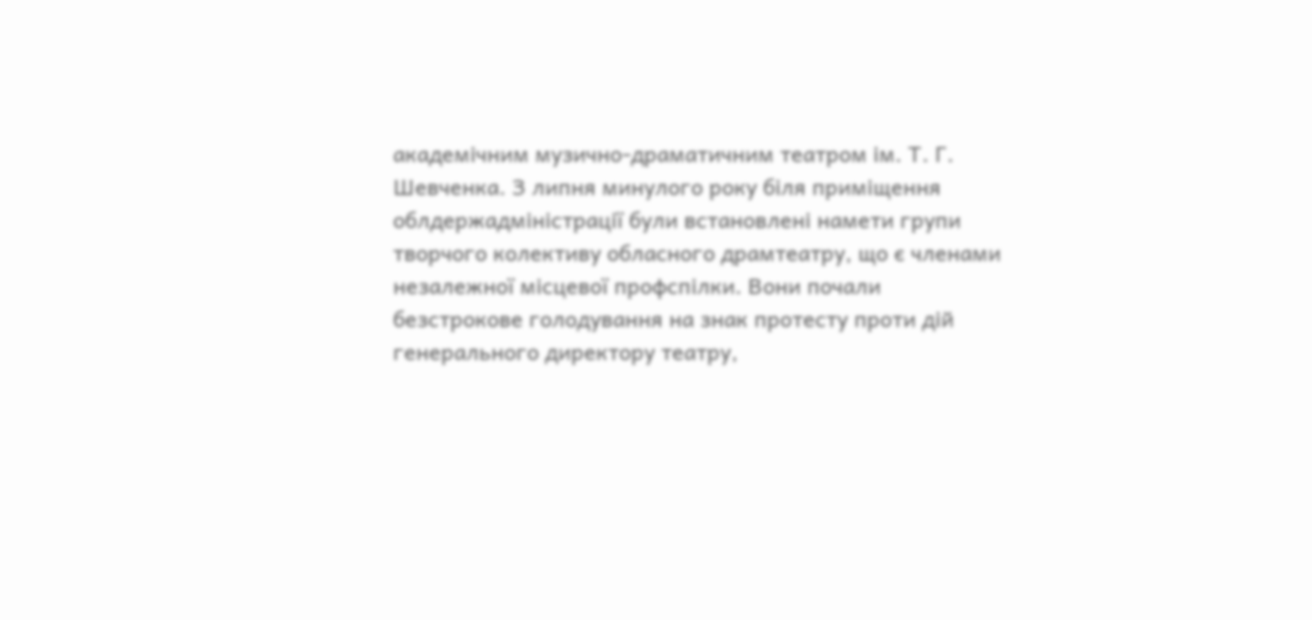академічним музично-драматичним театром ім. Т. Г. Шевченка. З липня минулого року біля приміщення облдержадміністрації були встановлені намети групи творчого колективу обласного драмтеатру, що є членами незалежної місцевої профспілки. Вони почали безстрокове голодування на знак протесту проти дій генерального директору театру,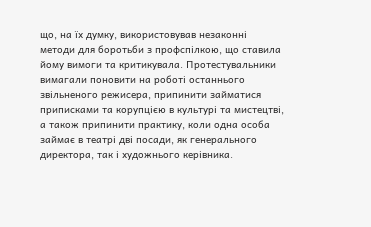що, на їх думку, використовував незаконні методи для боротьби з профспілкою, що ставила йому вимоги та критикувала. Протестувальники вимагали поновити на роботі останнього звільненого режисера, припинити займатися приписками та корупцією в культурі та мистецтві, а також припинити практику, коли одна особа займає в театрі дві посади, як генерального директора, так і художнього керівника.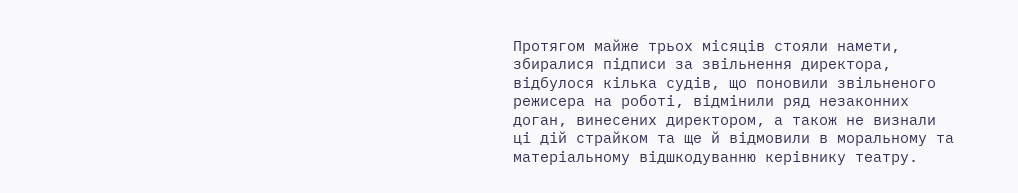Протягом майже трьох місяців стояли намети, збиралися підписи за звільнення директора, відбулося кілька судів, що поновили звільненого режисера на роботі, відмінили ряд незаконних доган, винесених директором, а також не визнали ці дій страйком та ще й відмовили в моральному та матеріальному відшкодуванню керівнику театру.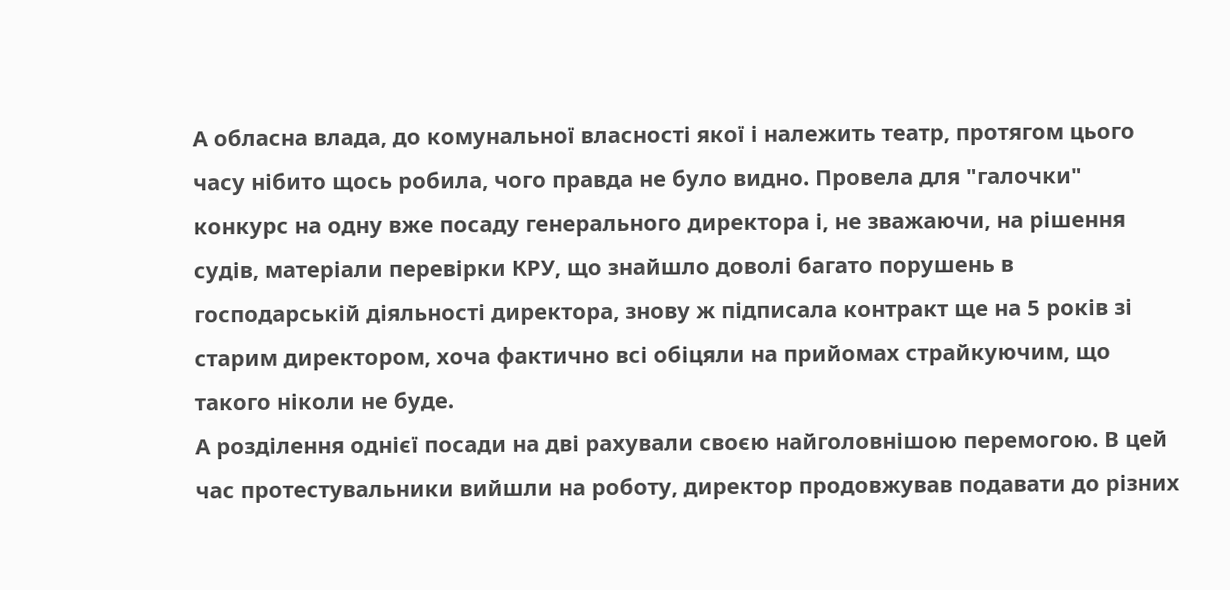А обласна влада, до комунальної власності якої і належить театр, протягом цього часу нібито щось робила, чого правда не було видно. Провела для "галочки" конкурс на одну вже посаду генерального директора і, не зважаючи, на рішення судів, матеріали перевірки КРУ, що знайшло доволі багато порушень в господарській діяльності директора, знову ж підписала контракт ще на 5 років зі старим директором, хоча фактично всі обіцяли на прийомах страйкуючим, що такого ніколи не буде.
А розділення однієї посади на дві рахували своєю найголовнішою перемогою. В цей час протестувальники вийшли на роботу, директор продовжував подавати до різних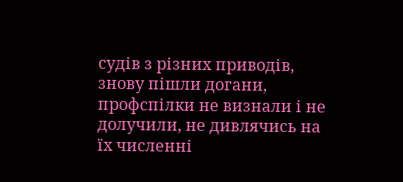судів з різних приводів, знову пішли догани, профспілки не визнали і не долучили, не дивлячись на їх численні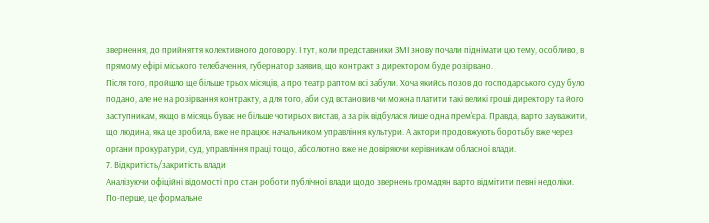звернення, до прийняття колективного договору. І тут, коли представники ЗМІ знову почали піднімати цю тему, особливо, в прямому ефірі міського телебачення, губернатор заявив, що контракт з директором буде розірвано.
Після того, пройшло ще більше трьох місяців, а про театр раптом всі забули. Хоча якийсь позов до господарського суду було подано, але не на розірвання контракту, а для того, аби суд встановив чи можна платити такі великі гроші директору та його заступникам, якщо в місяць буває не більше чотирьох вистав, а за рік відбулася лише одна прем'єра. Правда, варто зауважити, що людина, яка це зробила, вже не працює начальником управління культури. А актори продовжують боротьбу вже через органи прокуратури, суд, управління праці тощо, абсолютно вже не довіряючи керівникам обласної влади.
7. Відкритість/закритість влади
Аналізуючи офіційні відомості про стан роботи публічної влади щодо звернень громадян варто відмітити певні недоліки.
По-перше, це формальне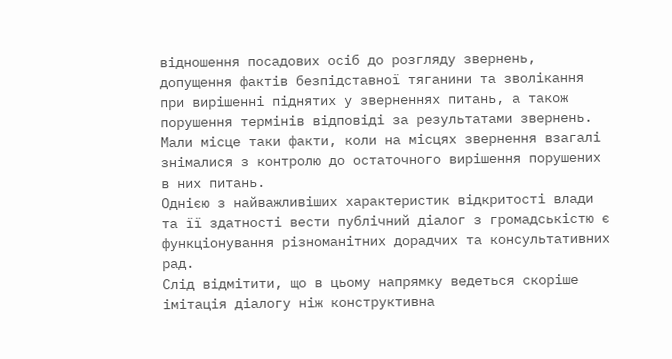відношення посадових осіб до розгляду звернень, допущення фактів безпідставної тяганини та зволікання при вирішенні піднятих у зверненнях питань, а також порушення термінів відповіді за результатами звернень. Мали місце таки факти, коли на місцях звернення взагалі знімалися з контролю до остаточного вирішення порушених в них питань.
Однією з найважливіших характеристик відкритості влади та її здатності вести публічний діалог з громадськістю є функціонування різноманітних дорадчих та консультативних рад.
Слід відмітити, що в цьому напрямку ведеться скоріше імітація діалогу ніж конструктивна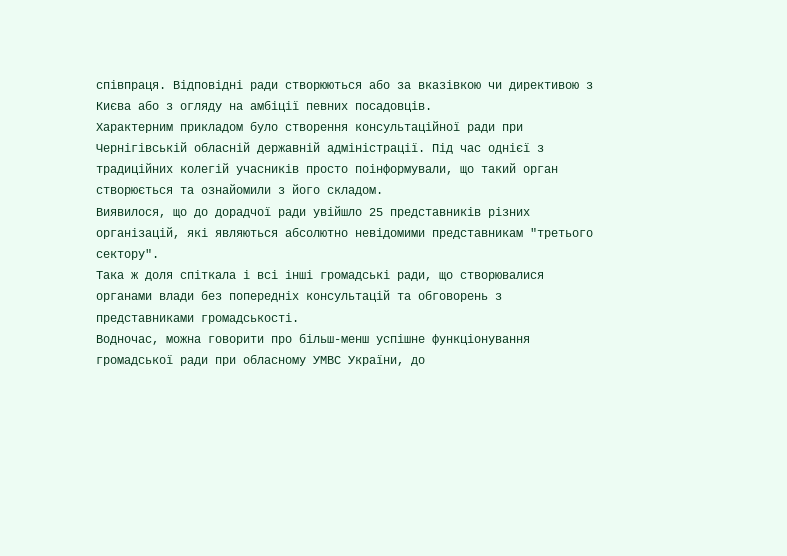співпраця. Відповідні ради створюються або за вказівкою чи директивою з Києва або з огляду на амбіції певних посадовців.
Характерним прикладом було створення консультаційної ради при Чернігівській обласній державній адміністрації. Під час однієї з традиційних колегій учасників просто поінформували, що такий орган створюється та ознайомили з його складом.
Виявилося, що до дорадчої ради увійшло 25 представників різних організацій, які являються абсолютно невідомими представникам "третього сектору".
Така ж доля спіткала і всі інші громадські ради, що створювалися органами влади без попередніх консультацій та обговорень з представниками громадськості.
Водночас, можна говорити про більш-менш успішне функціонування громадської ради при обласному УМВС України, до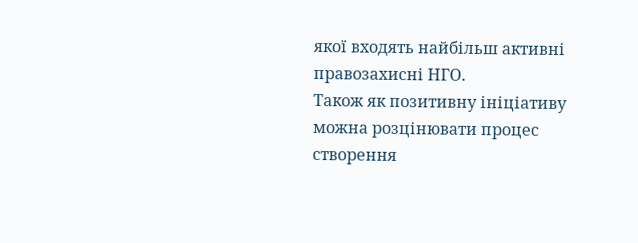якої входять найбільш активні правозахисні НГО.
Також як позитивну ініціативу можна розцінювати процес створення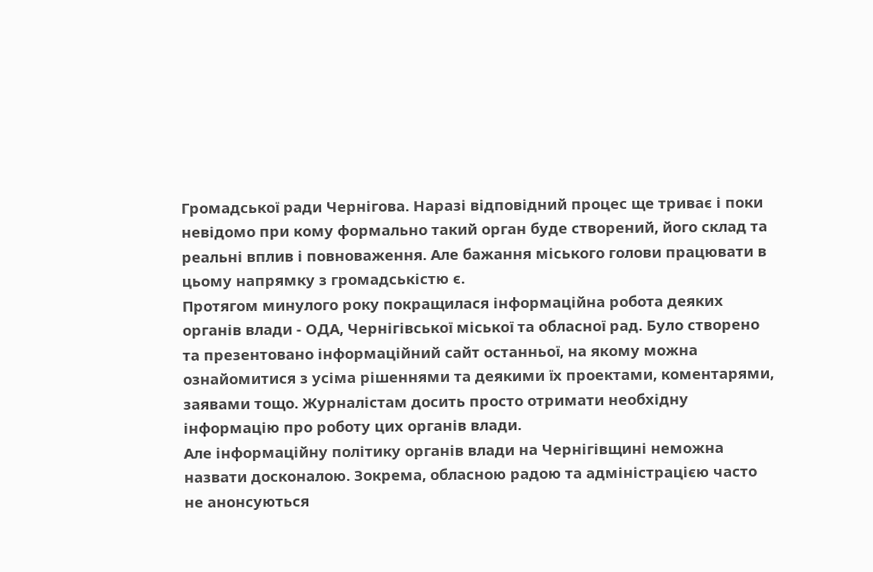Громадської ради Чернігова. Наразі відповідний процес ще триває і поки невідомо при кому формально такий орган буде створений, його склад та реальні вплив і повноваження. Але бажання міського голови працювати в цьому напрямку з громадськістю є.
Протягом минулого року покращилася інформаційна робота деяких органів влади - ОДА, Чернігівської міської та обласної рад. Було створено та презентовано інформаційний сайт останньої, на якому можна ознайомитися з усіма рішеннями та деякими їх проектами, коментарями, заявами тощо. Журналістам досить просто отримати необхідну інформацію про роботу цих органів влади.
Але інформаційну політику органів влади на Чернігівщині неможна назвати досконалою. Зокрема, обласною радою та адміністрацією часто не анонсуються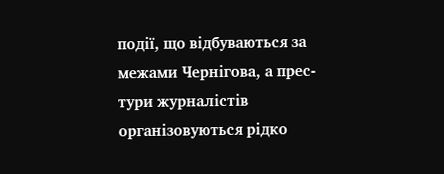події, що відбуваються за межами Чернігова, а прес-тури журналістів організовуються рідко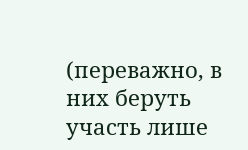(переважно, в них беруть участь лише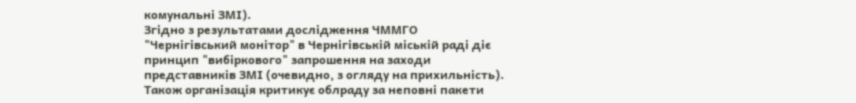комунальні ЗМІ).
Згідно з результатами дослідження ЧММГО "Чернігівський монітор" в Чернігівській міській раді діє принцип "вибіркового" запрошення на заходи представників ЗМІ (очевидно, з огляду на прихильність). Також організація критикує облраду за неповні пакети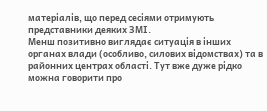матеріалів, що перед сесіями отримують представники деяких ЗМІ.
Менш позитивно виглядає ситуація в інших органах влади (особливо, силових відомствах) та в районних центрах області. Тут вже дуже рідко можна говорити про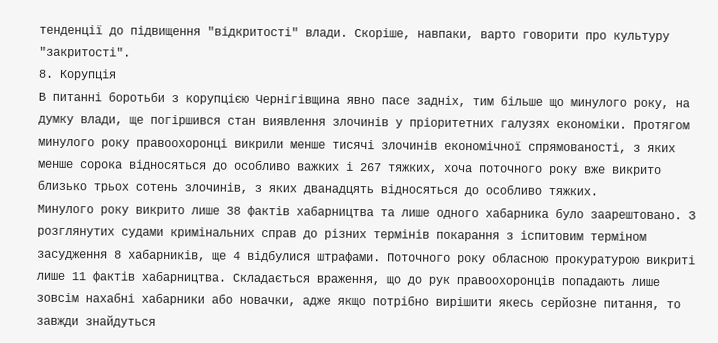тенденції до підвищення "відкритості" влади. Скоріше, навпаки, варто говорити про культуру "закритості".
8. Корупція
В питанні боротьби з корупцією Чернігівщина явно пасе задніх, тим більше що минулого року, на думку влади, ще погіршився стан виявлення злочинів у пріоритетних галузях економіки. Протягом минулого року правоохоронці викрили менше тисячі злочинів економічної спрямованості, з яких менше сорока відносяться до особливо важких і 267 тяжких, хоча поточного року вже викрито близько трьох сотень злочинів, з яких дванадцять відносяться до особливо тяжких.
Минулого року викрито лише 38 фактів хабарництва та лише одного хабарника було заарештовано. З розглянутих судами кримінальних справ до різних термінів покарання з іспитовим терміном засудження 8 хабарників, ще 4 відбулися штрафами. Поточного року обласною прокуратурою викриті лише 11 фактів хабарництва. Складається враження, що до рук правоохоронців попадають лише зовсім нахабні хабарники або новачки, адже якщо потрібно вирішити якесь серйозне питання, то завжди знайдуться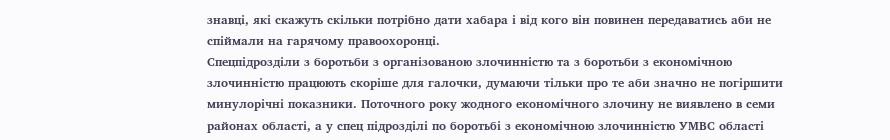знавці, які скажуть скільки потрібно дати хабара і від кого він повинен передаватись аби не спіймали на гарячому правоохоронці.
Спецпідрозділи з боротьби з організованою злочинністю та з боротьби з економічною злочинністю працюють скоріше для галочки, думаючи тільки про те аби значно не погіршити минулорічні показники. Поточного року жодного економічного злочину не виявлено в семи районах області, а у спец підрозділі по боротьбі з економічною злочинністю УМВС області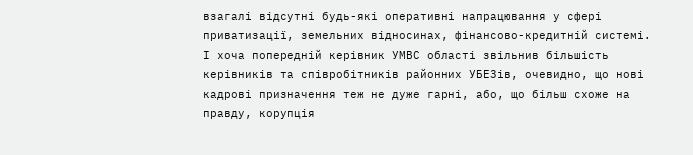взагалі відсутні будь-які оперативні напрацювання у сфері приватизації, земельних відносинах, фінансово-кредитній системі.
І хоча попередній керівник УМВС області звільнив більшість керівників та співробітників районних УБЕЗів, очевидно, що нові кадрові призначення теж не дуже гарні, або, що більш схоже на правду, корупція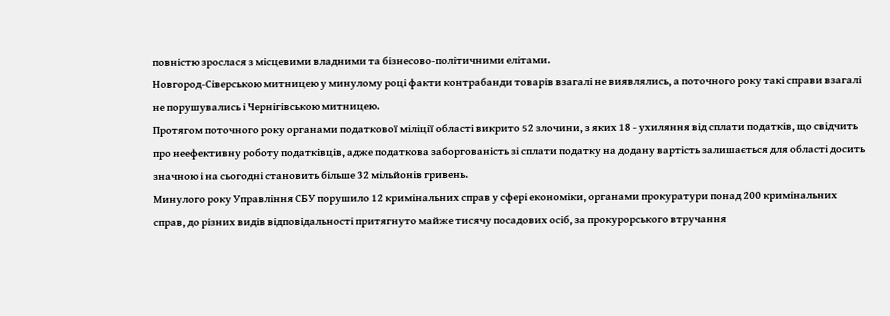повністю зрослася з місцевими владними та бізнесово-політичними елітами.
Новгород-Сіверською митницею у минулому році факти контрабанди товарів взагалі не виявлялись, а поточного року такі справи взагалі не порушувались і Чернігівською митницею.
Протягом поточного року органами податкової міліції області викрито 52 злочини, з яких 18 - ухиляння від сплати податків, що свідчить про неефективну роботу податківців, адже податкова заборгованість зі сплати податку на додану вартість залишається для області досить значною і на сьогодні становить більше 32 мільйонів гривень.
Минулого року Управління СБУ порушило 12 кримінальних справ у сфері економіки, органами прокуратури понад 200 кримінальних справ, до різних видів відповідальності притягнуто майже тисячу посадових осіб, за прокурорського втручання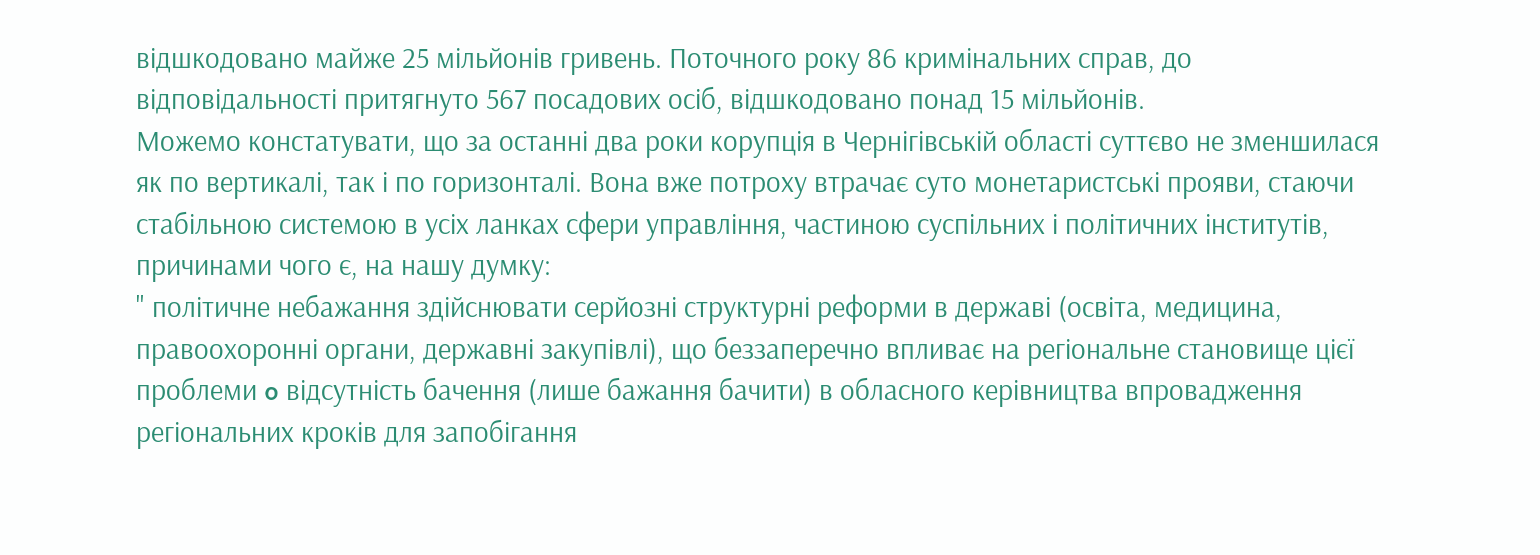відшкодовано майже 25 мільйонів гривень. Поточного року 86 кримінальних справ, до відповідальності притягнуто 567 посадових осіб, відшкодовано понад 15 мільйонів.
Можемо констатувати, що за останні два роки корупція в Чернігівській області суттєво не зменшилася як по вертикалі, так і по горизонталі. Вона вже потроху втрачає суто монетаристські прояви, стаючи стабільною системою в усіх ланках сфери управління, частиною суспільних і політичних інститутів, причинами чого є, на нашу думку:
" політичне небажання здійснювати серйозні структурні реформи в державі (освіта, медицина, правоохоронні органи, державні закупівлі), що беззаперечно впливає на регіональне становище цієї проблеми o відсутність бачення (лише бажання бачити) в обласного керівництва впровадження регіональних кроків для запобігання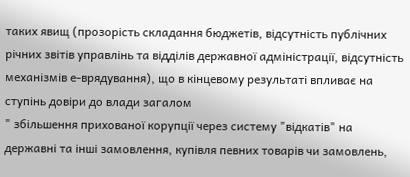таких явищ (прозорість складання бюджетів, відсутність публічних річних звітів управлінь та відділів державної адміністрації, відсутність механізмів е-врядування), що в кінцевому результаті впливає на ступінь довіри до влади загалом
" збільшення прихованої корупції через систему "відкатів" на державні та інші замовлення, купівля певних товарів чи замовлень,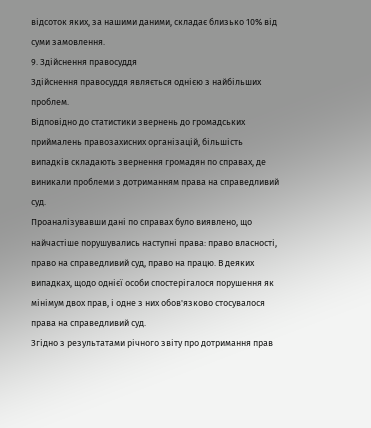відсоток яких, за нашими даними, складає близько 10% від суми замовлення.
9. Здійснення правосуддя
Здійснення правосуддя являється однією з найбільших проблем.
Відповідно до статистики звернень до громадських приймалень правозахисних організацій, більшість випадків складають звернення громадян по справах, де виникали проблеми з дотриманням права на справедливий суд.
Проаналізувавши дані по справах було виявлено, що найчастіше порушувались наступні права: право власності, право на справедливий суд, право на працю. В деяких випадках, щодо однієї особи спостерігалося порушення як мінімум двох прав, і одне з них обов'язково стосувалося права на справедливий суд.
Згідно з результатами річного звіту про дотримання прав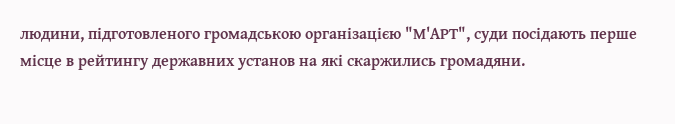людини, підготовленого громадською організацією "М'АРТ", суди посідають перше місце в рейтингу державних установ на які скаржились громадяни.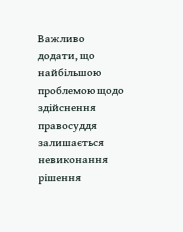Важливо додати, що найбільшою проблемою щодо здійснення правосуддя залишається невиконання рішення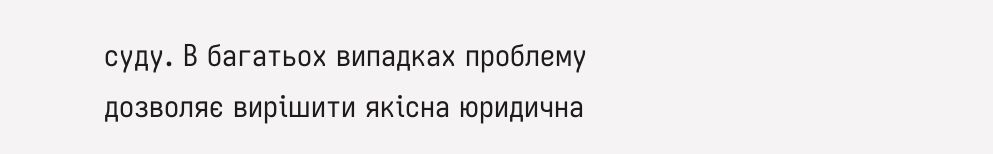суду. В багатьох випадках проблему дозволяє вирішити якісна юридична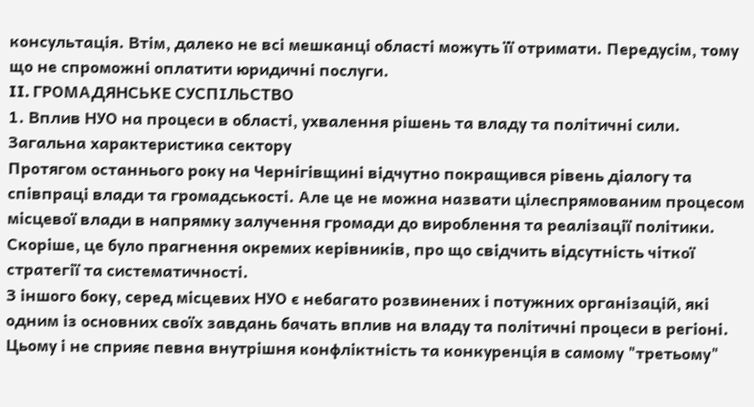консультація. Втім, далеко не всі мешканці області можуть її отримати. Передусім, тому що не спроможні оплатити юридичні послуги.
II. ГРОМАДЯНСЬКЕ СУСПІЛЬСТВО
1. Вплив НУО на процеси в області, ухвалення рішень та владу та політичні сили. Загальна характеристика сектору
Протягом останнього року на Чернігівщині відчутно покращився рівень діалогу та співпраці влади та громадськості. Але це не можна назвати цілеспрямованим процесом місцевої влади в напрямку залучення громади до вироблення та реалізації політики. Скоріше, це було прагнення окремих керівників, про що свідчить відсутність чіткої стратегії та систематичності.
З іншого боку, серед місцевих НУО є небагато розвинених і потужних організацій, які одним із основних своїх завдань бачать вплив на владу та політичні процеси в регіоні. Цьому і не сприяє певна внутрішня конфліктність та конкуренція в самому "третьому"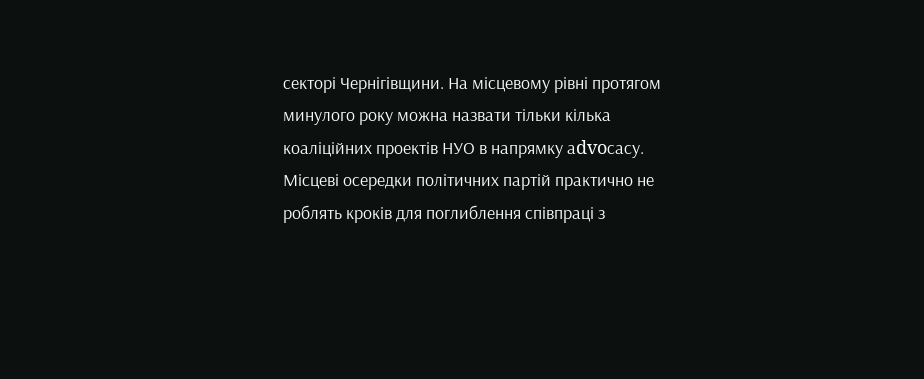секторі Чернігівщини. На місцевому рівні протягом минулого року можна назвати тільки кілька коаліційних проектів НУО в напрямку аdvoсасу.
Місцеві осередки політичних партій практично не роблять кроків для поглиблення співпраці з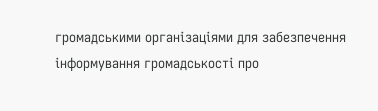громадськими організаціями для забезпечення інформування громадськості про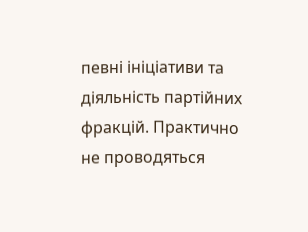певні ініціативи та діяльність партійних фракцій. Практично не проводяться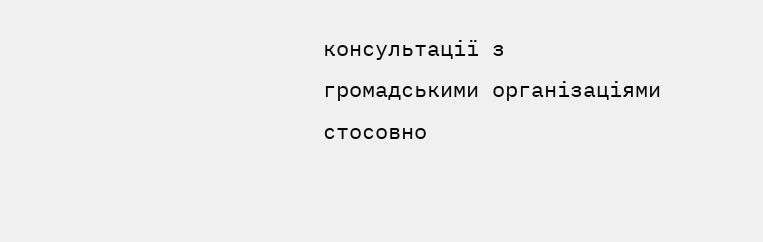консультації з громадськими організаціями стосовно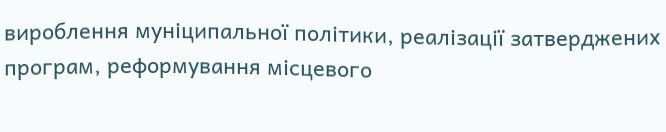вироблення муніципальної політики, реалізації затверджених програм, реформування місцевого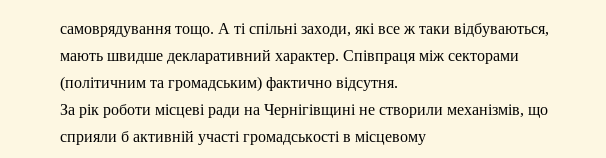самоврядування тощо. А ті спільні заходи, які все ж таки відбуваються, мають швидше декларативний характер. Співпраця між секторами (політичним та громадським) фактично відсутня.
За рік роботи місцеві ради на Чернігівщині не створили механізмів, що сприяли б активній участі громадськості в місцевому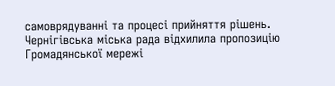самоврядуванні та процесі прийняття рішень. Чернігівська міська рада відхилила пропозицію Громадянської мережі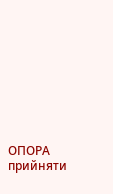ОПОРА прийняти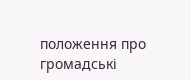положення про громадські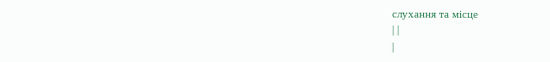слухання та місце
| |
|